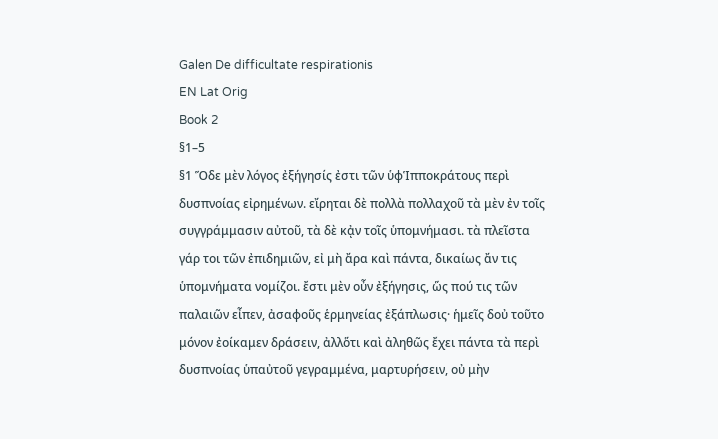Galen De difficultate respirationis
EN Lat Orig
Book 2
§1–5
§1 Ὅδε μὲν λόγος ἐξήγησίς ἐστι τῶν ὑφἹπποκράτους περὶ δυσπνοίας εἰρημένων. εἴρηται δὲ πολλὰ πολλαχοῦ τὰ μὲν ἐν τοῖς συγγράμμασιν αὐτοῦ, τὰ δὲ κᾀν τοῖς ὑπομνήμασι. τὰ πλεῖστα γάρ τοι τῶν ἐπιδημιῶν, εἰ μὴ ἄρα καὶ πάντα, δικαίως ἄν τις ὑπομνήματα νομίζοι. ἔστι μὲν οὖν ἐξήγησις, ὥς πού τις τῶν παλαιῶν εἶπεν, ἀσαφοῦς ἑρμηνείας ἐξάπλωσις· ἡμεῖς δοὐ τοῦτο μόνον ἐοίκαμεν δράσειν, ἀλλὅτι καὶ ἀληθῶς ἔχει πάντα τὰ περὶ δυσπνοίας ὑπαὐτοῦ γεγραμμένα, μαρτυρήσειν, οὐ μὴν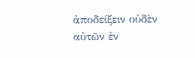ἀποδείξειν οὐδὲν αὐτῶν ἐν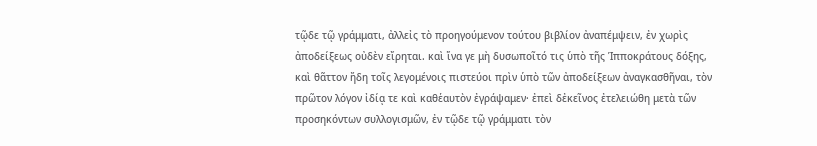τῷδε τῷ γράμματι, ἀλλεἰς τὸ προηγούμενον τούτου βιβλίον ἀναπέμψειν, ἐν χωρὶς ἀποδείξεως οὐδὲν εἴρηται. καὶ ἵνα γε μὴ δυσωποῖτό τις ὑπὸ τῆς Ἱπποκράτους δόξης, καὶ θᾶττον ἤδη τοῖς λεγομένοις πιστεύοι πρὶν ὑπὸ τῶν ἀποδείξεων ἀναγκασθῆναι, τὸν πρῶτον λόγον ἰδίᾳ τε καὶ καθἑαυτὸν ἐγράψαμεν· ἐπεὶ δἐκεῖνος ἐτελειώθη μετὰ τῶν προσηκόντων συλλογισμῶν, ἐν τῷδε τῷ γράμματι τὸν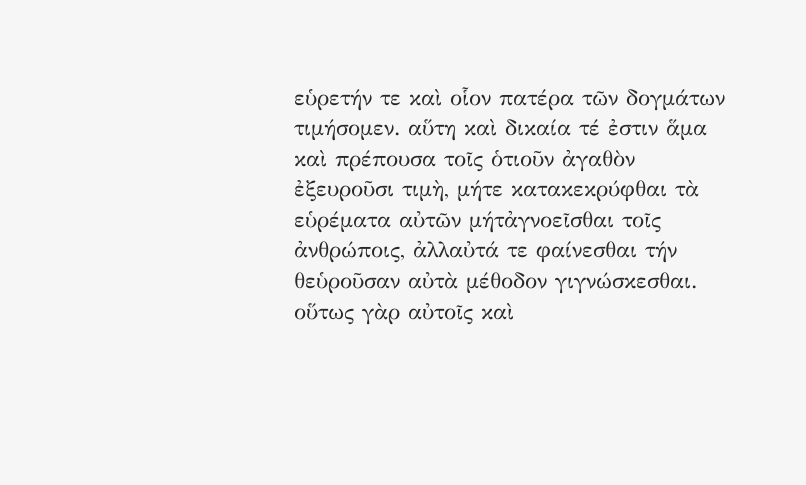εὑρετήν τε καὶ οἷον πατέρα τῶν δογμάτων τιμήσομεν. αὕτη καὶ δικαία τέ ἐστιν ἅμα καὶ πρέπουσα τοῖς ὁτιοῦν ἀγαθὸν ἐξευροῦσι τιμὴ, μήτε κατακεκρύφθαι τὰ εὑρέματα αὐτῶν μήτἀγνοεῖσθαι τοῖς ἀνθρώποις, ἀλλαὐτά τε φαίνεσθαι τήν θεὑροῦσαν αὐτὰ μέθοδον γιγνώσκεσθαι. οὕτως γὰρ αὐτοῖς καὶ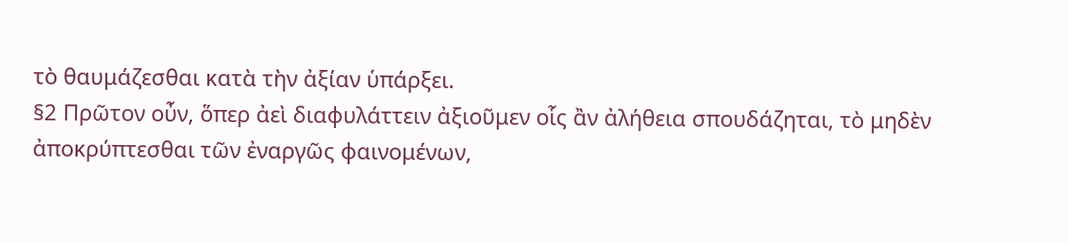τὸ θαυμάζεσθαι κατὰ τὴν ἀξίαν ὑπάρξει.
§2 Πρῶτον οὖν, ὅπερ ἀεὶ διαφυλάττειν ἀξιοῦμεν οἷς ἂν ἀλήθεια σπουδάζηται, τὸ μηδὲν ἀποκρύπτεσθαι τῶν ἐναργῶς φαινομένων,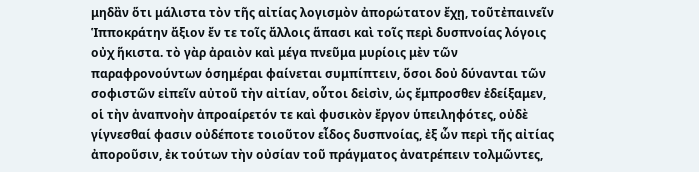μηδἂν ὅτι μάλιστα τὸν τῆς αἰτίας λογισμὸν ἀπορώτατον ἔχῃ, τοῦτἐπαινεῖν Ἱπποκράτην ἄξιον ἔν τε τοῖς ἄλλοις ἅπασι καὶ τοῖς περὶ δυσπνοίας λόγοις οὐχ ἥκιστα. τὸ γὰρ ἀραιὸν καὶ μέγα πνεῦμα μυρίοις μὲν τῶν παραφρονούντων ὁσημέραι φαίνεται συμπίπτειν, ὅσοι δοὐ δύνανται τῶν σοφιστῶν εἰπεῖν αὐτοῦ τὴν αἰτίαν, οὗτοι δεἰσὶν, ὡς ἔμπροσθεν ἐδείξαμεν, οἱ τὴν ἀναπνοὴν ἀπροαίρετόν τε καὶ φυσικὸν ἔργον ὑπειληφότες, οὐδὲ γίγνεσθαί φασιν οὐδέποτε τοιοῦτον εἶδος δυσπνοίας, ἐξ ὧν περὶ τῆς αἰτίας ἀποροῦσιν, ἐκ τούτων τὴν οὐσίαν τοῦ πράγματος ἀνατρέπειν τολμῶντες,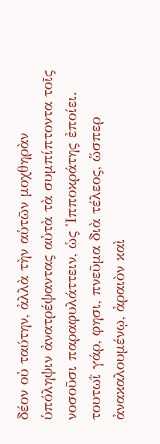δέον οὐ ταύτην, ἀλλὰ τὴν αὑτῶν μοχθηρὰν ὑπόληψιν ἀνατρέψαντας αὐτὰ τὰ συμπίπτοντα τοῖς νοσοῦσι παραφυλάττειν, ὡς Ἱπποκράτης ἐποίει. τουτωῒ γάρ, φησι, πνεῦμα διὰ τέλεος, ὥσπερ ἀνακαλουμένῳ, ἀραιὸν καὶ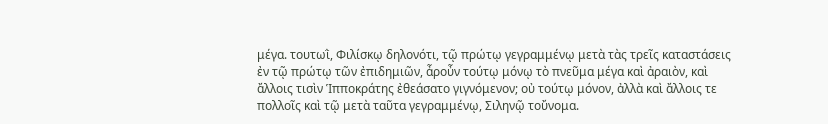μέγα. τουτωῒ, Φιλίσκῳ δηλονότι, τῷ πρώτῳ γεγραμμένῳ μετὰ τὰς τρεῖς καταστάσεις ἐν τῷ πρώτῳ τῶν ἐπιδημιῶν, ἆροὖν τούτῳ μόνῳ τὸ πνεῦμα μέγα καὶ ἀραιὸν, καὶ ἄλλοις τισὶν Ἱπποκράτης ἐθεάσατο γιγνόμενον; οὐ τούτῳ μόνον, ἀλλὰ καὶ ἄλλοις τε πολλοῖς καὶ τῷ μετὰ ταῦτα γεγραμμένῳ, Σιληνῷ τοὔνομα.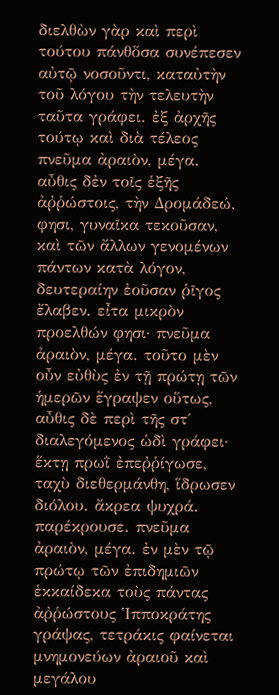διελθὼν γὰρ καὶ περὶ τούτου πάνθὅσα συνέπεσεν αὐτῷ νοσοῦντι, καταὐτὴν τοῦ λόγου τὴν τελευτὴν ταῦτα γράφει. ἐξ ἀρχῆς τούτῳ καὶ διὰ τέλεος πνεῦμα ἀραιὸν, μέγα. αὖθις δἐν τοῖς ἑξῆς ἀῤῥώστοις, τὴν Δρομάδεώ, φησι, γυναῖκα τεκοῦσαν, καὶ τῶν ἄλλων γενομένων πάντων κατὰ λόγον, δευτεραίην ἐοῦσαν ῥῖγος ἔλαβεν. εἶτα μικρὸν προελθών φησι· πνεῦμα ἀραιὸν, μέγα. τοῦτο μὲν οὖν εὐθὺς ἐν τῇ πρώτῃ τῶν ἡμερῶν ἔγραψεν οὕτως, αὖθις δὲ περὶ τῆς στ΄ διαλεγόμενος ὡδὶ γράφει· ἕκτῃ πρωῒ ἐπεῤῥίγωσε, ταχὺ διεθερμάνθη, ἵδρωσεν διόλου. ἄκρεα ψυχρά. παρέκρουσε. πνεῦμα ἀραιὸν, μέγα. ἐν μὲν τῷ πρώτῳ τῶν ἐπιδημιῶν ἑκκαίδεκα τοὺς πάντας ἀῤῥώστους Ἱπποκράτης γράψας, τετράκις φαίνεται μνημονεύων ἀραιοῦ καὶ μεγάλου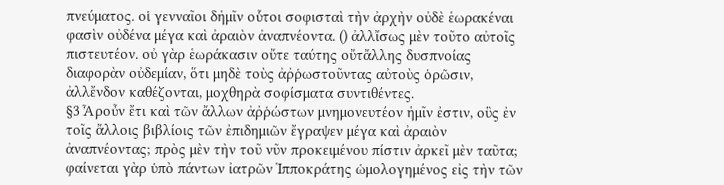πνεύματος. οἱ γενναῖοι δἡμῖν οὗτοι σοφισταὶ τὴν ἀρχὴν οὐδὲ ἑωρακέναι φασὶν οὐδένα μέγα καὶ ἀραιὸν ἀναπνέοντα. () ἀλλἴσως μὲν τοῦτο αὐτοῖς πιστευτέον. οὐ γὰρ ἑωράκασιν οὔτε ταύτης οὔτἄλλης δυσπνοίας διαφορὰν οὐδεμίαν, ὅτι μηδὲ τοὺς ἀῤῥωστοῦντας αὐτοὺς ὁρῶσιν, ἀλλἔνδον καθέζονται, μοχθηρὰ σοφίσματα συντιθέντες.
§3 Ἆροὖν ἔτι καὶ τῶν ἄλλων ἀῤῥώστων μνημονευτέον ἡμῖν ἐστιν, οὓς ἐν τοῖς ἄλλοις βιβλίοις τῶν ἐπιδημιῶν ἔγραψεν μέγα καὶ ἀραιὸν ἀναπνέοντας; πρὸς μὲν τὴν τοῦ νῦν προκειμένου πίστιν ἀρκεῖ μὲν ταῦτα; φαίνεται γὰρ ὑπὸ πάντων ἰατρῶν Ἱπποκράτης ὡμολογημένος εἰς τὴν τῶν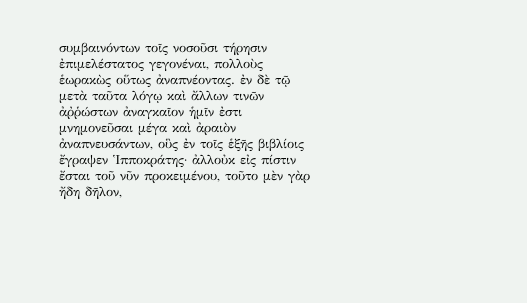συμβαινόντων τοῖς νοσοῦσι τήρησιν ἐπιμελέστατος γεγονέναι, πολλοὺς ἑωρακὼς οὕτως ἀναπνέοντας. ἐν δὲ τῷ μετὰ ταῦτα λόγῳ καὶ ἄλλων τινῶν ἀῤῥώστων ἀναγκαῖον ἡμῖν ἐστι μνημονεῦσαι μέγα καὶ ἀραιὸν ἀναπνευσάντων, οὓς ἐν τοῖς ἑξῆς βιβλίοις ἔγραψεν Ἱπποκράτης· ἀλλοὐκ εἰς πίστιν ἔσται τοῦ νῦν προκειμένου, τοῦτο μὲν γὰρ ἤδη δῆλον,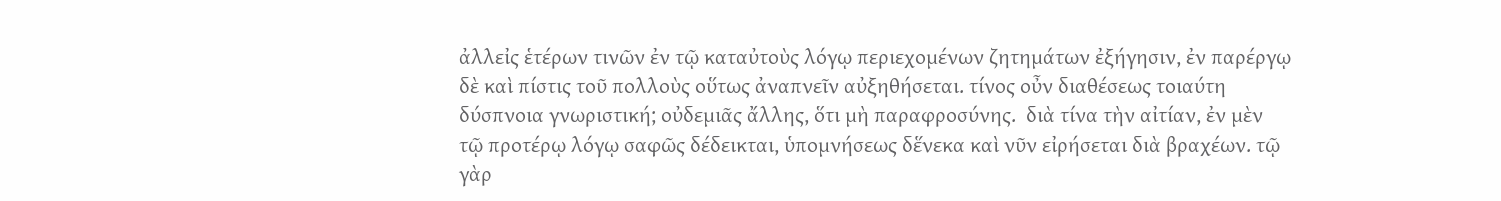ἀλλεἰς ἑτέρων τινῶν ἐν τῷ καταὐτοὺς λόγῳ περιεχομένων ζητημάτων ἐξήγησιν, ἐν παρέργῳ δὲ καὶ πίστις τοῦ πολλοὺς οὕτως ἀναπνεῖν αὐξηθήσεται. τίνος οὖν διαθέσεως τοιαύτη δύσπνοια γνωριστική; οὐδεμιᾶς ἄλλης, ὅτι μὴ παραφροσύνης.  διὰ τίνα τὴν αἰτίαν, ἐν μὲν τῷ προτέρῳ λόγῳ σαφῶς δέδεικται, ὑπομνήσεως δἕνεκα καὶ νῦν εἰρήσεται διὰ βραχέων. τῷ γὰρ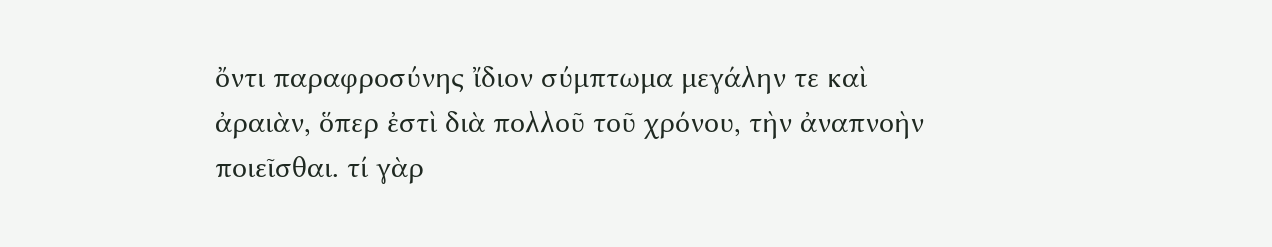ὄντι παραφροσύνης ἴδιον σύμπτωμα μεγάλην τε καὶ ἀραιὰν, ὅπερ ἐστὶ διὰ πολλοῦ τοῦ χρόνου, τὴν ἀναπνοὴν ποιεῖσθαι. τί γὰρ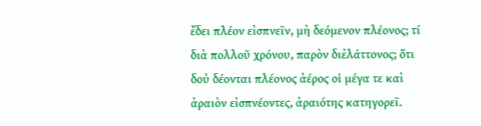ἔδει πλέον εἰσπνεῖν, μὴ δεόμενον πλέονος; τί διὰ πολλοῦ χρόνου, παρὸν διἐλάττονος; ὅτι δοὐ δέονται πλέονος ἀέρος οἱ μέγα τε καὶ ἀραιὸν εἰσπνέοντες, ἀραιότης κατηγορεῖ.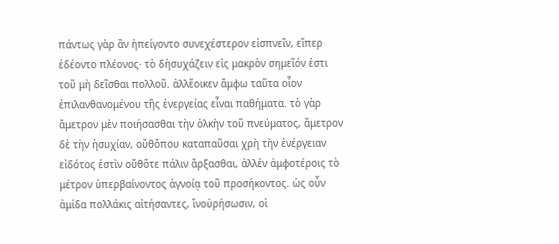πάντως γὰρ ἂν ἠπείγοντο συνεχέστερον εἰσπνεῖν, εἴπερ ἐδέοντο πλέονος· τὸ δἡσυχάζειν εἰς μακρὸν σημεῖόν ἐστι τοῦ μὴ δεῖσθαι πολλοῦ. ἀλλἔοικεν ἄμφω ταῦτα οἷον ἐπιλανθανομένου τῆς ἐνεργείας εἶναι παθήματα. τὸ γὰρ ἄμετρον μὲν ποιήσασθαι τὴν ὁλκὴν τοῦ πνεύματος, ἄμετρον δὲ τὴν ἡσυχίαν, οὔθὅπου καταπαῦσαι χρὴ τὴν ἐνέργειαν εἰδότος ἐστὶν οὔθὅτε πάλιν ἄρξασθαι, ἀλλἐν ἀμφοτέροις τὸ μέτρον ὑπερβαίνοντος ἀγνοίᾳ τοῦ προσήκοντος. ὡς οὖν ἀμίδα πολλάκις αἰτήσαντες, ἵνοὐρήσωσιν, οἱ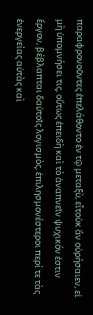παραφρονοῦντες ἐπελάθοντο ἐν τῷ μεταξὺ, εἶτοὐκ ἂν οὐρήσαιεν, εἰ μὴ ὑπομνήσει τις, οὕτως ἐπειδὴ καὶ τὸ ἀναπνεῖν ψυχικόν ἐστιν ἔργον, βέβλαπται δαὐτοῖς λογισμὸς, ἐπιλησμονέστεροι περί τε τὰς ἐνεργείας αὐτὰς καὶ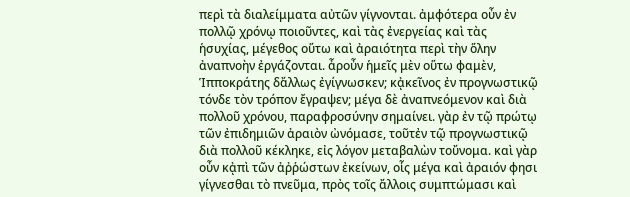περὶ τὰ διαλείμματα αὐτῶν γίγνονται. ἀμφότερα οὖν ἐν πολλῷ χρόνῳ ποιοῦντες, καὶ τὰς ἐνεργείας καὶ τὰς ἡσυχίας, μέγεθος οὕτω καὶ ἀραιότητα περὶ τὴν ὅλην ἀναπνοὴν ἐργάζονται. ἆροὖν ἡμεῖς μὲν οὕτω φαμὲν, Ἱπποκράτης δἄλλως ἐγίγνωσκεν; κᾀκεῖνος ἐν προγνωστικῷ τόνδε τὸν τρόπον ἔγραψεν; μέγα δὲ ἀναπνεόμενον καὶ διὰ πολλοῦ χρόνου, παραφροσύνην σημαίνει. γὰρ ἐν τῷ πρώτῳ τῶν ἐπιδημιῶν ἀραιὸν ὠνόμασε, τοῦτἐν τῷ προγνωστικῷ διὰ πολλοῦ κέκληκε, εἰς λόγον μεταβαλὼν τοὔνομα. καὶ γὰρ οὖν κᾀπὶ τῶν ἀῤῥώστων ἐκείνων, οἷς μέγα καὶ ἀραιόν φησι γίγνεσθαι τὸ πνεῦμα, πρὸς τοῖς ἄλλοις συμπτώμασι καὶ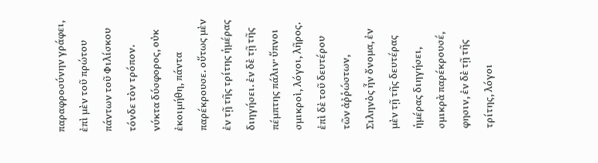παραφροσύνην γράφει, ἐπὶ μὲν τοῦ πρώτου πάντων τοῦ Φιλίσκου τόνδε τὸν τρόπον. νύκτα δύσφορος, οὐκ ἐκοιμήθη, πάντα παρέκρουσε. οὕτως μὲν ἐν τῇ τῆς τρίτης ἡμέρας διηγήσει. ἐν δὲ τῇ τῆς πέμπτης πάλιν· ὕπνοι σμικροὶ, λόγοι, λῆρος. ἐπὶ δὲ τοῦ δευτέρου τῶν ἀῤῥώστων, Σιληνὸς ἦν ὄνομα, ἐν μὲν τῇ τῆς δευτέρας ἡμέρας διηγήσει, σμικρὰ παρέκρουσέ, φησιν, ἐν δὲ τῇ τῆς τρίτης, λόγοι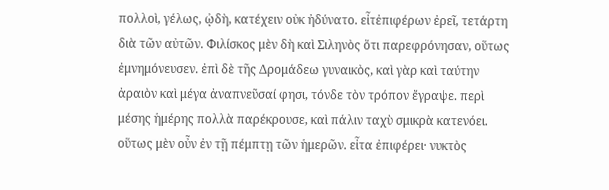πολλοὶ, γέλως, ᾠδὴ, κατέχειν οὐκ ἠδύνατο. εἶτἐπιφέρων ἐρεῖ, τετάρτη διὰ τῶν αὐτῶν. Φιλίσκος μὲν δὴ καὶ Σιληνὸς ὅτι παρεφρόνησαν, οὕτως ἐμνημόνευσεν. ἐπὶ δὲ τῆς Δρομάδεω γυναικὸς, καὶ γὰρ καὶ ταύτην ἀραιὸν καὶ μέγα ἀναπνεῦσαί φησι, τόνδε τὸν τρόπον ἔγραψε. περὶ μέσης ἡμέρης πολλὰ παρέκρουσε, καὶ πάλιν ταχὺ σμικρὰ κατενόει. οὕτως μὲν οὖν ἐν τῇ πέμπτῃ τῶν ἡμερῶν. εἶτα ἐπιφέρει· νυκτὸς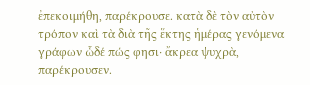ἐπεκοιμήθη, παρέκρουσε. κατὰ δὲ τὸν αὐτὸν τρόπον καὶ τὰ διὰ τῆς ἕκτης ἡμέρας γενόμενα γράφων ὧδέ πώς φησι· ἄκρεα ψυχρὰ, παρέκρουσεν.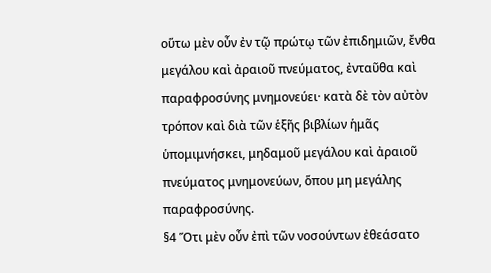οὕτω μὲν οὖν ἐν τῷ πρώτῳ τῶν ἐπιδημιῶν, ἔνθα μεγάλου καὶ ἀραιοῦ πνεύματος, ἐνταῦθα καὶ παραφροσύνης μνημονεύει· κατὰ δὲ τὸν αὐτὸν τρόπον καὶ διὰ τῶν ἑξῆς βιβλίων ἡμᾶς ὑπομιμνήσκει, μηδαμοῦ μεγάλου καὶ ἀραιοῦ πνεύματος μνημονεύων, ὅπου μη μεγάλης παραφροσύνης.
§4 Ὅτι μὲν οὖν ἐπὶ τῶν νοσούντων ἐθεάσατο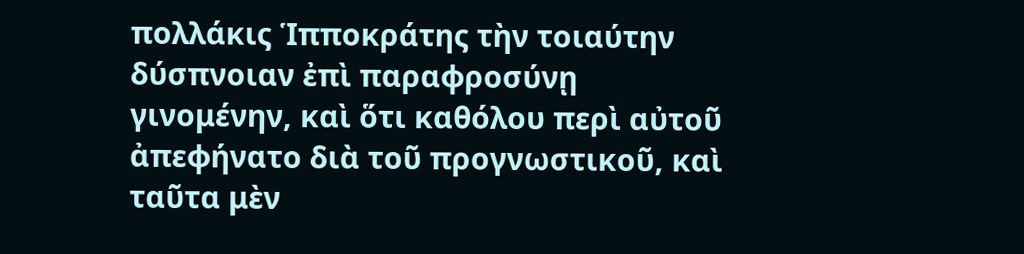πολλάκις Ἱπποκράτης τὴν τοιαύτην δύσπνοιαν ἐπὶ παραφροσύνῃ γινομένην, καὶ ὅτι καθόλου περὶ αὐτοῦ ἀπεφήνατο διὰ τοῦ προγνωστικοῦ, καὶ ταῦτα μὲν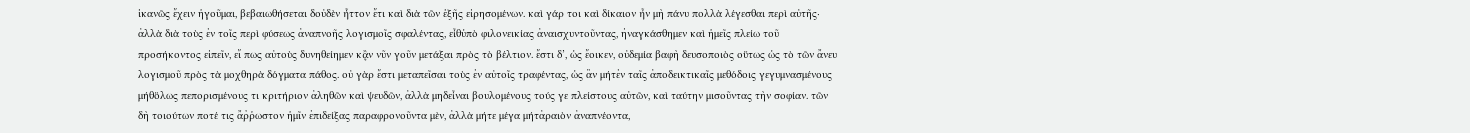ἱκανῶς ἔχειν ἡγοῦμαι, βεβαιωθήσεται δοὐδὲν ἧττον ἔτι καὶ διὰ τῶν ἑξῆς εἰρησομένων. καὶ γάρ τοι καὶ δίκαιον ἦν μὴ πάνυ πολλὰ λέγεσθαι περὶ αὐτῆς· ἀλλὰ διὰ τοὺς ἐν τοῖς περὶ φύσεως ἀναπνοῆς λογισμοῖς σφαλέντας, εἶθὑπὸ φιλονεικίας ἀναισχυντοῦντας, ἠναγκάσθημεν καὶ ἡμεῖς πλείω τοῦ προσήκοντος εἰπεῖν, εἴ πως αὐτοὺς δυνηθείημεν κᾂν νῦν γοῦν μετάξαι πρὸς τὸ βέλτιον. ἔστι δ’, ὡς ἔοικεν, οὐδεμία βαφὴ δευσοποιὸς οὕτως ὡς τὸ τῶν ἄνευ λογισμοῦ πρὸς τὰ μοχθηρὰ δόγματα πάθος. οὐ γὰρ ἔστι μεταπεῖσαι τοὺς ἐν αὐτοῖς τραφέντας, ὡς ἂν μήτἐν ταῖς ἀποδεικτικαῖς μεθόδοις γεγυμνασμένους μήθὅλως πεπορισμένους τι κριτήριον ἀληθῶν καὶ ψευδῶν, ἀλλὰ μηδεἶναι βουλομένους τούς γε πλείστους αὐτῶν, καὶ ταύτην μισοῦντας τὴν σοφίαν. τῶν δὴ τοιούτων ποτέ τις ἄῤῥωστον ἡμῖν ἐπιδείξας παραφρονοῦντα μὲν, ἀλλὰ μήτε μέγα μήτἀραιὸν ἀναπνέοντα,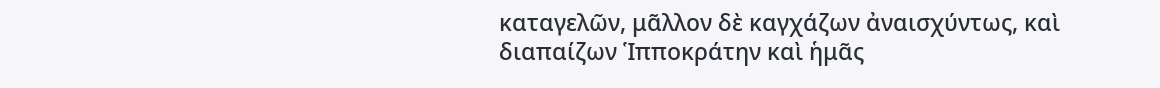καταγελῶν, μᾶλλον δὲ καγχάζων ἀναισχύντως, καὶ διαπαίζων Ἱπποκράτην καὶ ἡμᾶς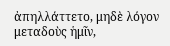ἀπηλλάττετο, μηδὲ λόγον μεταδοὺς ἡμῖν,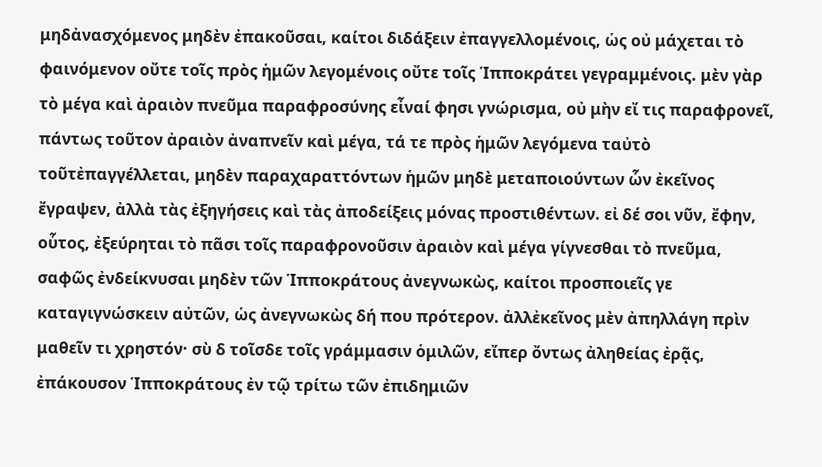μηδἀνασχόμενος μηδὲν ἐπακοῦσαι, καίτοι διδάξειν ἐπαγγελλομένοις, ὡς οὐ μάχεται τὸ φαινόμενον οὔτε τοῖς πρὸς ἡμῶν λεγομένοις οὔτε τοῖς Ἱπποκράτει γεγραμμένοις. μὲν γὰρ τὸ μέγα καὶ ἀραιὸν πνεῦμα παραφροσύνης εἶναί φησι γνώρισμα, οὐ μὴν εἴ τις παραφρονεῖ, πάντως τοῦτον ἀραιὸν ἀναπνεῖν καὶ μέγα, τά τε πρὸς ἡμῶν λεγόμενα ταὐτὸ τοῦτἐπαγγέλλεται, μηδὲν παραχαραττόντων ἡμῶν μηδὲ μεταποιούντων ὧν ἐκεῖνος ἔγραψεν, ἀλλὰ τὰς ἐξηγήσεις καὶ τὰς ἀποδείξεις μόνας προστιθέντων. εἰ δέ σοι νῦν, ἔφην, οὗτος, ἐξεύρηται τὸ πᾶσι τοῖς παραφρονοῦσιν ἀραιὸν καὶ μέγα γίγνεσθαι τὸ πνεῦμα, σαφῶς ἐνδείκνυσαι μηδὲν τῶν Ἱπποκράτους ἀνεγνωκὼς, καίτοι προσποιεῖς γε καταγιγνώσκειν αὐτῶν, ὡς ἀνεγνωκὼς δή που πρότερον. ἀλλἐκεῖνος μὲν ἀπηλλάγη πρὶν μαθεῖν τι χρηστόν· σὺ δ τοῖσδε τοῖς γράμμασιν ὁμιλῶν, εἴπερ ὄντως ἀληθείας ἐρᾷς, ἐπάκουσον Ἱπποκράτους ἐν τῷ τρίτω τῶν ἐπιδημιῶν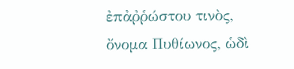ἐπἀῤῥώστου τινὸς,  ὄνομα Πυθίωνος, ὡδὶ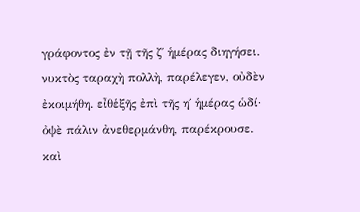γράφοντος ἐν τῇ τῆς ζ΄ ἡμέρας διηγήσει. νυκτὸς ταραχὴ πολλὴ, παρέλεγεν, οὐδὲν ἐκοιμήθη. εἶθἑξῆς ἐπὶ τῆς η΄ ἡμέρας ὡδί· ὀψὲ πάλιν ἀνεθερμάνθη, παρέκρουσε. καὶ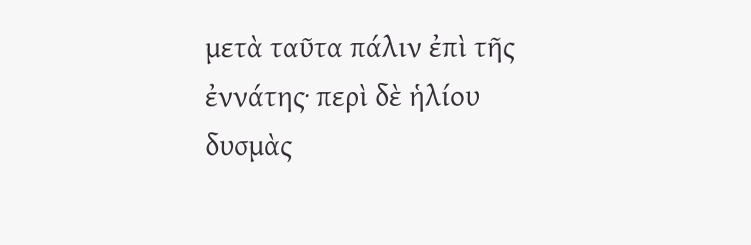μετὰ ταῦτα πάλιν ἐπὶ τῆς ἐννάτης· περὶ δὲ ἡλίου δυσμὰς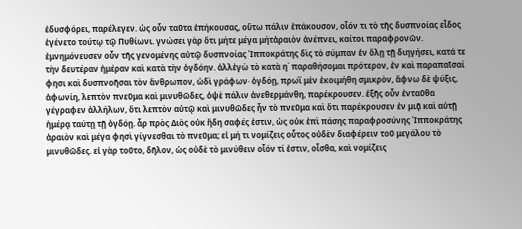ἐδυσφόρει, παρέλεγεν. ὡς οὖν ταῦτα ἐπήκουσας, οὕτω πάλιν ἐπάκουσον, οἷόν τι τὸ τῆς δυσπνοίας εἶδος ἐγένετο τούτῳ τῷ Πυθίωνι. γνώσει γὰρ ὅτι μήτε μέγα μήτἀραιὸν ἀνέπνει, καίτοι παραφρονῶν. ἐμνημόνευσεν οὖν τῆς γενομένης αὐτῷ δυσπνοίας Ἱπποκράτης δὶς τὸ σύμπαν ἐν ὅλῃ τῇ διηγήσει, κατά τε τὴν δευτέραν ἡμέραν καὶ κατὰ τὴν ὀγδόην. ἀλλἐγὼ τὸ κατὰ η΄ παραθήσομαι πρότερον, ἐν καὶ παραπαῖσαί φησι καὶ δυσπνοῆσαι τὸν ἄνθρωπον, ὡδὶ γράφων· ὀγδόῃ, πρωῒ μὲν ἐκοιμήθη σμικρὸν, ἄφνω δὲ ψύξις, ἀφωνίη, λεπτὸν πνεῦμα καὶ μινυθῶδες, ὀψὲ πάλιν ἀνεθερμάνθη, παρέκρουσεν. ἑξῆς οὖν ἐνταῦθα γέγραφεν ἀλλήλων, ὅτι λεπτὸν αὐτῷ καὶ μινυθῶδες ἦν τὸ πνεῦμα καὶ ὅτι παρέκρουσεν ἐν μιᾷ καὶ αὐτῇ ἡμέρᾳ ταύτῃ τῇ ὀγδόῃ. ἆρ πρὸς Διὸς οὐκ ἤδη σαφές ἐστιν, ὡς οὐκ ἐπὶ πάσης παραφροσύνης Ἱπποκράτης ἀραιὸν καὶ μέγα φησὶ γίγνεσθαι τὸ πνεῦμα; εἰ μή τι νομίζεις οὗτος οὐδὲν διαφέρειν τοῦ μεγάλου τὸ μινυθῶδες. εἰ γὰρ τοῦτο, δῆλον, ὡς οὐδὲ τὸ μινύθειν οἷόν τί ἐστιν, οἶσθα, καὶ νομίζεις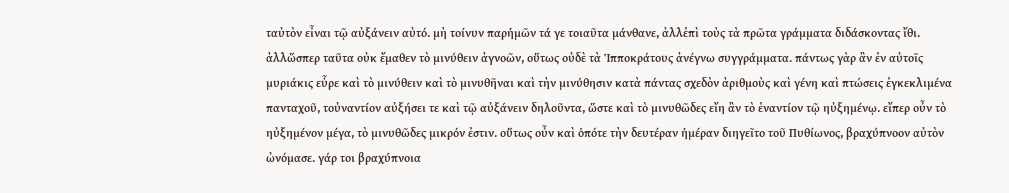ταὐτὸν εἶναι τῷ αὐξάνειν αὐτό. μὴ τοίνυν παρἡμῶν τά γε τοιαῦτα μάνθανε, ἀλλἐπὶ τοὺς τὰ πρῶτα γράμματα διδάσκοντας ἴθι. ἀλλὥσπερ ταῦτα οὐκ ἔμαθεν τὸ μινύθειν ἀγνοῶν, οὕτως οὐδὲ τὰ Ἱπποκράτους ἀνέγνω συγγράμματα. πάντως γὰρ ἂν ἐν αὐτοῖς μυριάκις εὗρε καὶ τὸ μινύθειν καὶ τὸ μινυθῆναι καὶ τὴν μινύθησιν κατὰ πάντας σχεδὸν ἀριθμοὺς καὶ γένη καὶ πτώσεις ἐγκεκλιμένα πανταχοῦ, τοὐναντίον αὐξήσει τε καὶ τῷ αὐξάνειν δηλοῦντα, ὥστε καὶ τὸ μινυθῶδες εἴη ἂν τὸ ἐναντίον τῷ ηὐξημένῳ. εἴπερ οὖν τὸ ηὐξημένον μέγα, τὸ μινυθῶδες μικρόν ἐστιν. οὕτως οὖν καὶ ὁπότε τὴν δευτέραν ἡμέραν διηγεῖτο τοῦ Πυθίωνος, βραχύπνοον αὐτὸν ὠνόμασε. γάρ τοι βραχύπνοια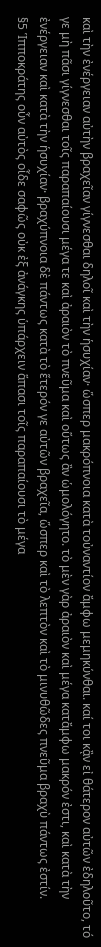καὶ τὴν ἐνέργειαν αὐτὴν βραχεῖαν γίγνεσθαι δηλοῖ καὶ τὴν ἡσυχίαν· ὥσπερ μακρόπνοια κατὰ τοὐναντίον ἄμφω μεμηκύνθαι. καί τοι κᾂν εἰ θάτερον αὐτῶν ἐδηλοῦτο, τό γε μὴ πᾶσι γίγνεσθαι τοῖς παραπαίουσι μέγα τε καὶ ἀραιὸν τὸ πνεῦμα καὶ οὕτως ἂν ὡμολόγητο. τὸ μὲν γὰρ ἀραιὸν καὶ μέγα κατἄμφω μακρόν ἐστι, καὶ κατὰ τὴν ἐνέργειαν καὶ κατὰ τὴν ἡσυχίαν· βραχύπνοια δὲ πάντως κατὰ τὸ ἕτερόν γε αὐτῶν βραχεῖα, ὥσπερ καὶ τὸ λεπτὸν καὶ τὸ μινυθῶδες πνεῦμα βραχὺ πάντως ἐστίν.
§5 Ἱπποκράτης οὖν αὐτὸς οἶδε σαφῶς οὐκ ἐξ ἀνάγκης ὑπάρχειν ἅπασι τοῖς παραπαίουσι τὸ μέγα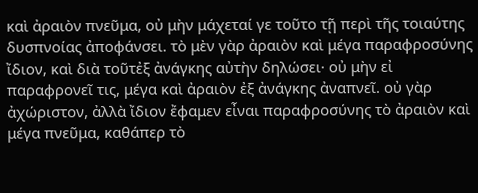καὶ ἀραιὸν πνεῦμα, οὐ μὴν μάχεταί γε τοῦτο τῇ περὶ τῆς τοιαύτης δυσπνοίας ἀποφάνσει. τὸ μὲν γὰρ ἀραιὸν καὶ μέγα παραφροσύνης ἴδιον, καὶ διὰ τοῦτἐξ ἀνάγκης αὐτὴν δηλώσει· οὐ μὴν εἰ παραφρονεῖ τις, μέγα καὶ ἀραιὸν ἐξ ἀνάγκης ἀναπνεῖ. οὐ γὰρ ἀχώριστον, ἀλλὰ ἴδιον ἔφαμεν εἶναι παραφροσύνης τὸ ἀραιὸν καὶ μέγα πνεῦμα, καθάπερ τὸ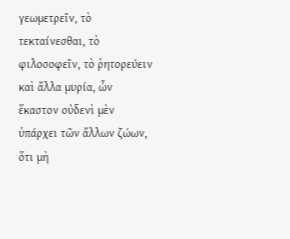γεωμετρεῖν, τὸ τεκταίνεσθαι, τὸ φιλοσοφεῖν, τὸ ῥητορεύειν καὶ ἄλλα μυρία, ὧν ἕκαστον οὐδενὶ μὲν ὑπάρχει τῶν ἄλλων ζώων, ὅτι μὴ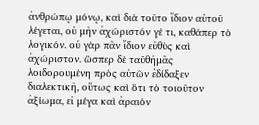ἀνθρώπῳ μόνῳ, καὶ διὰ τοῦτο ἴδιον αὐτοῦ λέγεται, οὐ μὴν ἀχώριστόν γέ τι, καθάπερ τὸ λογικόν. οὐ γὰρ πᾶν ἴδιον εὐθὺς καὶ ἀχώριστον. ὥσπερ δὲ ταῦθἡμᾶς λοιδορουμένη πρὸς αὐτῶν ἐδίδαξεν διαλεκτικὴ, οὕτως καὶ ὅτι τὸ τοιοῦτον ἀξίωμα, εἰ μέγα καὶ ἀραιὸν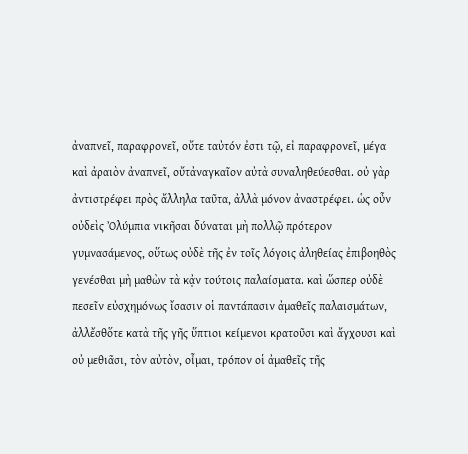ἀναπνεῖ, παραφρονεῖ, οὔτε ταὐτόν ἐστι τῷ, εἰ παραφρονεῖ, μέγα καὶ ἀραιὸν ἀναπνεῖ, οὔτἀναγκαῖον αὐτὰ συναληθεύεσθαι. οὐ γὰρ ἀντιστρέφει πρὸς ἄλληλα ταῦτα, ἀλλὰ μόνον ἀναστρέφει. ὡς οὖν οὐδεὶς Ὀλύμπια νικῆσαι δύναται μὴ πολλῷ πρότερον γυμνασάμενος, οὕτως οὐδὲ τῆς ἐν τοῖς λόγοις ἀληθείας ἐπιβοηθὸς γενέσθαι μὴ μαθὼν τὰ κᾀν τούτοις παλαίσματα. καὶ ὥσπερ οὐδὲ πεσεῖν εὐσχημόνως ἴσασιν οἱ παντάπασιν ἀμαθεῖς παλαισμάτων, ἀλλἔσθὅτε κατὰ τῆς γῆς ὕπτιοι κείμενοι κρατοῦσι καὶ ἄγχουσι καὶ οὐ μεθιᾶσι, τὸν αὐτὸν, οἶμαι, τρόπον οἱ ἀμαθεῖς τῆς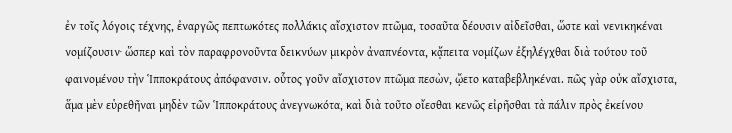ἐν τοῖς λόγοις τέχνης, ἐναργῶς πεπτωκότες πολλάκις αἴσχιστον πτῶμα, τοσαῦτα δέουσιν αἰδεῖσθαι, ὥστε καὶ νενικηκέναι νομίζουσιν· ὥσπερ καὶ τὸν παραφρονοῦντα δεικνύων μικρὸν ἀναπνέοντα, κᾄπειτα νομίζων ἐξηλέγχθαι διὰ τούτου τοῦ φαινομένου τὴν Ἱπποκράτους ἀπόφανσιν. οὗτος γοῦν αἴσχιστον πτῶμα πεσὼν, ᾤετο καταβεβληκέναι. πῶς γὰρ οὐκ αἴσχιστα, ἅμα μὲν εὑρεθῆναι μηδὲν τῶν Ἱπποκράτους ἀνεγνωκότα, καὶ διὰ τοῦτο οἴεσθαι κενῶς εἰρῆσθαι τὰ πάλιν πρὸς ἐκείνου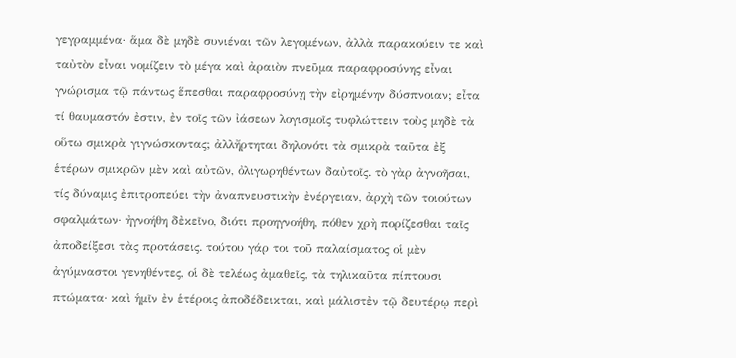γεγραμμένα· ἅμα δὲ μηδὲ συνιέναι τῶν λεγομένων, ἀλλὰ παρακούειν τε καὶ ταὐτὸν εἶναι νομίζειν τὸ μέγα καὶ ἀραιὸν πνεῦμα παραφροσύνης εἶναι γνώρισμα τῷ πάντως ἕπεσθαι παραφροσύνῃ τὴν εἰρημένην δύσπνοιαν; εἶτα τί θαυμαστόν ἐστιν, ἐν τοῖς τῶν ἰάσεων λογισμοῖς τυφλώττειν τοὺς μηδὲ τὰ οὕτω σμικρὰ γιγνώσκοντας; ἀλλἤρτηται δηλονότι τὰ σμικρὰ ταῦτα ἐξ ἑτέρων σμικρῶν μὲν καὶ αὐτῶν, ὀλιγωρηθέντων δαὐτοῖς. τὸ γὰρ ἀγνοῆσαι, τίς δύναμις ἐπιτροπεύει τὴν ἀναπνευστικὴν ἐνέργειαν, ἀρχὴ τῶν τοιούτων σφαλμάτων· ἠγνοήθη δἐκεῖνο, διότι προηγνοήθη, πόθεν χρὴ πορίζεσθαι ταῖς ἀποδείξεσι τὰς προτάσεις. τούτου γάρ τοι τοῦ παλαίσματος οἱ μὲν ἀγύμναστοι γενηθέντες, οἱ δὲ τελέως ἀμαθεῖς, τὰ τηλικαῦτα πίπτουσι πτώματα· καὶ ἡμῖν ἐν ἑτέροις ἀποδέδεικται, καὶ μάλιστἐν τῷ δευτέρῳ περὶ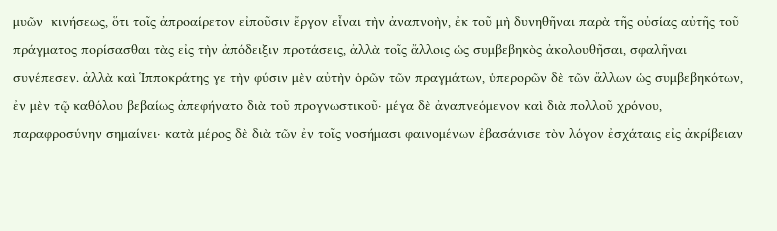μυῶν  κινήσεως, ὅτι τοῖς ἀπροαίρετον εἰποῦσιν ἔργον εἶναι τὴν ἀναπνοὴν, ἐκ τοῦ μὴ δυνηθῆναι παρὰ τῆς οὐσίας αὐτῆς τοῦ πράγματος πορίσασθαι τὰς εἰς τὴν ἀπόδειξιν προτάσεις, ἀλλὰ τοῖς ἄλλοις ὡς συμβεβηκὸς ἀκολουθῆσαι, σφαλῆναι συνέπεσεν. ἀλλὰ καὶ Ἱπποκράτης γε τὴν φύσιν μὲν αὐτὴν ὁρῶν τῶν πραγμάτων, ὑπερορῶν δὲ τῶν ἄλλων ὡς συμβεβηκότων, ἐν μὲν τῷ καθόλου βεβαίως ἀπεφήνατο διὰ τοῦ προγνωστικοῦ· μέγα δὲ ἀναπνεόμενον καὶ διὰ πολλοῦ χρόνου, παραφροσύνην σημαίνει· κατὰ μέρος δὲ διὰ τῶν ἐν τοῖς νοσήμασι φαινομένων ἐβασάνισε τὸν λόγον ἐσχάταις εἰς ἀκρίβειαν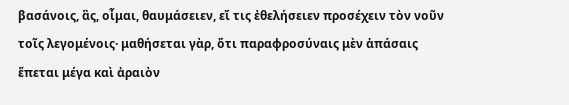βασάνοις, ἃς, οἶμαι, θαυμάσειεν, εἴ τις ἐθελήσειεν προσέχειν τὸν νοῦν τοῖς λεγομένοις· μαθήσεται γὰρ, ὅτι παραφροσύναις μὲν ἁπάσαις ἕπεται μέγα καὶ ἀραιὸν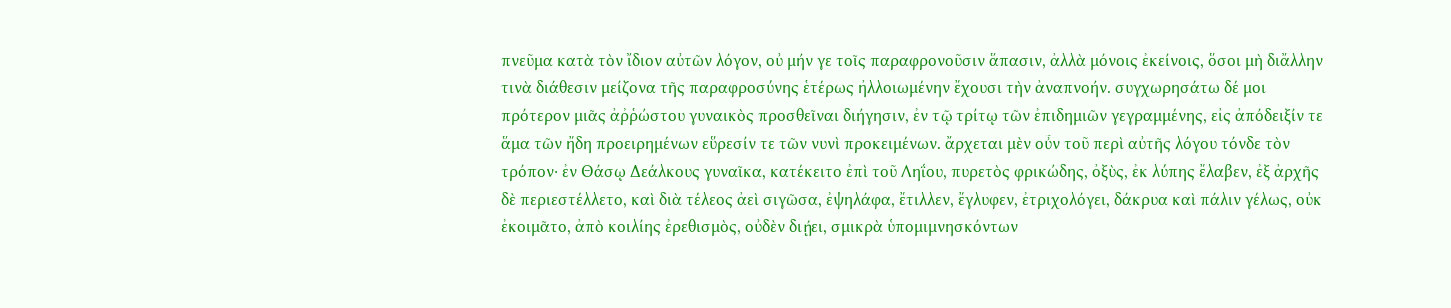πνεῦμα κατὰ τὸν ἴδιον αὐτῶν λόγον, οὐ μήν γε τοῖς παραφρονοῦσιν ἅπασιν, ἀλλὰ μόνοις ἐκείνοις, ὅσοι μὴ διἄλλην τινὰ διάθεσιν μείζονα τῆς παραφροσύνης ἑτέρως ἠλλοιωμένην ἔχουσι τὴν ἀναπνοήν. συγχωρησάτω δέ μοι πρότερον μιᾶς ἀῤῥώστου γυναικὸς προσθεῖναι διήγησιν, ἐν τῷ τρίτῳ τῶν ἐπιδημιῶν γεγραμμένης, εἰς ἀπόδειξίν τε ἅμα τῶν ἤδη προειρημένων εὕρεσίν τε τῶν νυνὶ προκειμένων. ἄρχεται μὲν οὖν τοῦ περὶ αὐτῆς λόγου τόνδε τὸν τρόπον· ἐν Θάσῳ Δεάλκους γυναῖκα, κατέκειτο ἐπὶ τοῦ Ληΐου, πυρετὸς φρικώδης, ὀξὺς, ἐκ λύπης ἔλαβεν, ἐξ ἀρχῆς δὲ περιεστέλλετο, καὶ διὰ τέλεος ἀεὶ σιγῶσα, ἐψηλάφα, ἔτιλλεν, ἔγλυφεν, ἐτριχολόγει, δάκρυα καὶ πάλιν γέλως, οὐκ ἐκοιμᾶτο, ἀπὸ κοιλίης ἐρεθισμὸς, οὐδὲν διῄει, σμικρὰ ὑπομιμνησκόντων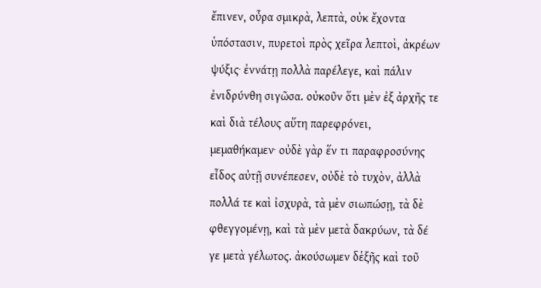ἔπινεν, οὖρα σμικρὰ, λεπτὰ, οὐκ ἔχοντα ὑπόστασιν, πυρετοὶ πρὸς χεῖρα λεπτοὶ, ἀκρέων ψύξις· ἐννάτῃ πολλὰ παρέλεγε, καὶ πάλιν ἐνιδρύνθη σιγῶσα. οὐκοῦν ὅτι μὲν ἐξ ἀρχῆς τε καὶ διὰ τέλους αὕτη παρεφρόνει, μεμαθήκαμεν· οὐδὲ γὰρ ἕν τι παραφροσύνης εἶδος αὐτῇ συνέπεσεν, οὐδὲ τὸ τυχὸν, ἀλλὰ πολλά τε καὶ ἰσχυρὰ, τὰ μὲν σιωπώσῃ, τὰ δὲ φθεγγομένῃ, καὶ τὰ μὲν μετὰ δακρύων, τὰ δέ γε μετὰ γέλωτος. ἀκούσωμεν δἑξῆς καὶ τοῦ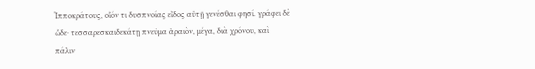Ἱπποκράτους, οἷόν τι δυσπνοίας εἶδος αὐτῇ γενέσθαι φησί. γράφει δὲ ὧδε· τεσσαρεσκαιδεκάτῃ πνεῦμα ἀραιὸν, μέγα, διὰ χρόνου, καὶ πάλιν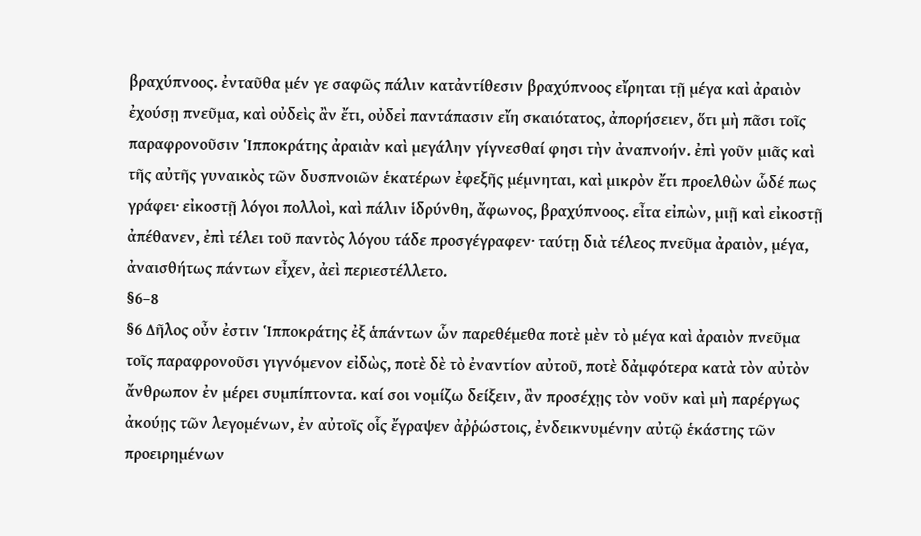βραχύπνοος. ἐνταῦθα μέν γε σαφῶς πάλιν κατἀντίθεσιν βραχύπνοος εἴρηται τῇ μέγα καὶ ἀραιὸν ἐχούσῃ πνεῦμα, καὶ οὐδεὶς ἂν ἔτι, οὐδεἰ παντάπασιν εἴη σκαιότατος, ἀπορήσειεν, ὅτι μὴ πᾶσι τοῖς παραφρονοῦσιν Ἱπποκράτης ἀραιὰν καὶ μεγάλην γίγνεσθαί φησι τὴν ἀναπνοήν. ἐπὶ γοῦν μιᾶς καὶ τῆς αὐτῆς γυναικὸς τῶν δυσπνοιῶν ἑκατέρων ἐφεξῆς μέμνηται, καὶ μικρὸν ἔτι προελθὼν ὧδέ πως γράφει· εἰκοστῇ λόγοι πολλοὶ, καὶ πάλιν ἱδρύνθη, ἄφωνος, βραχύπνοος. εἶτα εἰπὼν, μιῇ καὶ εἰκοστῇ ἀπέθανεν, ἐπὶ τέλει τοῦ παντὸς λόγου τάδε προσγέγραφεν· ταύτῃ διὰ τέλεος πνεῦμα ἀραιὸν, μέγα, ἀναισθήτως πάντων εἶχεν, ἀεὶ περιεστέλλετο.
§6–8
§6 Δῆλος οὖν ἐστιν Ἱπποκράτης ἐξ ἁπάντων ὧν παρεθέμεθα ποτὲ μὲν τὸ μέγα καὶ ἀραιὸν πνεῦμα τοῖς παραφρονοῦσι γιγνόμενον εἰδὼς, ποτὲ δὲ τὸ ἐναντίον αὐτοῦ, ποτὲ δἀμφότερα κατὰ τὸν αὐτὸν ἄνθρωπον ἐν μέρει συμπίπτοντα. καί σοι νομίζω δείξειν, ἂν προσέχῃς τὸν νοῦν καὶ μὴ παρέργως ἀκούῃς τῶν λεγομένων, ἐν αὐτοῖς οἷς ἔγραψεν ἀῤῥώστοις, ἐνδεικνυμένην αὐτῷ ἑκάστης τῶν προειρημένων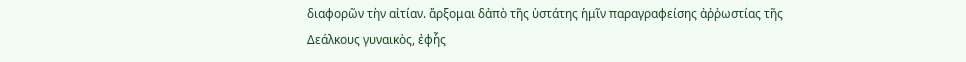διαφορῶν τὴν αἰτίαν. ἄρξομαι δἀπὸ τῆς ὑστάτης ἡμῖν παραγραφείσης ἀῤῥωστίας τῆς Δεάλκους γυναικὸς, ἐφἧς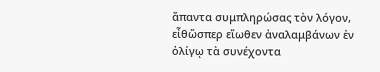ἅπαντα συμπληρώσας τὸν λόγον, εἶθὥσπερ εἴωθεν ἀναλαμβάνων ἐν ὀλίγῳ τὰ συνέχοντα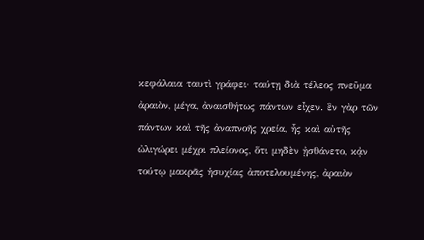κεφάλαια ταυτὶ γράφει· ταύτῃ διὰ τέλεος πνεῦμα ἀραιὸν, μέγα, ἀναισθήτως πάντων εἶχεν. ἓν γὰρ τῶν πάντων καὶ τῆς ἀναπνοῆς χρεία, ἧς καὶ αὐτῆς ὠλιγώρει μέχρι πλείονος, ὅτι μηδὲν ᾐσθάνετο, κᾀν τούτῳ μακρᾶς ἡσυχίας ἀποτελουμένης, ἀραιὸν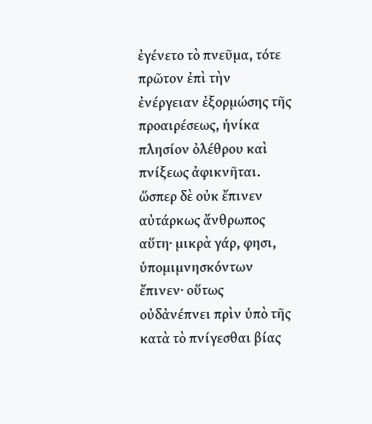ἐγένετο τὸ πνεῦμα, τότε πρῶτον ἐπὶ τὴν ἐνέργειαν ἐξορμώσης τῆς προαιρέσεως, ἡνίκα πλησίον ὀλέθρου καὶ πνίξεως ἀφικνῆται. ὥσπερ δὲ οὐκ ἔπινεν αὐτάρκως ἄνθρωπος αὕτη· μικρὰ γάρ, φησι, ὑπομιμνησκόντων ἔπινεν· οὕτως οὐδἀνέπνει πρὶν ὑπὸ τῆς κατὰ τὸ πνίγεσθαι βίας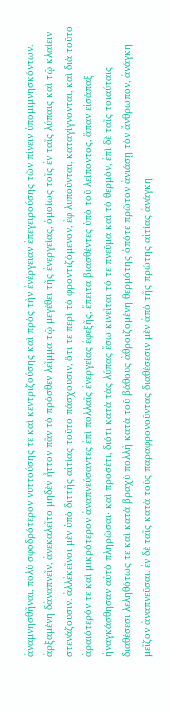ἀναμνησθῆναι, πολὺ σφοδρότερον νυττούσης τε καὶ κεντριζούσης καὶ πρὸς τὴν ἐνέργειαν ἐπεγειρούσης τῶν πίνειν ὑπομιμνησκόντων. ἀρξαμένη δἀναπνεῖν, ἀνεκαλεῖτο μηδὲν ἧττον πᾶν τὸ πρόσθεν λεῖμμα τῷ μεγέθει τῆς ἐνεργείας, ὁμοίως τοῖς ἐν ταῖς λύπαις καὶ τῷ κλαίειν στενάζουσιν. ἀλλἐκεῖνοι μὲν ὑπὸ διττῆς αἰτίας τοῦτο πάσχουσιν, ὅτι τε περὶ τὸ φροντιζόμενον, ἐφ λυποῦνται, καταγίγνονται, καὶ διὰ τοῦτο ἀραιότερόν τε καὶ μικρότερον ἀναπνεύσαντες ἐπὶ πολλαῖς ἐνεργείας ἐφεξῆς, ἔπειτα βιασθέντες ὑπὸ τοῦ λείποντος, ἅπαν εἰσάπαξ ἠναγκάσθησαν αὐτὸ πληρῶσαι· καὶ προσέτι, διότι κατὰ τὰς λύπας ἔσω κινεῖται τό τε πνεῦμα καὶ τὸ θερμὸν, ἐπὶ δὲ ταῖς τοιαύταις διαθέσεσι λεληθότως τε καὶ κατὰ βραχὺ πολλὴ κατὰ τοῦ βάθους ἀθροιζομένη θερμότης ὁπότε πρῶτον ἀνιάσῃ τὸν ἄνθρωπον, ἀνάγκη μεῖζον ἀναπνεῦσαι. ἐν δὲ ταῖς κατὰ τοὺς παραφρονοῦντας διαθέσεσιν μὲν ἀπὸ τῆς πρώτης αἰτίας ἀνάγκη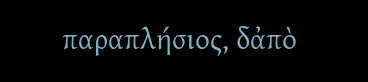παραπλήσιος, δἀπὸ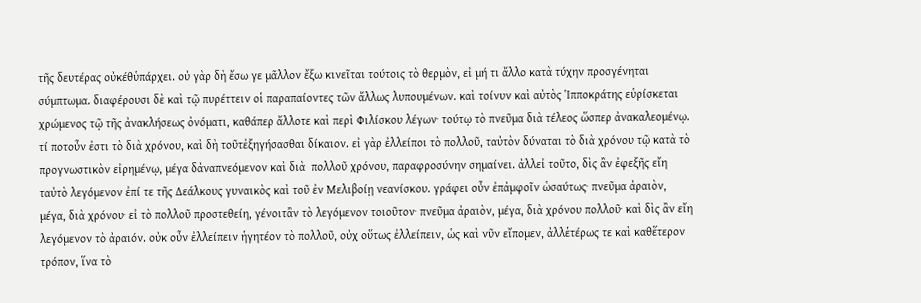τῆς δευτέρας οὐκέθὑπάρχει. οὐ γὰρ δὴ ἔσω γε μᾶλλον ἔξω κινεῖται τούτοις τὸ θερμὸν, εἰ μή τι ἄλλο κατὰ τύχην προσγένηται σύμπτωμα. διαφέρουσι δὲ καὶ τῷ πυρέττειν οἱ παραπαίοντες τῶν ἄλλως λυπουμένων. καὶ τοίνυν καὶ αὐτὸς Ἱπποκράτης εὑρίσκεται χρώμενος τῷ τῆς ἀνακλήσεως ὀνόματι, καθάπερ ἄλλοτε καὶ περὶ Φιλίσκου λέγων· τούτῳ τὸ πνεῦμα διὰ τέλεος ὥσπερ ἀνακαλεομένῳ. τί ποτοὖν ἐστι τὸ διὰ χρόνου, καὶ δὴ τοῦτἐξηγήσασθαι δίκαιον. εἰ γὰρ ἐλλείποι τὸ πολλοῦ, ταὐτὸν δύναται τὸ διὰ χρόνου τῷ κατὰ τὸ προγνωστικὸν εἰρημένῳ, μέγα δἀναπνεόμενον καὶ διὰ  πολλοῦ χρόνου, παραφροσύνην σημαίνει. ἀλλεἰ τοῦτο, δὶς ἂν ἐφεξῆς εἴη ταὐτὸ λεγόμενον ἐπί τε τῆς Δεάλκους γυναικὸς καὶ τοῦ ἐν Μελιβοίῃ νεανίσκου. γράφει οὖν ἐπἀμφοῖν ὡσαύτως· πνεῦμα ἀραιὸν, μέγα, διὰ χρόνου· εἰ τὸ πολλοῦ προστεθείη, γένοιτἂν τὸ λεγόμενον τοιοῦτον· πνεῦμα ἀραιὸν, μέγα, διὰ χρόνου πολλοῦ· καὶ δὶς ἂν εἴη λεγόμενον τὸ ἀραιόν. οὐκ οὖν ἐλλείπειν ἡγητέον τὸ πολλοῦ, οὐχ οὕτως ἐλλείπειν, ὡς καὶ νῦν εἴπομεν, ἀλλἑτέρως τε καὶ καθἕτερον τρόπον, ἵνα τὸ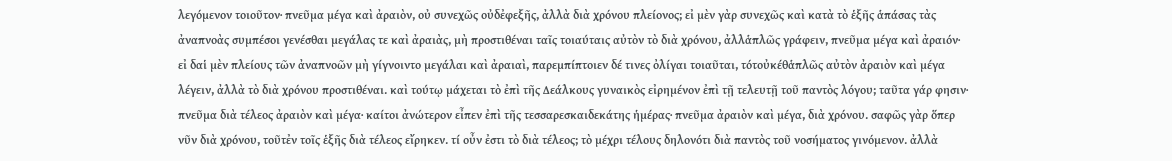λεγόμενον τοιοῦτον· πνεῦμα μέγα καὶ ἀραιὸν, οὐ συνεχῶς οὐδἐφεξῆς, ἀλλὰ διὰ χρόνου πλείονος; εἰ μὲν γὰρ συνεχῶς καὶ κατὰ τὸ ἑξῆς ἁπάσας τὰς ἀναπνοὰς συμπέσοι γενέσθαι μεγάλας τε καὶ ἀραιὰς, μὴ προστιθέναι ταῖς τοιαύταις αὐτὸν τὸ διὰ χρόνου, ἀλλἁπλῶς γράφειν, πνεῦμα μέγα καὶ ἀραιόν· εἰ δαἱ μὲν πλείους τῶν ἀναπνοῶν μὴ γίγνοιντο μεγάλαι καὶ ἀραιαὶ, παρεμπίπτοιεν δέ τινες ὀλίγαι τοιαῦται, τότοὐκέθἁπλῶς αὐτὸν ἀραιὸν καὶ μέγα λέγειν, ἀλλὰ τὸ διὰ χρόνου προστιθέναι. καὶ τούτῳ μάχεται τὸ ἐπὶ τῆς Δεάλκους γυναικὸς εἰρημένον ἐπὶ τῇ τελευτῇ τοῦ παντὸς λόγου; ταῦτα γάρ φησιν· πνεῦμα διὰ τέλεος ἀραιὸν καὶ μέγα· καίτοι ἀνώτερον εἶπεν ἐπὶ τῆς τεσσαρεσκαιδεκάτης ἡμέρας· πνεῦμα ἀραιὸν καὶ μέγα, διὰ χρόνου. σαφῶς γὰρ ὅπερ νῦν διὰ χρόνου, τοῦτἐν τοῖς ἑξῆς διὰ τέλεος εἴρηκεν. τί οὖν ἐστι τὸ διὰ τέλεος; τὸ μέχρι τέλους δηλονότι διὰ παντὸς τοῦ νοσήματος γινόμενον. ἀλλὰ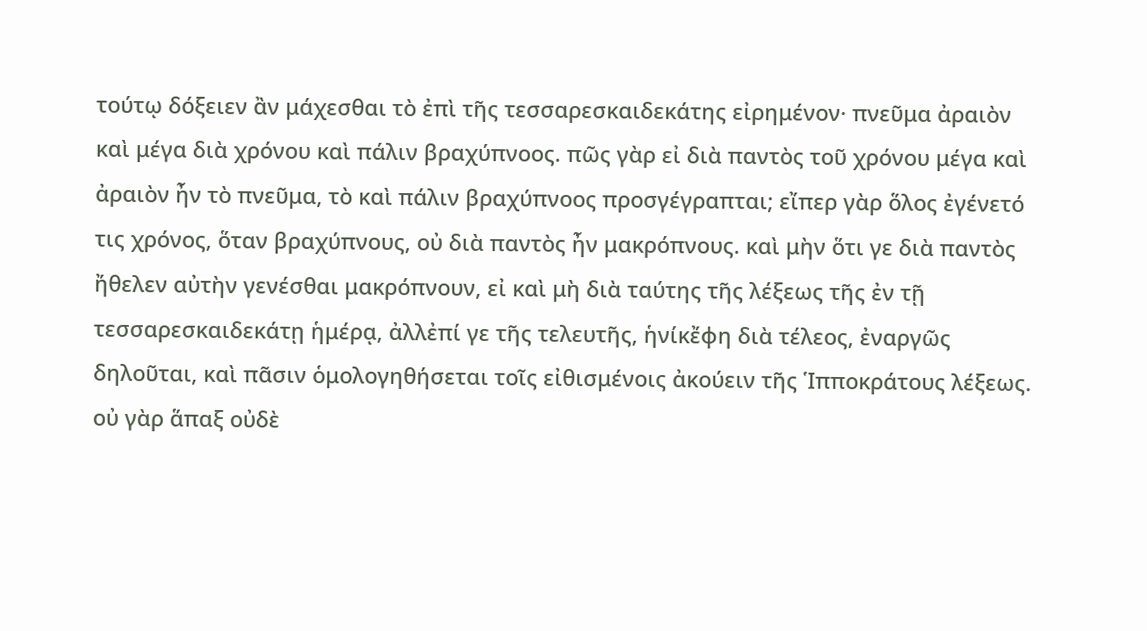τούτῳ δόξειεν ἂν μάχεσθαι τὸ ἐπὶ τῆς τεσσαρεσκαιδεκάτης εἰρημένον· πνεῦμα ἀραιὸν καὶ μέγα διὰ χρόνου καὶ πάλιν βραχύπνοος. πῶς γὰρ εἰ διὰ παντὸς τοῦ χρόνου μέγα καὶ ἀραιὸν ἦν τὸ πνεῦμα, τὸ καὶ πάλιν βραχύπνοος προσγέγραπται; εἴπερ γὰρ ὅλος ἐγένετό τις χρόνος, ὅταν βραχύπνους, οὐ διὰ παντὸς ἦν μακρόπνους. καὶ μὴν ὅτι γε διὰ παντὸς ἤθελεν αὐτὴν γενέσθαι μακρόπνουν, εἰ καὶ μὴ διὰ ταύτης τῆς λέξεως τῆς ἐν τῇ τεσσαρεσκαιδεκάτῃ ἡμέρᾳ, ἀλλἐπί γε τῆς τελευτῆς, ἡνίκἔφη διὰ τέλεος, ἐναργῶς δηλοῦται, καὶ πᾶσιν ὁμολογηθήσεται τοῖς εἰθισμένοις ἀκούειν τῆς Ἱπποκράτους λέξεως. οὐ γὰρ ἅπαξ οὐδὲ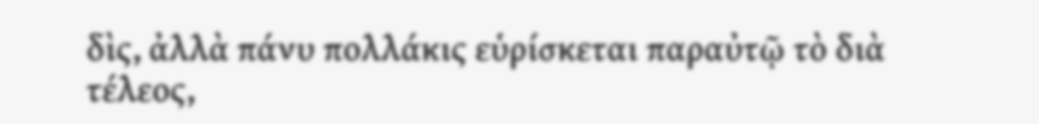δὶς, ἀλλὰ πάνυ πολλάκις εὑρίσκεται παραὐτῷ τὸ διὰ τέλεος,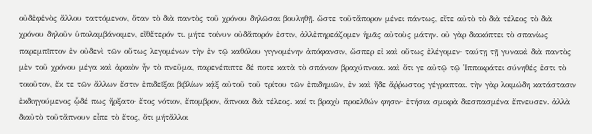οὐδἐφἑνὸς ἄλλου ταττόμενον, ὅταν τὸ διὰ παντὸς τοῦ χρόνου δηλῶσαι βουληθῇ. ὥστε τοῦτἄπορον μένει πάντως, εἴτε αὐτὸ τὸ διὰ τέλεος τὸ διὰ χρόνου δηλοῦν ὑπολαμβάνοιμεν, εἴθἕτερόν τι. μήτε τοίνυν οὐδἄπορόν ἐστιν, ἀλλἐπηρεάζομεν ἡμᾶς αὐτοὺς μάτην. οὐ γὰρ διακόπτει τὸ σπανίως παρεμπῖπτον ἐν οὐδενὶ τῶν οὕτως λεγομένων τὴν ἐν τῷ καθόλου γιγνομένην ἀπόφανσιν, ὥσπερ εἰ καὶ οὕτως ἐλέγομεν· ταύτῃ τῇ γυναικὶ διὰ παντὸς μὲν τοῦ χρόνου μέγα καὶ ἀραιὸν ἦν τὸ πνεῦμα, παρενέπιπτε δέ ποτε κατὰ τὸ σπάνιον βραχύπνοια. καὶ ὅτι γε αὐτῷ τῷ Ἱπποκράτει σύνηθές ἐστι τὸ τοιοῦτον, ἔκ τε τῶν ἄλλων ἔστιν ἐπιδεῖξαι βιβλίων κᾀξ αὐτοῦ τοῦ τρίτου τῶν ἐπιδημιῶν, ἐν καὶ ἥδε ἄῤῥωστος γέγραπται. τὴν γὰρ λοιμώδη κατάστασιν ἐκδιηγούμενος ᾧδέ πως ἤρξατο· ἔτος νότιον, ἔπομβρον, ἄπνοια διὰ τέλεος. καί τι βραχὺ προελθών φησιν· ἐτήσια σμικρὰ διεσπασμένα ἔπνευσεν. ἀλλὰ διαὐτὸ τοῦτἄπνουν εἶπε τὸ ἔτος, ὅτι μήτἄλλοι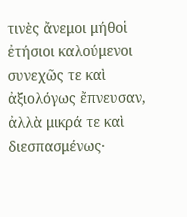τινὲς ἄνεμοι μήθοἱ ἐτήσιοι καλούμενοι συνεχῶς τε καὶ ἀξιολόγως ἔπνευσαν, ἀλλὰ μικρά τε καὶ διεσπασμένως·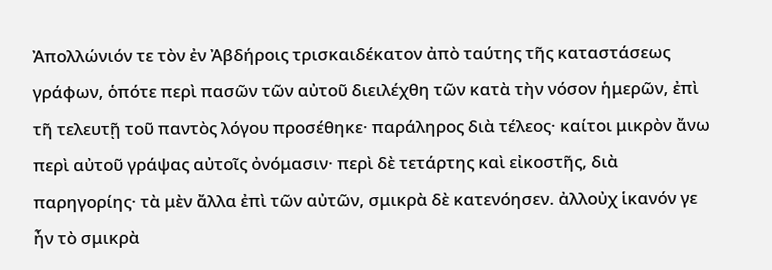Ἀπολλώνιόν τε τὸν ἐν Ἀβδήροις τρισκαιδέκατον ἀπὸ ταύτης τῆς καταστάσεως γράφων, ὁπότε περὶ πασῶν τῶν αὐτοῦ διειλέχθη τῶν κατὰ τὴν νόσον ἡμερῶν, ἐπὶ τῆ τελευτῇ τοῦ παντὸς λόγου προσέθηκε· παράληρος διὰ τέλεος· καίτοι μικρὸν ἄνω περὶ αὐτοῦ γράψας αὐτοῖς ὀνόμασιν· περὶ δὲ τετάρτης καὶ εἰκοστῆς, διὰ παρηγορίης· τὰ μὲν ἄλλα ἐπὶ τῶν αὐτῶν, σμικρὰ δὲ κατενόησεν. ἀλλοὐχ ἱκανόν γε ἦν τὸ σμικρὰ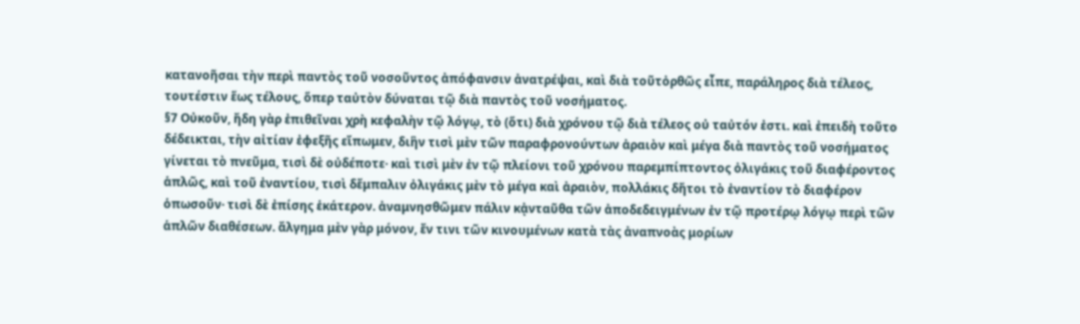κατανοῆσαι τὴν περὶ παντὸς τοῦ νοσοῦντος ἀπόφανσιν ἀνατρέψαι, καὶ διὰ τοῦτὀρθῶς εἶπε, παράληρος διὰ τέλεος, τουτέστιν ἕως τέλους, ὅπερ ταὐτὸν δύναται τῷ διὰ παντὸς τοῦ νοσήματος.
§7 Οὐκοῦν, ἤδη γὰρ ἐπιθεῖναι χρὴ κεφαλὴν τῷ λόγῳ, τὸ (ὅτι) διὰ χρόνου τῷ διὰ τέλεος οὐ ταὐτόν ἐστι. καὶ ἐπειδὴ τοῦτο δέδεικται, τὴν αἰτίαν ἐφεξῆς εἴπωμεν, διἣν τισὶ μὲν τῶν παραφρονούντων ἀραιὸν καὶ μέγα διὰ παντὸς τοῦ νοσήματος γίνεται τὸ πνεῦμα, τισὶ δὲ οὐδέποτε· καὶ τισὶ μὲν ἐν τῷ πλείονι τοῦ χρόνου παρεμπίπτοντος ὀλιγάκις τοῦ διαφέροντος ἁπλῶς, καὶ τοῦ ἐναντίου, τισὶ δἔμπαλιν ὀλιγάκις μὲν τὸ μέγα καὶ ἀραιὸν, πολλάκις δἤτοι τὸ ἐναντίον τὸ διαφέρον ὁπωσοῦν· τισὶ δὲ ἐπίσης ἑκάτερον. ἀναμνησθῶμεν πάλιν κᾀνταῦθα τῶν ἀποδεδειγμένων ἐν τῷ προτέρῳ λόγῳ περὶ τῶν ἁπλῶν διαθέσεων. ἄλγημα μὲν γὰρ μόνον, ἔν τινι τῶν κινουμένων κατὰ τὰς ἀναπνοὰς μορίων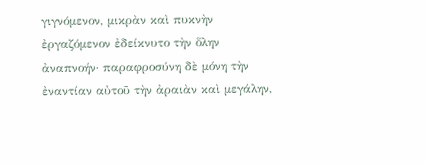γιγνόμενον, μικρὰν καὶ πυκνὴν ἐργαζόμενον ἐδείκνυτο τὴν ὅλην ἀναπνοήν· παραφροσύνη δὲ μόνη τὴν ἐναντίαν αὐτοῦ τὴν ἀραιὰν καὶ μεγάλην,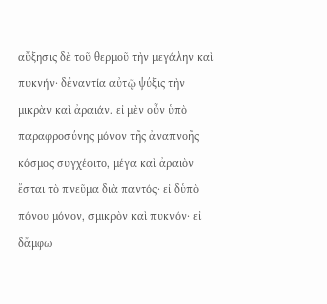αὔξησις δὲ τοῦ θερμοῦ τὴν μεγάλην καὶ πυκνήν· δἐναντία αὐτῷ ψύξις τὴν μικρὰν καὶ ἀραιάν. εἰ μὲν οὖν ὑπὸ παραφροσύνης μόνον τῆς ἀναπνοῆς κόσμος συγχέοιτο, μέγα καὶ ἀραιὸν ἔσται τὸ πνεῦμα διὰ παντός· εἰ δὑπὸ πόνου μόνον, σμικρὸν καὶ πυκνόν· εἰ δἄμφω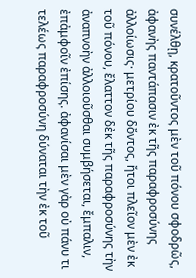συνέλθῃ, κρατοῦντος μὲν τοῦ πόνου σφοδρῶς, ἀφανὴς παντάπασιν ἐκ τῆς παραφροσύνης ἀλλοίωσις· μετρίου δὄντος, ἤτοι πλεῖον μὲν ἐκ τοῦ πόνου, ἔλαττον δἐκ τῆς παραφροσύνης τὴν ἀναπνοὴν ἀλλοιοῦσθαι συμβήσεται, ἔμπαλιν, ἐπἀμφοῖν ἐπίσης. ἀφανίσαι μὲν γὰρ οὐ πάνυ τι τελέως παραφροσύνη δύναται τὴν ἐκ τοῦ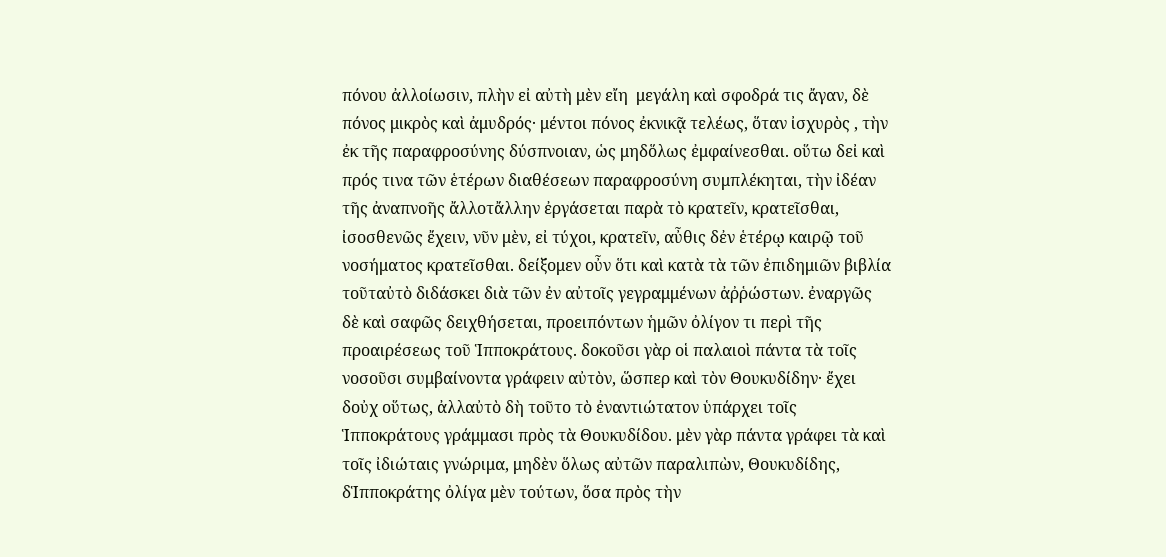πόνου ἀλλοίωσιν, πλὴν εἰ αὐτὴ μὲν εἴη  μεγάλη καὶ σφοδρά τις ἄγαν, δὲ πόνος μικρὸς καὶ ἀμυδρός· μέντοι πόνος ἐκνικᾷ τελέως, ὅταν ἰσχυρὸς , τὴν ἐκ τῆς παραφροσύνης δύσπνοιαν, ὡς μηδὅλως ἐμφαίνεσθαι. οὕτω δεἰ καὶ πρός τινα τῶν ἑτέρων διαθέσεων παραφροσύνη συμπλέκηται, τὴν ἰδέαν τῆς ἀναπνοῆς ἄλλοτἄλλην ἐργάσεται παρὰ τὸ κρατεῖν, κρατεῖσθαι, ἰσοσθενῶς ἔχειν, νῦν μὲν, εἰ τύχοι, κρατεῖν, αὖθις δἐν ἑτέρῳ καιρῷ τοῦ νοσήματος κρατεῖσθαι. δείξομεν οὖν ὅτι καὶ κατὰ τὰ τῶν ἐπιδημιῶν βιβλία τοῦταὐτὸ διδάσκει διὰ τῶν ἐν αὐτοῖς γεγραμμένων ἀῤῥώστων. ἐναργῶς δὲ καὶ σαφῶς δειχθήσεται, προειπόντων ἡμῶν ὀλίγον τι περὶ τῆς προαιρέσεως τοῦ Ἱπποκράτους. δοκοῦσι γὰρ οἱ παλαιοὶ πάντα τὰ τοῖς νοσοῦσι συμβαίνοντα γράφειν αὐτὸν, ὥσπερ καὶ τὸν Θουκυδίδην· ἔχει δοὐχ οὕτως, ἀλλαὐτὸ δὴ τοῦτο τὸ ἐναντιώτατον ὑπάρχει τοῖς Ἱπποκράτους γράμμασι πρὸς τὰ Θουκυδίδου. μὲν γὰρ πάντα γράφει τὰ καὶ τοῖς ἰδιώταις γνώριμα, μηδὲν ὅλως αὐτῶν παραλιπὼν, Θουκυδίδης, δἹπποκράτης ὀλίγα μὲν τούτων, ὅσα πρὸς τὴν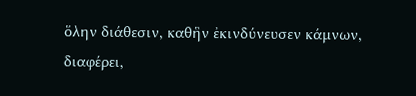ὅλην διάθεσιν, καθἣν ἐκινδύνευσεν κάμνων, διαφέρει,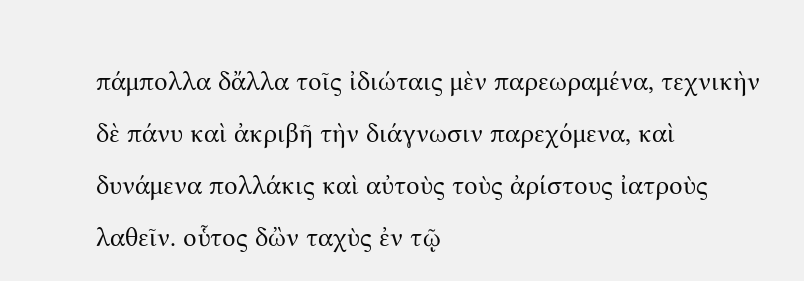πάμπολλα δἄλλα τοῖς ἰδιώταις μὲν παρεωραμένα, τεχνικὴν δὲ πάνυ καὶ ἀκριβῆ τὴν διάγνωσιν παρεχόμενα, καὶ δυνάμενα πολλάκις καὶ αὐτοὺς τοὺς ἀρίστους ἰατροὺς λαθεῖν. οὗτος δὢν ταχὺς ἐν τῷ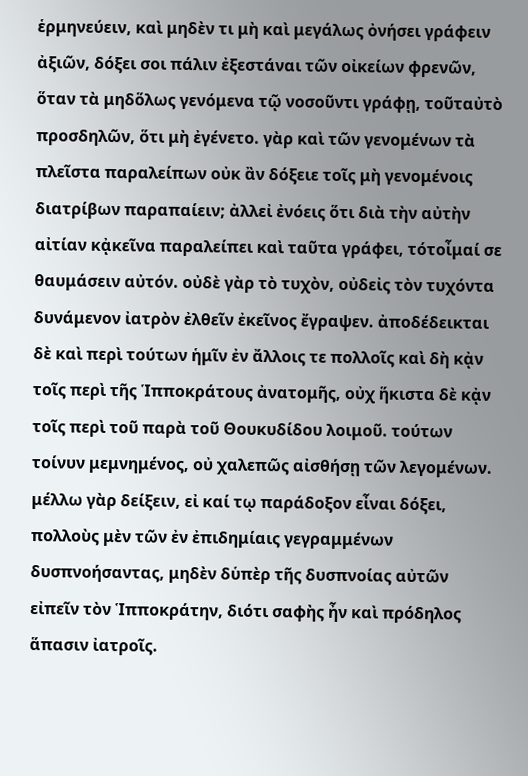ἑρμηνεύειν, καὶ μηδὲν τι μὴ καὶ μεγάλως ὀνήσει γράφειν ἀξιῶν, δόξει σοι πάλιν ἐξεστάναι τῶν οἰκείων φρενῶν, ὅταν τὰ μηδὅλως γενόμενα τῷ νοσοῦντι γράφῃ, τοῦταὐτὸ προσδηλῶν, ὅτι μὴ ἐγένετο. γὰρ καὶ τῶν γενομένων τὰ πλεῖστα παραλείπων οὐκ ἂν δόξειε τοῖς μὴ γενομένοις διατρίβων παραπαίειν; ἀλλεἰ ἐνόεις ὅτι διὰ τὴν αὐτὴν αἰτίαν κᾀκεῖνα παραλείπει καὶ ταῦτα γράφει, τότοἶμαί σε θαυμάσειν αὐτόν. οὐδὲ γὰρ τὸ τυχὸν, οὐδεἰς τὸν τυχόντα δυνάμενον ἰατρὸν ἐλθεῖν ἐκεῖνος ἔγραψεν. ἀποδέδεικται δὲ καὶ περὶ τούτων ἡμῖν ἐν ἄλλοις τε πολλοῖς καὶ δὴ κᾀν τοῖς περὶ τῆς Ἱπποκράτους ἀνατομῆς, οὐχ ἥκιστα δὲ κᾀν τοῖς περὶ τοῦ παρὰ τοῦ Θουκυδίδου λοιμοῦ. τούτων τοίνυν μεμνημένος, οὐ χαλεπῶς αἰσθήσῃ τῶν λεγομένων. μέλλω γὰρ δείξειν, εἰ καί τῳ παράδοξον εἶναι δόξει, πολλοὺς μὲν τῶν ἐν ἐπιδημίαις γεγραμμένων δυσπνοήσαντας, μηδὲν δὑπὲρ τῆς δυσπνοίας αὐτῶν εἰπεῖν τὸν Ἱπποκράτην, διότι σαφὴς ἦν καὶ πρόδηλος ἅπασιν ἰατροῖς.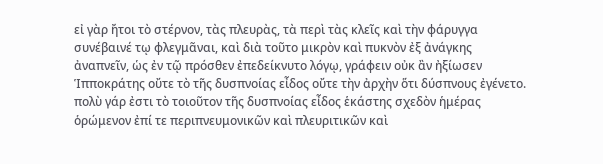εἰ γὰρ ἤτοι τὸ στέρνον, τὰς πλευρὰς, τὰ περὶ τὰς κλεῖς καὶ τὴν φάρυγγα συνέβαινέ τῳ φλεγμᾶναι, καὶ διὰ τοῦτο μικρὸν καὶ πυκνὸν ἐξ ἀνάγκης ἀναπνεῖν, ὡς ἐν τῷ πρόσθεν ἐπεδείκνυτο λόγῳ, γράφειν οὐκ ἂν ἠξίωσεν Ἱπποκράτης οὔτε τὸ τῆς δυσπνοίας εἶδος οὔτε τὴν ἀρχὴν ὅτι δύσπνους ἐγένετο. πολὺ γάρ ἐστι τὸ τοιοῦτον τῆς δυσπνοίας εἶδος ἑκάστης σχεδὸν ἡμέρας ὁρώμενον ἐπί τε περιπνευμονικῶν καὶ πλευριτικῶν καὶ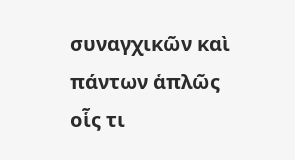συναγχικῶν καὶ πάντων ἁπλῶς οἷς τι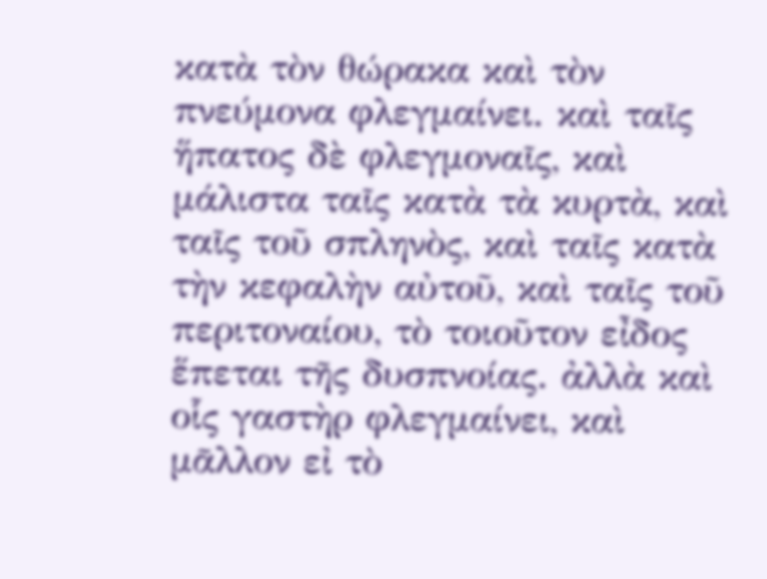κατὰ τὸν θώρακα καὶ τὸν πνεύμονα φλεγμαίνει. καὶ ταῖς ἥπατος δὲ φλεγμοναῖς, καὶ μάλιστα ταῖς κατὰ τὰ κυρτὰ, καὶ ταῖς τοῦ σπληνὸς, καὶ ταῖς κατὰ τὴν κεφαλὴν αὐτοῦ, καὶ ταῖς τοῦ περιτοναίου, τὸ τοιοῦτον εἶδος ἕπεται τῆς δυσπνοίας. ἀλλὰ καὶ οἷς γαστὴρ φλεγμαίνει, καὶ μᾶλλον εἰ τὸ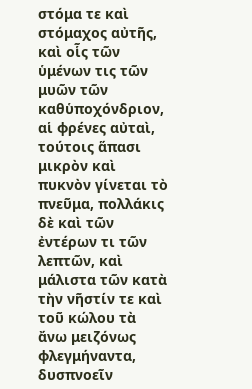στόμα τε καὶ στόμαχος αὐτῆς, καὶ οἷς τῶν ὑμένων τις τῶν μυῶν τῶν καθὑποχόνδριον, αἱ φρένες αὐταὶ, τούτοις ἅπασι μικρὸν καὶ πυκνὸν γίνεται τὸ πνεῦμα, πολλάκις δὲ καὶ τῶν ἐντέρων τι τῶν λεπτῶν, καὶ μάλιστα τῶν κατὰ τὴν νῆστίν τε καὶ τοῦ κώλου τὰ ἄνω μειζόνως φλεγμήναντα, δυσπνοεῖν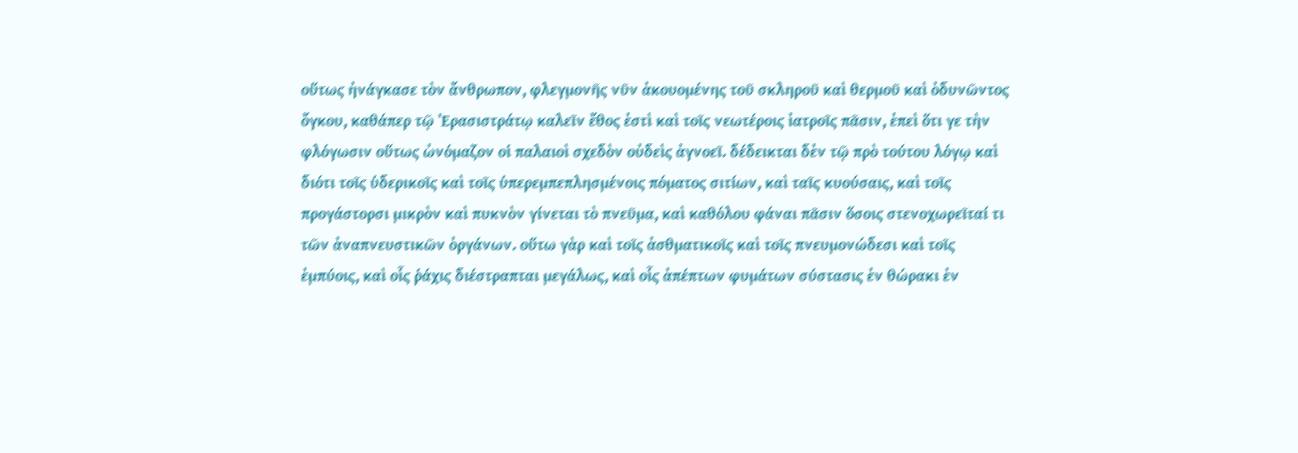οὕτως ἠνάγκασε τὸν ἄνθρωπον, φλεγμονῆς νῦν ἀκουομένης τοῦ σκληροῦ καὶ θερμοῦ καὶ ὀδυνῶντος ὄγκου, καθάπερ τῷ Ἐρασιστράτῳ καλεῖν ἔθος ἐστὶ καὶ τοῖς νεωτέροις ἰατροῖς πᾶσιν, ἐπεὶ ὅτι γε τὴν φλόγωσιν οὕτως ὠνόμαζον οἱ παλαιοὶ σχεδὸν οὐδεὶς ἀγνοεῖ. δέδεικται δἐν τῷ πρὸ τούτου λόγῳ καὶ διότι τοῖς ὑδερικοῖς καὶ τοῖς ὑπερεμπεπλησμένοις πόματος σιτίων, καὶ ταῖς κυούσαις, καὶ τοῖς προγάστορσι μικρὸν καὶ πυκνὸν γίνεται τὸ πνεῦμα, καὶ καθόλου φάναι πᾶσιν ὅσοις στενοχωρεῖταί τι τῶν ἀναπνευστικῶν ὀργάνων. οὕτω γὰρ καὶ τοῖς ἀσθματικοῖς καὶ τοῖς πνευμονώδεσι καὶ τοῖς ἐμπύοις, καὶ οἷς ῥάχις διέστραπται μεγάλως, καὶ οἷς ἀπέπτων φυμάτων σύστασις ἐν θώρακι ἐν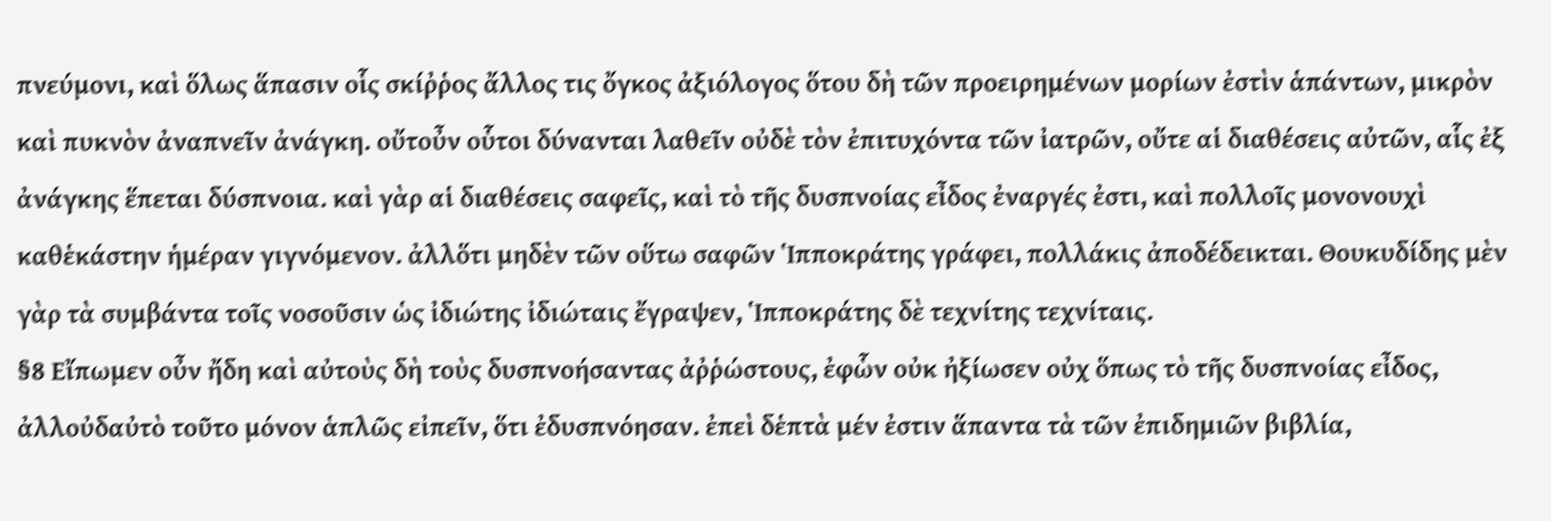πνεύμονι, καὶ ὅλως ἅπασιν οἷς σκίῤῥος ἄλλος τις ὄγκος ἀξιόλογος ὅτου δὴ τῶν προειρημένων μορίων ἐστὶν ἁπάντων, μικρὸν καὶ πυκνὸν ἀναπνεῖν ἀνάγκη. οὔτοὖν οὗτοι δύνανται λαθεῖν οὐδὲ τὸν ἐπιτυχόντα τῶν ἰατρῶν, οὔτε αἱ διαθέσεις αὐτῶν, αἷς ἐξ ἀνάγκης ἕπεται δύσπνοια. καὶ γὰρ αἱ διαθέσεις σαφεῖς, καὶ τὸ τῆς δυσπνοίας εἶδος ἐναργές ἐστι, καὶ πολλοῖς μονονουχὶ καθἑκάστην ἡμέραν γιγνόμενον. ἀλλὅτι μηδὲν τῶν οὕτω σαφῶν Ἱπποκράτης γράφει, πολλάκις ἀποδέδεικται. Θουκυδίδης μὲν γὰρ τὰ συμβάντα τοῖς νοσοῦσιν ὡς ἰδιώτης ἰδιώταις ἔγραψεν, Ἱπποκράτης δὲ τεχνίτης τεχνίταις.
§8 Εἴπωμεν οὖν ἤδη καὶ αὐτοὺς δὴ τοὺς δυσπνοήσαντας ἀῤῥώστους, ἐφὧν οὐκ ἠξίωσεν οὐχ ὅπως τὸ τῆς δυσπνοίας εἶδος, ἀλλοὐδαὐτὸ τοῦτο μόνον ἁπλῶς εἰπεῖν, ὅτι ἐδυσπνόησαν. ἐπεὶ δἑπτὰ μέν ἐστιν ἅπαντα τὰ τῶν ἐπιδημιῶν βιβλία,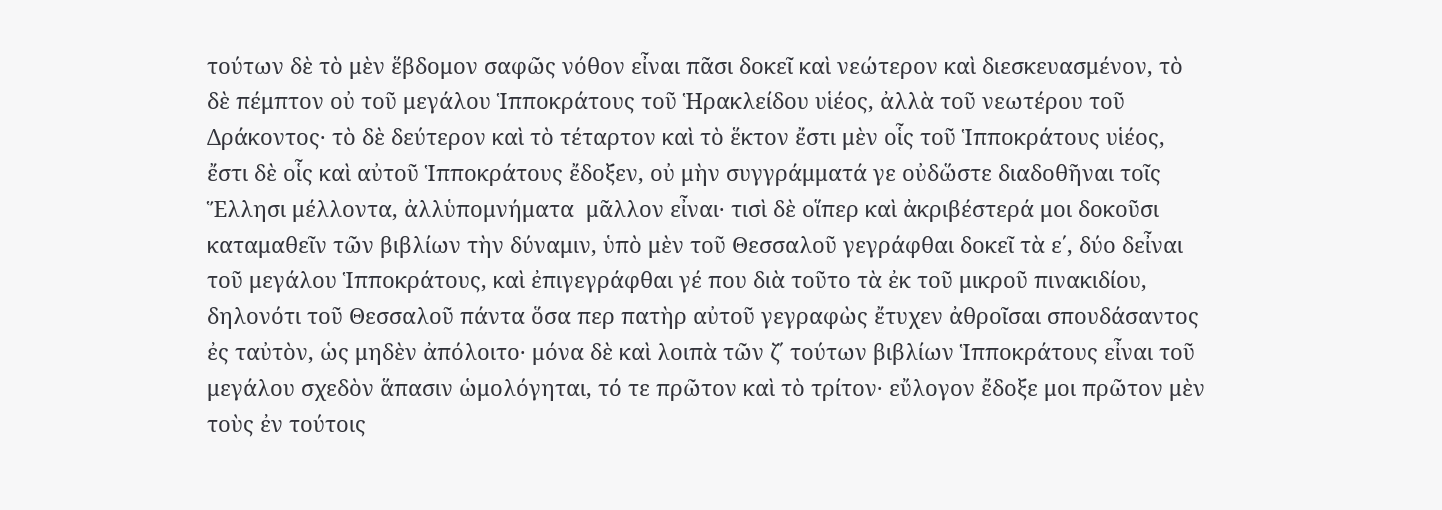τούτων δὲ τὸ μὲν ἕβδομον σαφῶς νόθον εἶναι πᾶσι δοκεῖ καὶ νεώτερον καὶ διεσκευασμένον, τὸ δὲ πέμπτον οὐ τοῦ μεγάλου Ἱπποκράτους τοῦ Ἡρακλείδου υἱέος, ἀλλὰ τοῦ νεωτέρου τοῦ Δράκοντος· τὸ δὲ δεύτερον καὶ τὸ τέταρτον καὶ τὸ ἕκτον ἔστι μὲν οἷς τοῦ Ἱπποκράτους υἱέος, ἔστι δὲ οἷς καὶ αὐτοῦ Ἱπποκράτους ἔδοξεν, οὐ μὴν συγγράμματά γε οὐδὥστε διαδοθῆναι τοῖς Ἕλλησι μέλλοντα, ἀλλὑπομνήματα  μᾶλλον εἶναι· τισὶ δὲ οἵπερ καὶ ἀκριβέστερά μοι δοκοῦσι καταμαθεῖν τῶν βιβλίων τὴν δύναμιν, ὑπὸ μὲν τοῦ Θεσσαλοῦ γεγράφθαι δοκεῖ τὰ ε΄, δύο δεἶναι τοῦ μεγάλου Ἱπποκράτους, καὶ ἐπιγεγράφθαι γέ που διὰ τοῦτο τὰ ἐκ τοῦ μικροῦ πινακιδίου, δηλονότι τοῦ Θεσσαλοῦ πάντα ὅσα περ πατὴρ αὐτοῦ γεγραφὼς ἔτυχεν ἀθροῖσαι σπουδάσαντος ἐς ταὐτὸν, ὡς μηδὲν ἀπόλοιτο· μόνα δὲ καὶ λοιπὰ τῶν ζ΄ τούτων βιβλίων Ἱπποκράτους εἶναι τοῦ μεγάλου σχεδὸν ἅπασιν ὡμολόγηται, τό τε πρῶτον καὶ τὸ τρίτον· εὔλογον ἔδοξε μοι πρῶτον μὲν τοὺς ἐν τούτοις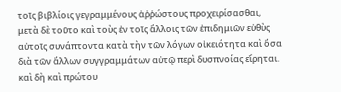τοῖς βιβλίοις γεγραμμένους ἀῤῥώστους προχειρίσασθαι, μετὰ δὲ τοῦτο καὶ τοὺς ἐν τοῖς ἄλλοις τῶν ἐπιδημιῶν εὐθὺς αὐτοῖς συνάπτοντα κατὰ τὴν τῶν λόγων οἰκειότητα καὶ ὅσα διὰ τῶν ἄλλων συγγραμμάτων αὐτῷ περὶ δυσπνοίας εἴρηται. καὶ δὴ καὶ πρώτου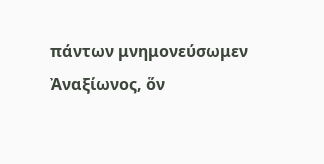πάντων μνημονεύσωμεν Ἀναξίωνος, ὅν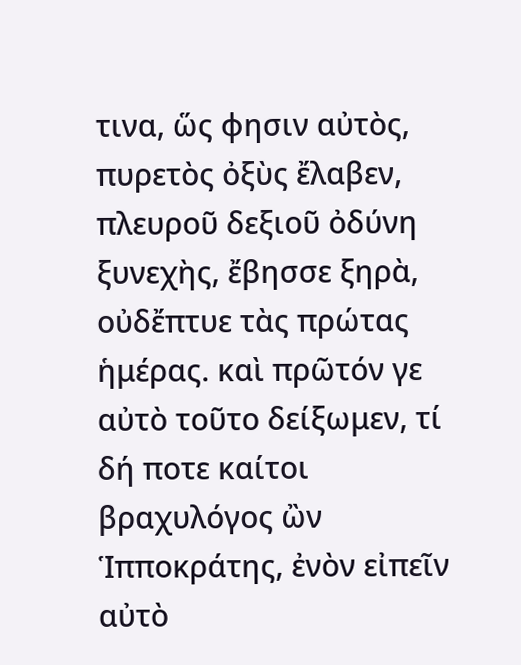τινα, ὥς φησιν αὐτὸς, πυρετὸς ὀξὺς ἔλαβεν, πλευροῦ δεξιοῦ ὀδύνη ξυνεχὴς, ἔβησσε ξηρὰ, οὐδἔπτυε τὰς πρώτας ἡμέρας. καὶ πρῶτόν γε αὐτὸ τοῦτο δείξωμεν, τί δή ποτε καίτοι βραχυλόγος ὢν Ἱπποκράτης, ἐνὸν εἰπεῖν αὐτὸ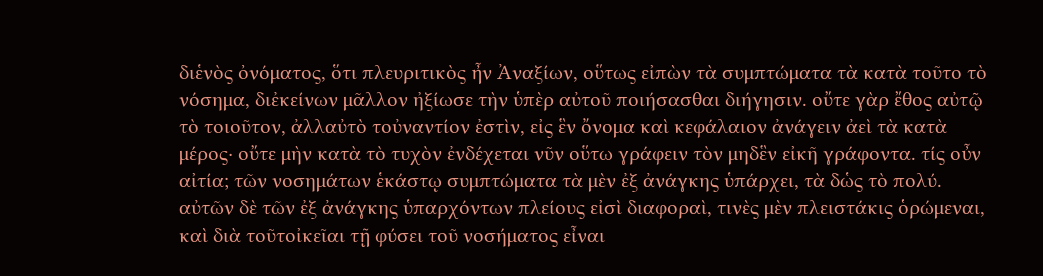διἑνὸς ὀνόματος, ὅτι πλευριτικὸς ἦν Ἀναξίων, οὕτως εἰπὼν τὰ συμπτώματα τὰ κατὰ τοῦτο τὸ νόσημα, διἐκείνων μᾶλλον ἠξίωσε τὴν ὑπὲρ αὐτοῦ ποιήσασθαι διήγησιν. οὔτε γὰρ ἔθος αὐτῷ τὸ τοιοῦτον, ἀλλαὐτὸ τοὐναντίον ἐστὶν, εἰς ἓν ὄνομα καὶ κεφάλαιον ἀνάγειν ἀεὶ τὰ κατὰ μέρος· οὔτε μὴν κατὰ τὸ τυχὸν ἐνδέχεται νῦν οὕτω γράφειν τὸν μηδἓν εἰκῆ γράφοντα. τίς οὖν αἰτία; τῶν νοσημάτων ἑκάστῳ συμπτώματα τὰ μὲν ἐξ ἀνάγκης ὑπάρχει, τὰ δὡς τὸ πολύ. αὐτῶν δὲ τῶν ἐξ ἀνάγκης ὑπαρχόντων πλείους εἰσὶ διαφοραὶ, τινὲς μὲν πλειστάκις ὁρώμεναι, καὶ διὰ τοῦτοἰκεῖαι τῇ φύσει τοῦ νοσήματος εἶναι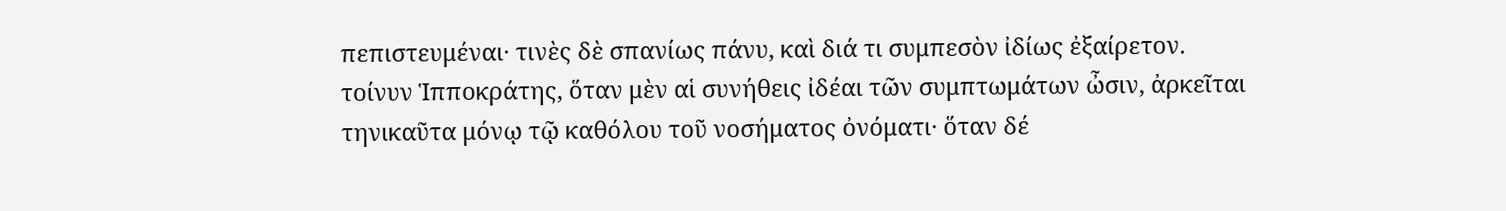πεπιστευμέναι· τινὲς δὲ σπανίως πάνυ, καὶ διά τι συμπεσὸν ἰδίως ἐξαίρετον. τοίνυν Ἱπποκράτης, ὅταν μὲν αἱ συνήθεις ἰδέαι τῶν συμπτωμάτων ὦσιν, ἀρκεῖται τηνικαῦτα μόνῳ τῷ καθόλου τοῦ νοσήματος ὀνόματι· ὅταν δέ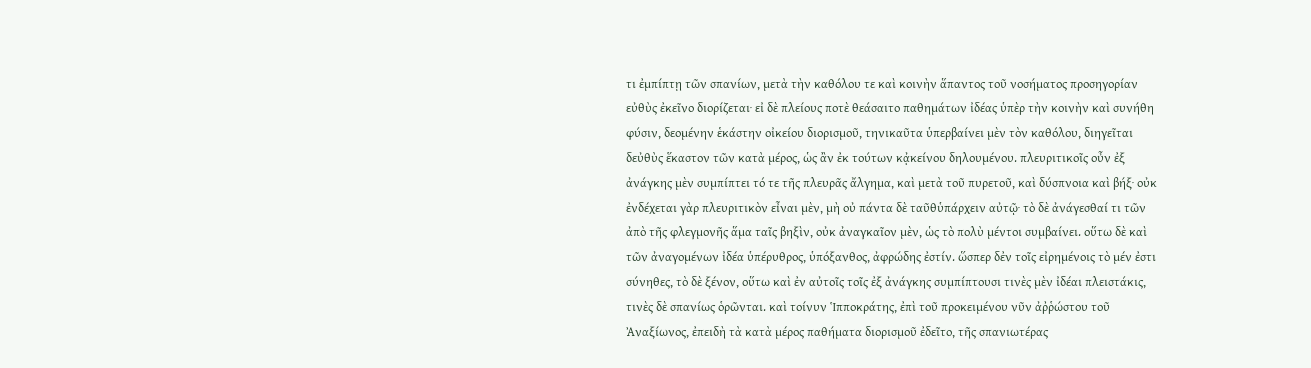τι ἐμπίπτῃ τῶν σπανίων, μετὰ τὴν καθόλου τε καὶ κοινὴν ἅπαντος τοῦ νοσήματος προσηγορίαν εὐθὺς ἐκεῖνο διορίζεται· εἰ δὲ πλείους ποτὲ θεάσαιτο παθημάτων ἰδέας ὑπὲρ τὴν κοινὴν καὶ συνήθη φύσιν, δεομένην ἑκάστην οἰκείου διορισμοῦ, τηνικαῦτα ὑπερβαίνει μὲν τὸν καθόλου, διηγεῖται δεὐθὺς ἕκαστον τῶν κατὰ μέρος, ὡς ἂν ἐκ τούτων κᾀκείνου δηλουμένου. πλευριτικοῖς οὖν ἐξ ἀνάγκης μὲν συμπίπτει τό τε τῆς πλευρᾶς ἄλγημα, καὶ μετὰ τοῦ πυρετοῦ, καὶ δύσπνοια καὶ βήξ· οὐκ ἐνδέχεται γὰρ πλευριτικὸν εἶναι μὲν, μὴ οὐ πάντα δὲ ταῦθὑπάρχειν αὐτῷ· τὸ δὲ ἀνάγεσθαί τι τῶν ἀπὸ τῆς φλεγμονῆς ἅμα ταῖς βηξὶν, οὐκ ἀναγκαῖον μὲν, ὡς τὸ πολὺ μέντοι συμβαίνει. οὕτω δὲ καὶ τῶν ἀναγομένων ἰδέα ὑπέρυθρος, ὑπόξανθος, ἀφρώδης ἐστίν. ὥσπερ δἐν τοῖς εἰρημένοις τὸ μέν ἐστι σύνηθες, τὸ δὲ ξένον, οὕτω καὶ ἐν αὐτοῖς τοῖς ἐξ ἀνάγκης συμπίπτουσι τινὲς μὲν ἰδέαι πλειστάκις, τινὲς δὲ σπανίως ὁρῶνται. καὶ τοίνυν Ἱπποκράτης, ἐπὶ τοῦ προκειμένου νῦν ἀῤῥώστου τοῦ Ἀναξίωνος, ἐπειδὴ τὰ κατὰ μέρος παθήματα διορισμοῦ ἐδεῖτο, τῆς σπανιωτέρας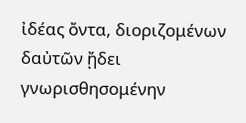ἰδέας ὄντα, διοριζομένων δαὐτῶν ᾔδει γνωρισθησομένην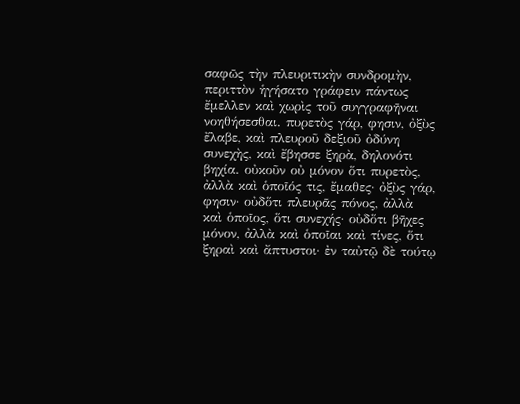σαφῶς τὴν πλευριτικὴν συνδρομὴν, περιττὸν ἡγήσατο γράφειν πάντως ἔμελλεν καὶ χωρὶς τοῦ συγγραφῆναι νοηθήσεσθαι. πυρετὸς γάρ, φησιν, ὀξὺς ἔλαβε, καὶ πλευροῦ δεξιοῦ ὀδύνη συνεχὴς, καὶ ἔβησσε ξηρὰ, δηλονότι βηχία. οὐκοῦν οὐ μόνον ὅτι πυρετὸς, ἀλλὰ καὶ ὁποῖός τις, ἔμαθες· ὀξὺς γάρ, φησιν· οὐδὅτι πλευρᾶς πόνος, ἀλλὰ καὶ ὁποῖος, ὅτι συνεχής· οὐδὅτι βῆχες μόνον, ἀλλὰ καὶ ὁποῖαι καὶ τίνες, ὅτι ξηραὶ καὶ ἄπτυστοι· ἐν ταὐτῷ δὲ τούτῳ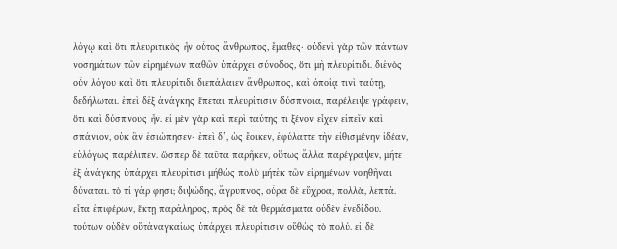λόγῳ καὶ ὅτι πλευριτικὸς ἦν οὗτος ἄνθρωπος, ἔμαθες· οὐδενὶ γὰρ τῶν πάντων νοσημάτων τῶν εἰρημένων παθῶν ὑπάρχει σύνοδος, ὅτι μὴ πλευρίτιδι. διἑνὸς οὖν λόγου καὶ ὅτι πλευρίτιδι διεπάλαιεν ἄνθρωπος, καὶ ὁποίᾳ τινὶ ταύτῃ, δεδήλωται. ἐπεὶ δἐξ ἀνάγκης ἕπεται πλευρίτισιν δύσπνοια, παρέλειψε γράφειν, ὅτι καὶ δύσπνους ἦν. εἰ μὲν γὰρ καὶ περὶ ταύτης τι ξένον εἶχεν εἰπεῖν καὶ σπάνιον, οὐκ ἂν ἐσιώπησεν· ἐπεὶ δ’, ὡς ἔοικεν, ἐφύλαττε τὴν εἰθισμένην ἰδέαν, εὐλόγως παρέλιπεν. ὥσπερ δὲ ταῦτα παρῆκεν, οὕτως ἄλλα παρέγραψεν, μήτε ἐξ ἀνάγκης ὑπάρχει πλευρίτισι μήθὡς πολὺ μήτἐκ τῶν εἰρημένων νοηθῆναι δύναται. τὸ τί γάρ φησι; διψώδης, ἄγρυπνος, οὖρα δὲ εὔχροα, πολλὰ, λεπτά. εἶτα ἐπιφέρων, ἕκτῃ παράληρος, πρὸς δὲ τὰ θερμάσματα οὐδὲν ἐνεδίδου. τούτων οὐδὲν οὔτἀναγκαίως ὑπάρχει πλευρίτισιν οὔθὡς τὸ πολύ. εἰ δὲ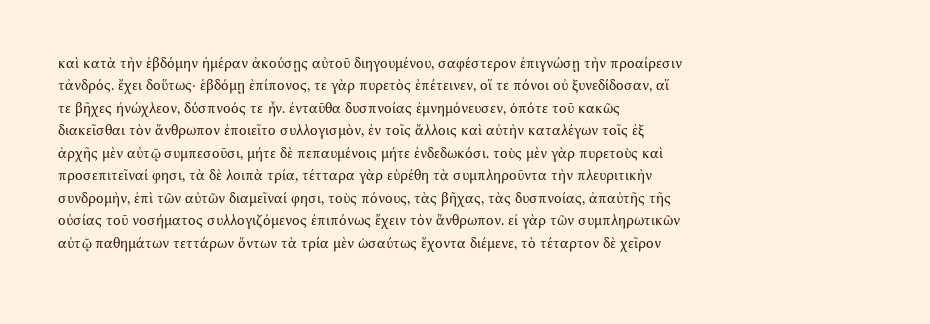καὶ κατὰ τὴν ἑβδόμην ἡμέραν ἀκούσῃς αὐτοῦ διηγουμένου, σαφέστερον ἐπιγνώσῃ τὴν προαίρεσιν τἀνδρός. ἔχει δοὕτως· ἑβδόμῃ ἐπίπονος, τε γὰρ πυρετὸς ἐπέτεινεν, οἵ τε πόνοι οὐ ξυνεδίδοσαν, αἵ τε βῆχες ἠνώχλεον, δύσπνοός τε ἦν. ἐνταῦθα δυσπνοίας ἐμνημόνευσεν, ὁπότε τοῦ κακῶς διακεῖσθαι τὸν ἄνθρωπον ἐποιεῖτο συλλογισμὸν, ἐν τοῖς ἄλλοις καὶ αὐτὴν καταλέγων τοῖς ἐξ ἀρχῆς μὲν αὐτῷ συμπεσοῦσι, μήτε δὲ πεπαυμένοις μήτε ἐνδεδωκόσι. τοὺς μὲν γὰρ πυρετοὺς καὶ προσεπιτεῖναί φησι, τὰ δὲ λοιπὰ τρία, τέτταρα γὰρ εὑρέθη τὰ συμπληροῦντα τὴν πλευριτικὴν συνδρομὴν, ἐπὶ τῶν αὐτῶν διαμεῖναί φησι, τοὺς πόνους, τὰς βῆχας, τὰς δυσπνοίας, ἀπαὐτῆς τῆς οὐσίας τοῦ νοσήματος συλλογιζόμενος ἐπιπόνως ἔχειν τὸν ἄνθρωπον. εἰ γὰρ τῶν συμπληρωτικῶν αὐτῷ παθημάτων τεττάρων ὄντων τὰ τρία μὲν ὡσαύτως ἔχοντα διέμενε, τὸ τέταρτον δὲ χεῖρον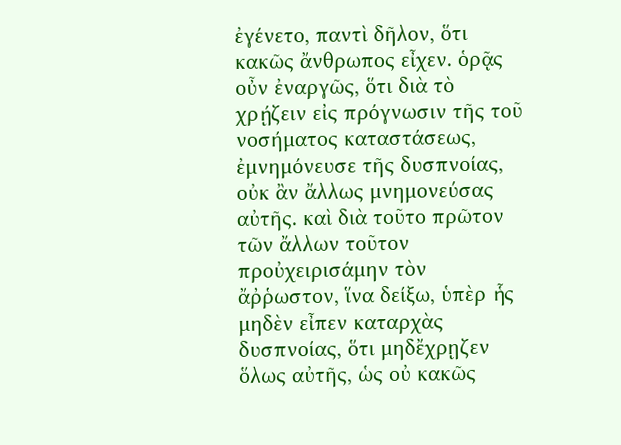ἐγένετο, παντὶ δῆλον, ὅτι κακῶς ἄνθρωπος εἶχεν. ὁρᾷς οὖν ἐναργῶς, ὅτι διὰ τὸ  χρῄζειν εἰς πρόγνωσιν τῆς τοῦ νοσήματος καταστάσεως, ἐμνημόνευσε τῆς δυσπνοίας, οὐκ ἂν ἄλλως μνημονεύσας αὐτῆς. καὶ διὰ τοῦτο πρῶτον τῶν ἄλλων τοῦτον προὐχειρισάμην τὸν ἄῤῥωστον, ἵνα δείξω, ὑπὲρ ἧς μηδὲν εἶπεν καταρχὰς δυσπνοίας, ὅτι μηδἔχρῃζεν ὅλως αὐτῆς, ὡς οὐ κακῶς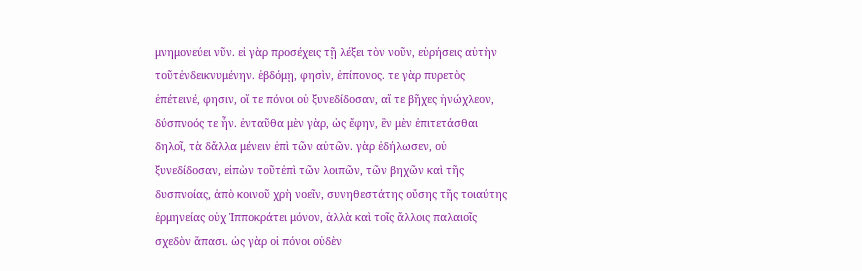μνημονεύει νῦν. εἰ γὰρ προσέχεις τῇ λέξει τὸν νοῦν, εὑρήσεις αὐτὴν τοῦτἐνδεικνυμένην. ἑβδόμῃ, φησὶν, ἐπίπονος. τε γὰρ πυρετὸς ἐπέτεινέ, φησιν, οἵ τε πόνοι οὐ ξυνεδίδοσαν, αἵ τε βῆχες ἠνώχλεον, δύσπνοός τε ἦν. ἐνταῦθα μὲν γὰρ, ὡς ἔφην, ἓν μὲν ἐπιτετάσθαι δηλοῖ, τὰ δἄλλα μένειν ἐπὶ τῶν αὐτῶν. γὰρ ἐδήλωσεν, οὐ ξυνεδίδοσαν, εἰπὼν τοῦτἐπὶ τῶν λοιπῶν, τῶν βηχῶν καὶ τῆς δυσπνοίας, ἀπὸ κοινοῦ χρὴ νοεῖν, συνηθεστάτης οὔσης τῆς τοιαύτης ἑρμηνείας οὐχ Ἱπποκράτει μόνον, ἀλλὰ καὶ τοῖς ἄλλοις παλαιοῖς σχεδὸν ἅπασι. ὡς γὰρ οἱ πόνοι οὐδὲν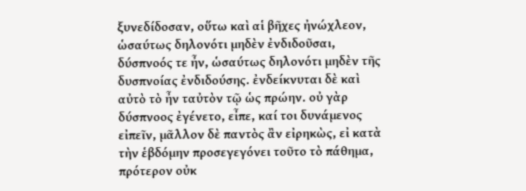ξυνεδίδοσαν, οὕτω καὶ αἱ βῆχες ἠνώχλεον, ὡσαύτως δηλονότι μηδὲν ἐνδιδοῦσαι, δύσπνοός τε ἦν, ὡσαύτως δηλονότι μηδὲν τῆς δυσπνοίας ἐνδιδούσης. ἐνδείκνυται δὲ καὶ αὐτὸ τὸ ἦν ταὐτὸν τῷ ὡς πρώην. οὐ γὰρ δύσπνοος ἐγένετο, εἶπε, καί τοι δυνάμενος εἰπεῖν, μᾶλλον δὲ παντὸς ἂν εἰρηκὼς, εἰ κατὰ τὴν ἑβδόμην προσεγεγόνει τοῦτο τὸ πάθημα, πρότερον οὐκ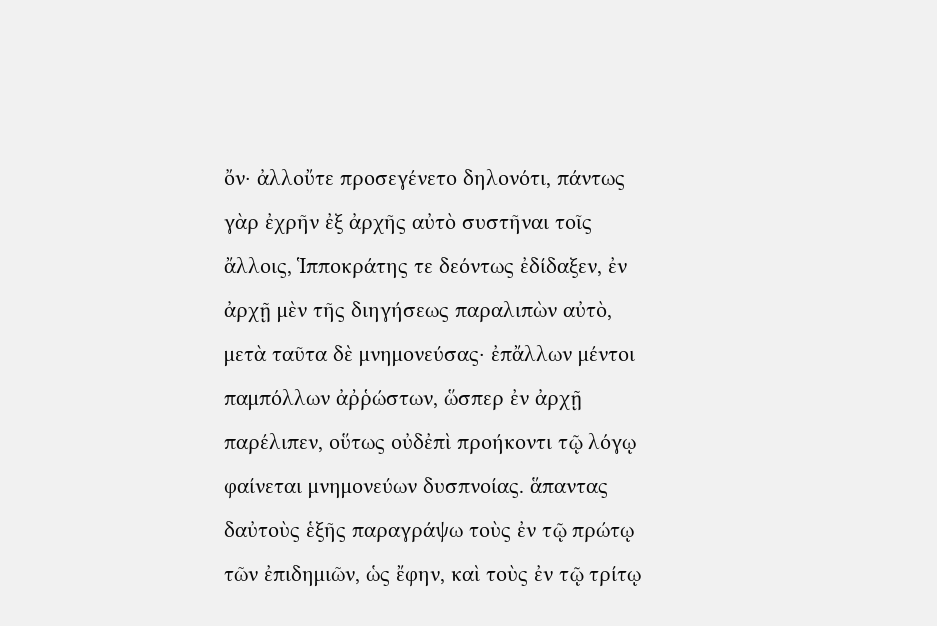ὄν· ἀλλοὔτε προσεγένετο δηλονότι, πάντως γὰρ ἐχρῆν ἐξ ἀρχῆς αὐτὸ συστῆναι τοῖς ἄλλοις, Ἱπποκράτης τε δεόντως ἐδίδαξεν, ἐν ἀρχῇ μὲν τῆς διηγήσεως παραλιπὼν αὐτὸ, μετὰ ταῦτα δὲ μνημονεύσας· ἐπἄλλων μέντοι παμπόλλων ἀῤῥώστων, ὥσπερ ἐν ἀρχῇ παρέλιπεν, οὕτως οὐδἐπὶ προήκοντι τῷ λόγῳ φαίνεται μνημονεύων δυσπνοίας. ἅπαντας δαὐτοὺς ἑξῆς παραγράψω τοὺς ἐν τῷ πρώτῳ τῶν ἐπιδημιῶν, ὡς ἔφην, καὶ τοὺς ἐν τῷ τρίτῳ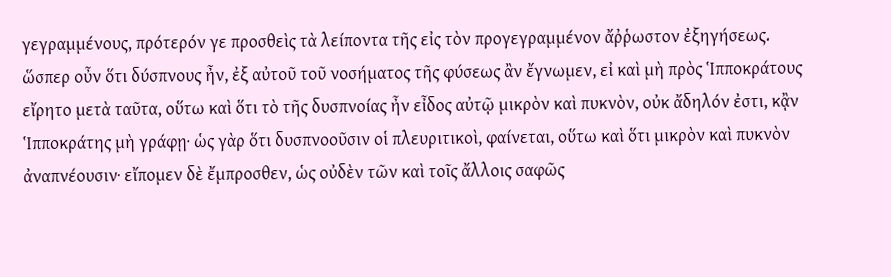γεγραμμένους, πρότερόν γε προσθεὶς τὰ λείποντα τῆς εἰς τὸν προγεγραμμένον ἄῤῥωστον ἐξηγήσεως. ὥσπερ οὖν ὅτι δύσπνους ἦν, ἐξ αὐτοῦ τοῦ νοσήματος τῆς φύσεως ἂν ἔγνωμεν, εἰ καὶ μὴ πρὸς Ἱπποκράτους εἴρητο μετὰ ταῦτα, οὕτω καὶ ὅτι τὸ τῆς δυσπνοίας ἦν εἶδος αὐτῷ μικρὸν καὶ πυκνὸν, οὐκ ἄδηλόν ἐστι, κᾂν Ἱπποκράτης μὴ γράφῃ· ὡς γὰρ ὅτι δυσπνοοῦσιν οἱ πλευριτικοὶ, φαίνεται, οὕτω καὶ ὅτι μικρὸν καὶ πυκνὸν ἀναπνέουσιν· εἴπομεν δὲ ἔμπροσθεν, ὡς οὐδὲν τῶν καὶ τοῖς ἄλλοις σαφῶς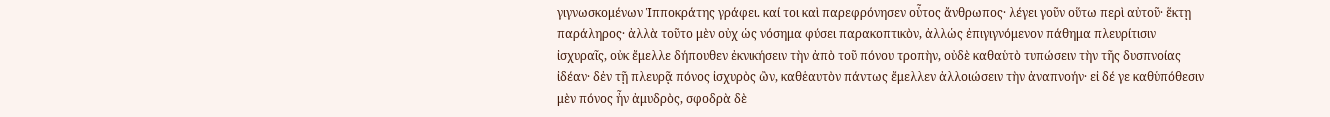γιγνωσκομένων Ἱπποκράτης γράφει. καί τοι καὶ παρεφρόνησεν οὗτος ἄνθρωπος· λέγει γοῦν οὕτω περὶ αὐτοῦ· ἕκτῃ παράληρος· ἀλλὰ τοῦτο μὲν οὐχ ὡς νόσημα φύσει παρακοπτικὸν, ἀλλὡς ἐπιγιγνόμενον πάθημα πλευρίτισιν ἰσχυραῖς, οὐκ ἔμελλε δήπουθεν ἐκνικήσειν τὴν ἀπὸ τοῦ πόνου τροπὴν, οὐδὲ καθαὑτὸ τυπώσειν τὴν τῆς δυσπνοίας ἰδέαν· δἐν τῇ πλευρᾷ πόνος ἰσχυρὸς ὢν, καθἑαυτὸν πάντως ἔμελλεν ἀλλοιώσειν τὴν ἀναπνοήν· εἰ δέ γε καθὑπόθεσιν μὲν πόνος ἦν ἀμυδρὸς, σφοδρὰ δὲ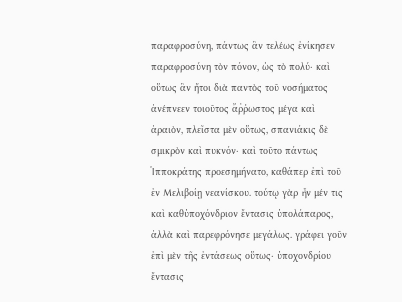παραφροσύνη, πάντως ἂν τελέως ἐνίκησεν παραφροσύνη τὸν πόνον, ὡς τὸ πολύ· καὶ οὕτως ἂν ἤτοι διὰ παντὸς τοῦ νοσήματος ἀνέπνεεν τοιοῦτος ἄῤῥωστος μέγα καὶ ἀραιὸν, πλεῖστα μὲν οὕτως, σπανιάκις δὲ σμικρὸν καὶ πυκνόν· καὶ τοῦτο πάντως Ἱπποκράτης προεσημήνατο, καθάπερ ἐπὶ τοῦ ἐν Μελιβοίῃ νεανίσκου. τούτῳ γὰρ ἦν μέν τις καὶ καθὑποχόνδριον ἔντασις ὑπολάπαρος, ἀλλὰ καὶ παρεφρόνησε μεγάλως. γράφει γοῦν ἐπὶ μὲν τῆς ἐντάσεως οὕτως· ὑποχονδρίου ἔντασις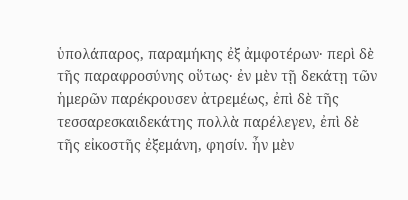ὑπολάπαρος, παραμήκης ἐξ ἀμφοτέρων· περὶ δὲ τῆς παραφροσύνης οὕτως· ἐν μὲν τῇ δεκάτῃ τῶν ἡμερῶν παρέκρουσεν ἀτρεμέως, ἐπὶ δὲ τῆς τεσσαρεσκαιδεκάτης πολλὰ παρέλεγεν, ἐπὶ δὲ τῆς εἰκοστῆς ἐξεμάνη, φησίν. ἦν μὲν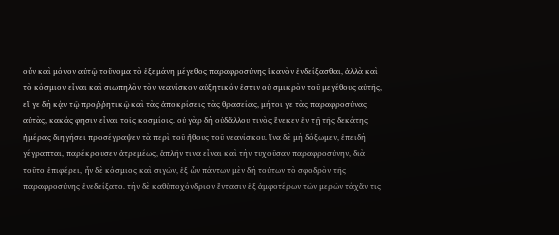οὖν καὶ μόνον αὐτῷ τοὔνομα τὸ ἐξεμάνη μέγεθος παραφροσύνης ἱκανὸν ἐνδείξασθαι, ἀλλὰ καὶ τὸ κόσμιον εἶναι καὶ σιωπηλὸν τὸν νεανίσκον αὐξητικόν ἐστιν οὐ σμικρὸν τοῦ μεγέθους αὐτῆς, εἴ γε δὴ κᾀν τῷ προῤῥητικῷ καὶ τὰς ἀποκρίσεις τὰς θρασείας, μήτοι γε τὰς παραφροσύνας αὐτὰς, κακάς φησιν εἶναι τοῖς κοσμίοις. οὐ γὰρ δὴ οὐδἄλλου τινὸς ἕνεκεν ἐν τῇ τῆς δεκάτης ἡμέρας διηγήσει προσέγραψεν τὰ περὶ τοῦ ἤθους τοῦ νεανίσκου. ἵνα δὲ μὴ δόξωμεν, ἐπειδὴ γέγραπται, παρέκρουσεν ἀτρεμέως, ἁπλῆν τινα εἶναι καὶ τὴν τυχοῦσαν παραφροσύνην, διὰ τοῦτο ἐπιφέρει, ἦν δὲ κόσμιος καὶ σιγῶν, ἐξ ὧν πάντων μὲν δὴ τούτων τὸ σφοδρὸν τῆς παραφροσύνης ἐνεδείξατο. τὴν δὲ καθὑποχόνδριον ἔντασιν ἐξ ἀμφοτέρων τῶν μερῶν τάχἄν τις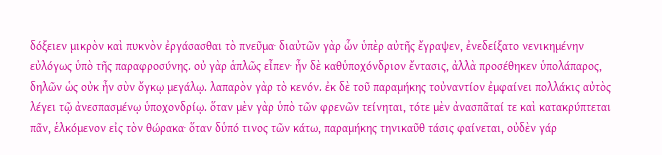δόξειεν μικρὸν καὶ πυκνὸν ἐργάσασθαι τὸ πνεῦμα· διαὐτῶν γὰρ ὧν ὑπὲρ αὐτῆς ἔγραψεν, ἐνεδείξατο νενικημένην εὐλόγως ὑπὸ τῆς παραφροσύνης. οὐ γὰρ ἁπλῶς εἶπεν· ἦν δὲ καθὑποχόνδριον ἔντασις, ἀλλὰ προσέθηκεν ὑπολάπαρος, δηλῶν ὡς οὐκ ἦν σὺν ὄγκῳ μεγάλῳ. λαπαρὸν γὰρ τὸ κενόν. ἐκ δὲ τοῦ παραμήκης τοὐναντίον ἐμφαίνει πολλάκις αὐτὸς λέγει τῷ ἀνεσπασμένῳ ὑποχονδρίῳ. ὅταν μὲν γὰρ ὑπὸ τῶν φρενῶν τείνηται, τότε μὲν ἀνασπᾶταί τε καὶ κατακρύπτεται πᾶν, ἑλκόμενον εἰς τὸν θώρακα· ὅταν δὑπό τινος τῶν κάτω, παραμήκης τηνικαῦθ τάσις φαίνεται, οὐδὲν γάρ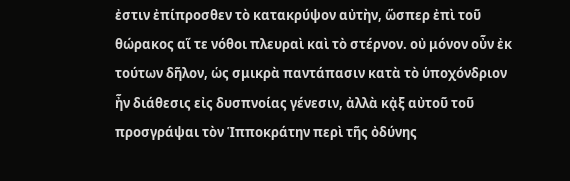ἐστιν ἐπίπροσθεν τὸ κατακρύψον αὐτὴν, ὥσπερ ἐπὶ τοῦ θώρακος αἵ τε νόθοι πλευραὶ καὶ τὸ στέρνον. οὐ μόνον οὖν ἐκ τούτων δῆλον, ὡς σμικρὰ παντάπασιν κατὰ τὸ ὑποχόνδριον ἦν διάθεσις εἰς δυσπνοίας γένεσιν, ἀλλὰ κᾀξ αὐτοῦ τοῦ προσγράψαι τὸν Ἱπποκράτην περὶ τῆς ὀδύνης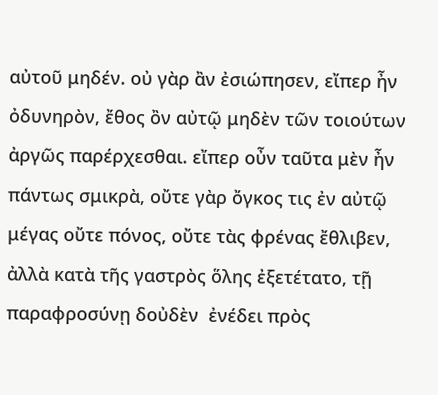αὐτοῦ μηδέν. οὐ γὰρ ἂν ἐσιώπησεν, εἴπερ ἦν ὀδυνηρὸν, ἔθος ὂν αὐτῷ μηδὲν τῶν τοιούτων ἀργῶς παρέρχεσθαι. εἴπερ οὖν ταῦτα μὲν ἦν πάντως σμικρὰ, οὔτε γὰρ ὄγκος τις ἐν αὐτῷ μέγας οὔτε πόνος, οὔτε τὰς φρένας ἔθλιβεν, ἀλλὰ κατὰ τῆς γαστρὸς ὅλης ἐξετέτατο, τῇ παραφροσύνῃ δοὐδὲν  ἐνέδει πρὸς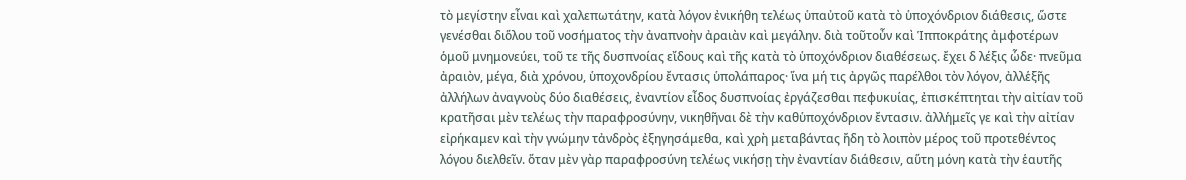τὸ μεγίστην εἶναι καὶ χαλεπωτάτην, κατὰ λόγον ἐνικήθη τελέως ὑπαὐτοῦ κατὰ τὸ ὑποχόνδριον διάθεσις, ὥστε γενέσθαι διὅλου τοῦ νοσήματος τὴν ἀναπνοὴν ἀραιὰν καὶ μεγάλην. διὰ τοῦτοὖν καὶ Ἱπποκράτης ἀμφοτέρων ὁμοῦ μνημονεύει, τοῦ τε τῆς δυσπνοίας εἴδους καὶ τῆς κατὰ τὸ ὑποχόνδριον διαθέσεως. ἔχει δ λέξις ὧδε· πνεῦμα ἀραιὸν, μέγα, διὰ χρόνου, ὑποχονδρίου ἔντασις ὑπολάπαρος· ἵνα μή τις ἀργῶς παρέλθοι τὸν λόγον, ἀλλἑξῆς ἀλλήλων ἀναγνοὺς δύο διαθέσεις, ἐναντίον εἶδος δυσπνοίας ἐργάζεσθαι πεφυκυίας, ἐπισκέπτηται τὴν αἰτίαν τοῦ κρατῆσαι μὲν τελέως τὴν παραφροσύνην, νικηθῆναι δὲ τὴν καθὑποχόνδριον ἔντασιν. ἀλλἡμεῖς γε καὶ τὴν αἰτίαν εἰρήκαμεν καὶ τὴν γνώμην τἀνδρὸς ἐξηγησάμεθα, καὶ χρὴ μεταβάντας ἤδη τὸ λοιπὸν μέρος τοῦ προτεθέντος λόγου διελθεῖν. ὅταν μὲν γὰρ παραφροσύνη τελέως νικήσῃ τὴν ἐναντίαν διάθεσιν, αὕτη μόνη κατὰ τὴν ἑαυτῆς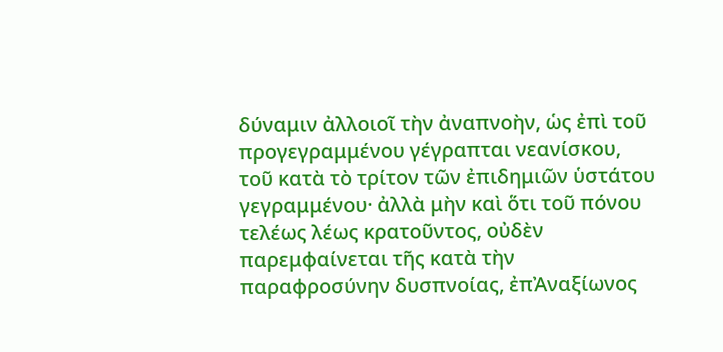δύναμιν ἀλλοιοῖ τὴν ἀναπνοὴν, ὡς ἐπὶ τοῦ προγεγραμμένου γέγραπται νεανίσκου, τοῦ κατὰ τὸ τρίτον τῶν ἐπιδημιῶν ὑστάτου γεγραμμένου· ἀλλὰ μὴν καὶ ὅτι τοῦ πόνου τελέως λέως κρατοῦντος, οὐδὲν παρεμφαίνεται τῆς κατὰ τὴν παραφροσύνην δυσπνοίας, ἐπἈναξίωνος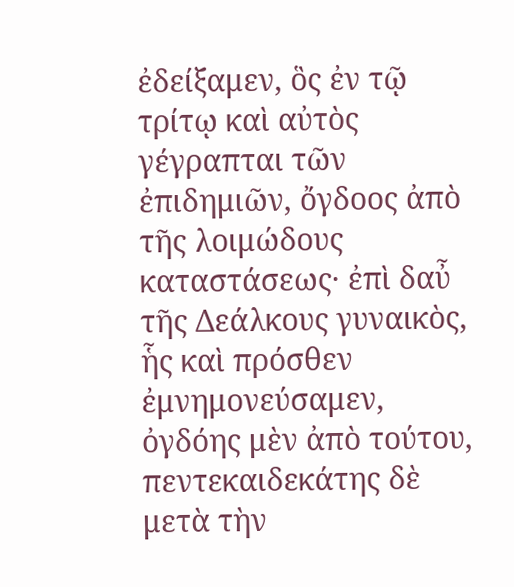ἐδείξαμεν, ὃς ἐν τῷ τρίτῳ καὶ αὐτὸς γέγραπται τῶν ἐπιδημιῶν, ὄγδοος ἀπὸ τῆς λοιμώδους καταστάσεως· ἐπὶ δαὖ τῆς Δεάλκους γυναικὸς, ἧς καὶ πρόσθεν ἐμνημονεύσαμεν, ὀγδόης μὲν ἀπὸ τούτου, πεντεκαιδεκάτης δὲ μετὰ τὴν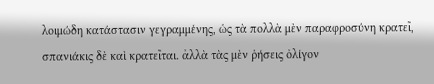λοιμώδη κατάστασιν γεγραμμένης, ὡς τὰ πολλὰ μὲν παραφροσύνη κρατεῖ, σπανιάκις δὲ καὶ κρατεῖται. ἀλλὰ τὰς μὲν ῥήσεις ὀλίγον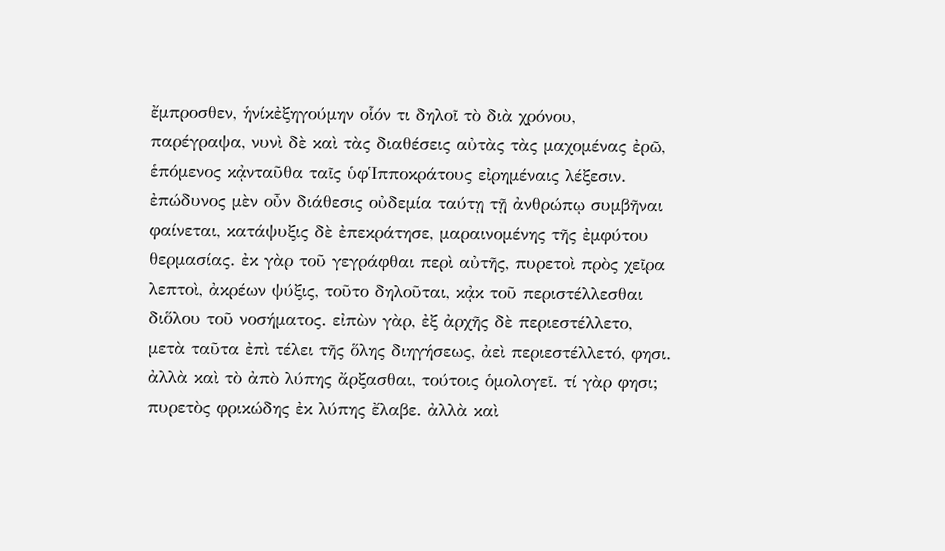ἔμπροσθεν, ἡνίκἐξηγούμην οἷόν τι δηλοῖ τὸ διὰ χρόνου, παρέγραψα, νυνὶ δὲ καὶ τὰς διαθέσεις αὐτὰς τὰς μαχομένας ἐρῶ, ἑπόμενος κᾀνταῦθα ταῖς ὑφἹπποκράτους εἰρημέναις λέξεσιν. ἐπώδυνος μὲν οὖν διάθεσις οὐδεμία ταύτῃ τῇ ἀνθρώπῳ συμβῆναι φαίνεται, κατάψυξις δὲ ἐπεκράτησε, μαραινομένης τῆς ἐμφύτου θερμασίας. ἐκ γὰρ τοῦ γεγράφθαι περὶ αὐτῆς, πυρετοὶ πρὸς χεῖρα λεπτοὶ, ἀκρέων ψύξις, τοῦτο δηλοῦται, κᾀκ τοῦ περιστέλλεσθαι διὅλου τοῦ νοσήματος. εἰπὼν γὰρ, ἐξ ἀρχῆς δὲ περιεστέλλετο, μετὰ ταῦτα ἐπὶ τέλει τῆς ὅλης διηγήσεως, ἀεὶ περιεστέλλετό, φησι. ἀλλὰ καὶ τὸ ἀπὸ λύπης ἄρξασθαι, τούτοις ὁμολογεῖ. τί γὰρ φησι; πυρετὸς φρικώδης ἐκ λύπης ἔλαβε. ἀλλὰ καὶ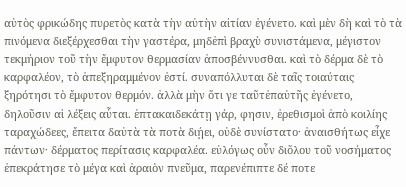αὐτὸς φρικώδης πυρετὸς κατὰ τὴν αὐτὴν αἰτίαν ἐγένετο. καὶ μὲν δὴ καὶ τὸ τὰ πινόμενα διεξέρχεσθαι τὴν γαστέρα, μηδἐπὶ βραχὺ συνιστάμενα, μέγιστον τεκμήριον τοῦ τὴν ἔμφυτον θερμασίαν ἀποσβέννυσθαι. καὶ τὸ δέρμα δὲ τὸ καρφαλέον, τὸ ἀπεξηραμμένον ἐστί. συναπόλλυται δὲ ταῖς τοιαύταις ξηρότησι τὸ ἔμφυτον θερμόν. ἀλλὰ μὴν ὅτι γε ταῦτἐπαὐτῆς ἐγένετο, δηλοῦσιν αἱ λέξεις αὗται. ἑπτακαιδεκάτῃ γάρ, φησιν, ἐρεθισμοὶ ἀπὸ κοιλίης ταραχώδεες, ἔπειτα δαὐτὰ τὰ ποτὰ διῄει, οὐδὲ συνίστατο· ἀναισθήτως εἶχε πάντων· δέρματος περίτασις καρφαλέα. εὐλόγως οὖν διὅλου τοῦ νοσήματος ἐπεκράτησε τὸ μέγα καὶ ἀραιὸν πνεῦμα, παρενέπιπτε δέ ποτε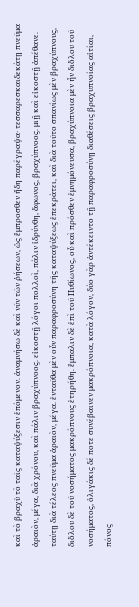καὶ τὸ βραχὺ τὸ ταῖς καταψύξεσιν ἑπόμενον. ἀναμνήσω δὲ καὶ νῦν τῶν ῥήσεων, ὡς ἔμπροσθεν ἤδη παρέγραψα· τεσσαρεσκαιδεκάτῃ πνεῦμα ἀραιὸν, μέγα, διὰ χρόνου, καὶ πάλιν βραχύπνοος. εἰκοστῇ λόγοι πολλοὶ, πάλιν ἱδρύνθη, ἄφωνος, βραχύπνοος. μιῇ καὶ εἰκοστῇ ἀπέθανε. ταύτῃ διὰ τέλεος πνεῦμα ἀραιὸν, μέγα. ἐνταῦθα μὲν οὖν παραφροσύνη τῆς καταψύξεως ἐπεκράτει, καὶ διὰ τοῦτο σπανίως μὲν βραχύπνους, διὅλου δὲ τοῦ νοσήματος μακρόπνους ἐτηρήθη. ἔμπαλιν δὲ ἐπὶ τοῦ Πυθίωνος, οὗ καὶ πρόσθεν ἐμνημόνευσα, βραχύπνοια μὲν ἦν διὅλου τοῦ νοσήματος, ὀλιγάκις δέ ποτε συνέβαινεν μακρόπνοια, κατὰ λόγον, δύο γὰρ ἀντέκειντο τῇ παραφροσύνῃ διαθέσεις βραχυπνοίας αἰτίαι, πόνος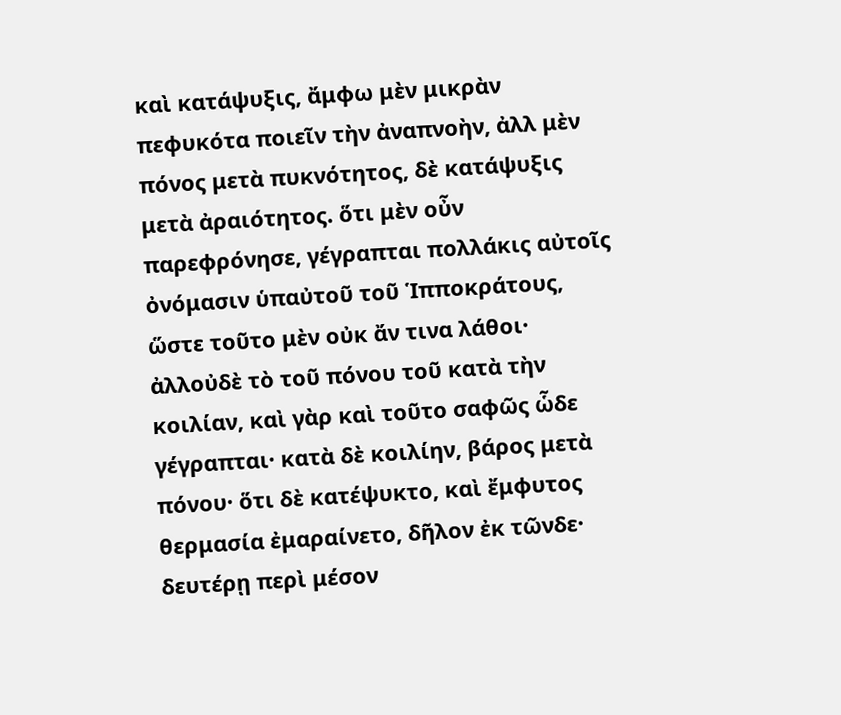καὶ κατάψυξις, ἄμφω μὲν μικρὰν πεφυκότα ποιεῖν τὴν ἀναπνοὴν, ἀλλ μὲν πόνος μετὰ πυκνότητος, δὲ κατάψυξις μετὰ ἀραιότητος. ὅτι μὲν οὖν παρεφρόνησε, γέγραπται πολλάκις αὐτοῖς ὀνόμασιν ὑπαὐτοῦ τοῦ Ἱπποκράτους, ὥστε τοῦτο μὲν οὐκ ἄν τινα λάθοι· ἀλλοὐδὲ τὸ τοῦ πόνου τοῦ κατὰ τὴν κοιλίαν, καὶ γὰρ καὶ τοῦτο σαφῶς ὧδε γέγραπται· κατὰ δὲ κοιλίην, βάρος μετὰ πόνου· ὅτι δὲ κατέψυκτο, καὶ ἔμφυτος θερμασία ἐμαραίνετο, δῆλον ἐκ τῶνδε· δευτέρῃ περὶ μέσον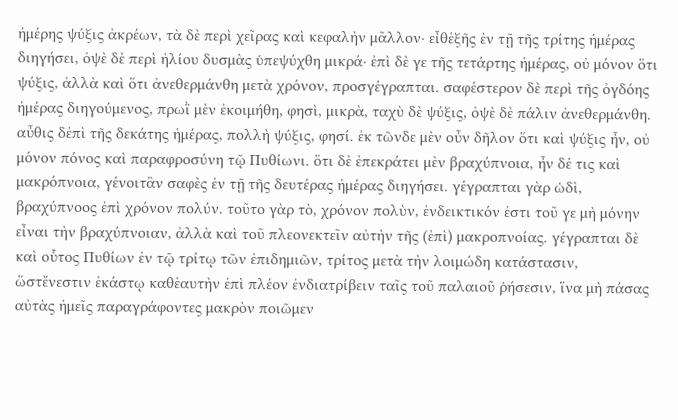ἡμέρης ψύξις ἀκρέων, τὰ δὲ περὶ χεῖρας καὶ κεφαλὴν μᾶλλον· εἶθἑξῆς ἐν τῇ τῆς τρίτης ἡμέρας διηγήσει, ὀψὲ δὲ περὶ ἡλίου δυσμὰς ὑπεψύχθη μικρά· ἐπὶ δὲ γε τῆς τετάρτης ἡμέρας, οὐ μόνον ὅτι ψύξις, ἀλλὰ καὶ ὅτι ἀνεθερμάνθη μετὰ χρόνον, προσγέγραπται. σαφέστερον δὲ περὶ τῆς ὀγδόης ἡμέρας διηγούμενος, πρωῒ μὲν ἐκοιμήθη, φησὶ, μικρὰ, ταχὺ δὲ ψύξις, ὀψὲ δὲ πάλιν ἀνεθερμάνθη. αὖθις δἐπὶ τῆς δεκάτης ἡμέρας, πολλὴ ψύξις, φησί. ἐκ τῶνδε μὲν οὖν δῆλον ὅτι καὶ ψύξις ἦν, οὐ μόνον πόνος καὶ παραφροσύνη τῷ Πυθίωνι. ὅτι δὲ ἐπεκράτει μὲν βραχύπνοια, ἦν δέ τις καὶ μακρόπνοια, γένοιτἂν σαφὲς ἐν τῇ τῆς δευτέρας ἡμέρας διηγήσει. γέγραπται γὰρ ὡδὶ, βραχύπνοος ἐπὶ χρόνον πολύν. τοῦτο γὰρ τὸ, χρόνον πολὺν, ἐνδεικτικόν ἐστι τοῦ γε μὴ μόνην εἶναι τὴν βραχύπνοιαν, ἀλλὰ καὶ τοῦ πλεονεκτεῖν αὐτὴν τῆς (ἐπὶ) μακροπνοίας. γέγραπται δὲ καὶ οὗτος Πυθίων ἐν τῷ τρίτῳ τῶν ἐπιδημιῶν, τρίτος μετὰ τὴν λοιμώδη κατάστασιν, ὥστἔνεστιν ἑκάστῳ καθἑαυτὴν ἐπὶ πλέον ἐνδιατρίβειν ταῖς τοῦ παλαιοῦ ῥήσεσιν, ἵνα μὴ πάσας αὐτὰς ἡμεῖς παραγράφοντες μακρὸν ποιῶμεν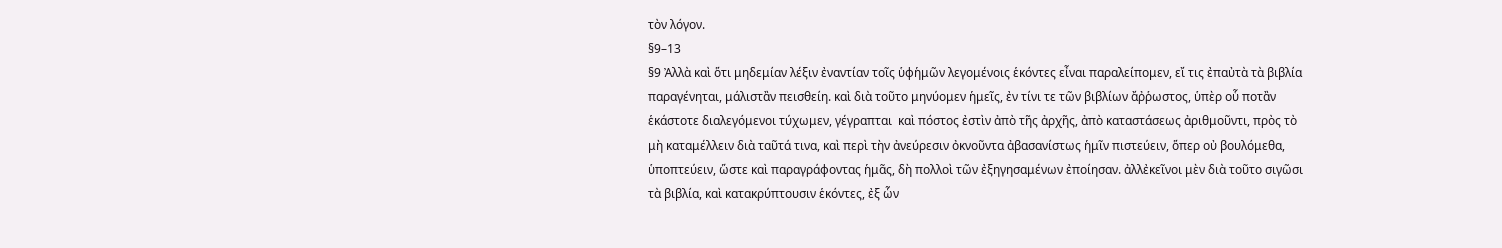τὸν λόγον.
§9–13
§9 Ἀλλὰ καὶ ὅτι μηδεμίαν λέξιν ἐναντίαν τοῖς ὑφἡμῶν λεγομένοις ἑκόντες εἶναι παραλείπομεν, εἴ τις ἐπαὐτὰ τὰ βιβλία παραγένηται, μάλιστἂν πεισθείη. καὶ διὰ τοῦτο μηνύομεν ἡμεῖς, ἐν τίνι τε τῶν βιβλίων ἄῤῥωστος, ὑπὲρ οὗ ποτἂν ἑκάστοτε διαλεγόμενοι τύχωμεν, γέγραπται  καὶ πόστος ἐστὶν ἀπὸ τῆς ἀρχῆς, ἀπὸ καταστάσεως ἀριθμοῦντι, πρὸς τὸ μὴ καταμέλλειν διὰ ταῦτά τινα, καὶ περὶ τὴν ἀνεύρεσιν ὀκνοῦντα ἀβασανίστως ἡμῖν πιστεύειν, ὅπερ οὐ βουλόμεθα, ὑποπτεύειν, ὥστε καὶ παραγράφοντας ἡμᾶς, δὴ πολλοὶ τῶν ἐξηγησαμένων ἐποίησαν. ἀλλἐκεῖνοι μὲν διὰ τοῦτο σιγῶσι τὰ βιβλία, καὶ κατακρύπτουσιν ἑκόντες, ἐξ ὧν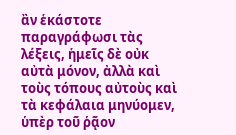ἂν ἑκάστοτε παραγράφωσι τὰς λέξεις, ἡμεῖς δὲ οὐκ αὐτὰ μόνον, ἀλλὰ καὶ τοὺς τόπους αὐτοὺς καὶ τὰ κεφάλαια μηνύομεν, ὑπὲρ τοῦ ῥᾷον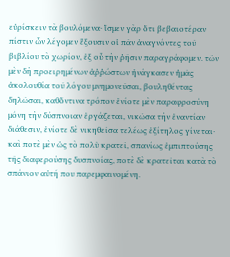εὑρίσκειν τὰ βουλόμενα· ἴσμεν γὰρ ὅτι βεβαιοτέραν πίστιν ὧν λέγομεν ἕξουσιν οἱ πᾶν ἀναγνόντες τοῦ βιβλίου τὸ χωρίον, ἐξ οὗ τὴν ῥῆσιν παραγράφομεν. τῶν μὲν δὴ προειρημένων ἀῤῥώστων ἠνάγκασεν ἡμᾶς ἀκολουθία τοῦ λόγου μνημονεῦσαι, βουληθέντας δηλῶσαι, καθὅντινα τρόπον ἐνίοτε μὲν παραφροσύνη μόνη τὴν δύσπνοιαν ἐργάζεται, νικῶσα τὴν ἐναντίαν διάθεσιν, ἐνίοτε δὲ νικηθεῖσα τελέως ἐξίτηλος γίνεται· καὶ ποτὲ μὲν ὡς τὸ πολὺ κρατεῖ, σπανίως ἐμπιπτούσης τῆς διαφερούσης δυσπνοίας, ποτὲ δὲ κρατεῖται κατὰ τὸ σπάνιον αὐτή που παρεμφαινομένη.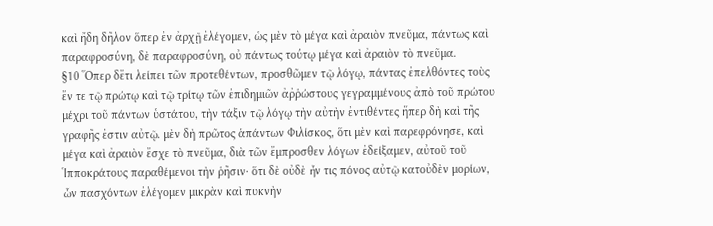καὶ ἤδη δῆλον ὅπερ ἐν ἀρχῇ ἐλέγομεν, ὡς μὲν τὸ μέγα καὶ ἀραιὸν πνεῦμα, πάντως καὶ παραφροσύνη, δὲ παραφροσύνη, οὐ πάντως τούτῳ μέγα καὶ ἀραιὸν τὸ πνεῦμα.
§10 Ὅπερ δἔτι λείπει τῶν προτεθέντων, προσθῶμεν τῷ λόγῳ, πάντας ἐπελθόντες τοὺς ἔν τε τῷ πρώτῳ καὶ τῷ τρίτῳ τῶν ἐπιδημιῶν ἀῤῥώστους γεγραμμένους ἀπὸ τοῦ πρώτου μέχρι τοῦ πάντων ὑστάτου, τὴν τάξιν τῷ λόγῳ τὴν αὐτὴν ἐντιθέντες ἥπερ δὴ καὶ τῆς γραφῆς ἐστιν αὐτῷ. μὲν δὴ πρῶτος ἁπάντων Φιλίσκος, ὅτι μὲν καὶ παρεφρόνησε, καὶ μέγα καὶ ἀραιὸν ἔσχε τὸ πνεῦμα, διὰ τῶν ἔμπροσθεν λόγων ἐδείξαμεν, αὐτοῦ τοῦ Ἱπποκράτους παραθέμενοι τὴν ῥῆσιν· ὅτι δὲ οὐδὲ ἦν τις πόνος αὐτῷ κατοὐδὲν μορίων, ὧν πασχόντων ἐλέγομεν μικρὰν καὶ πυκνὴν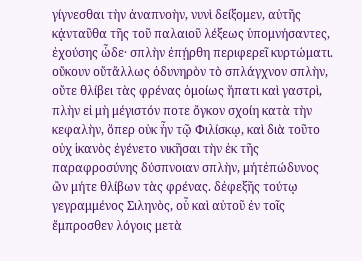γίγνεσθαι τὴν ἀναπνοὴν, νυνὶ δείξομεν, αὐτῆς κᾀνταῦθα τῆς τοῦ παλαιοῦ λέξεως ὑπομνήσαντες, ἐχούσης ὧδε· σπλὴν ἐπῄρθη περιφερεῖ κυρτώματι. οὔκουν οὔτἄλλως ὀδυνηρὸν τὸ σπλάγχνον σπλὴν, οὔτε θλίβει τὰς φρένας ὁμοίως ἥπατι καὶ γαστρὶ, πλὴν εἰ μὴ μέγιστόν ποτε ὄγκον σχοίη κατὰ τὴν κεφαλὴν, ὅπερ οὐκ ἦν τῷ Φιλίσκῳ, καὶ διὰ τοῦτο οὐχ ἱκανὸς ἐγένετο νικῆσαι τὴν ἐκ τῆς παραφροσύνης δύσπνοιαν σπλὴν, μήτἐπώδυνος ὢν μήτε θλίβων τὰς φρένας. δἐφεξῆς τούτῳ γεγραμμένος Σιληνὸς, οὗ καὶ αὐτοῦ ἐν τοῖς ἔμπροσθεν λόγοις μετὰ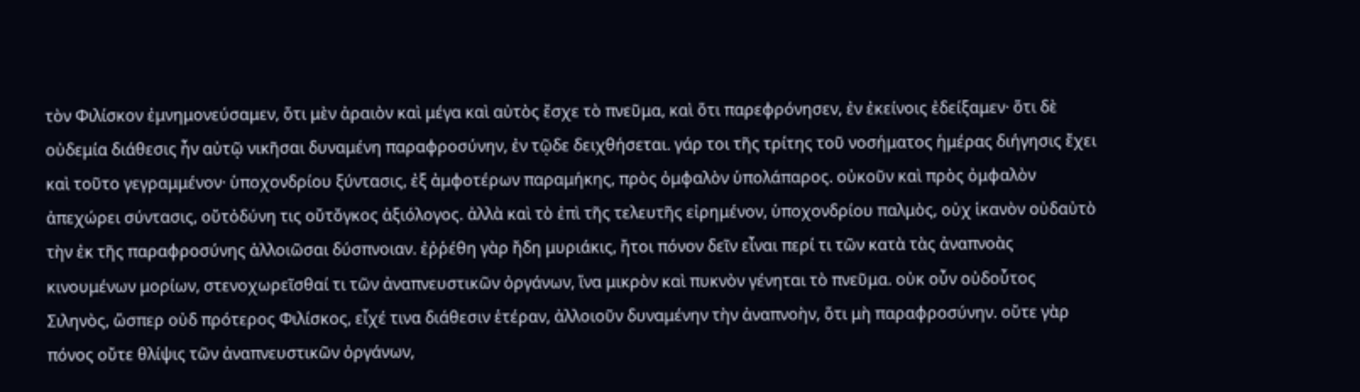τὸν Φιλίσκον ἐμνημονεύσαμεν, ὅτι μὲν ἀραιὸν καὶ μέγα καὶ αὐτὸς ἔσχε τὸ πνεῦμα, καὶ ὅτι παρεφρόνησεν, ἐν ἐκείνοις ἐδείξαμεν· ὅτι δὲ οὐδεμία διάθεσις ἦν αὐτῷ νικῆσαι δυναμένη παραφροσύνην, ἐν τῷδε δειχθήσεται. γάρ τοι τῆς τρίτης τοῦ νοσήματος ἡμέρας διήγησις ἔχει καὶ τοῦτο γεγραμμένον· ὑποχονδρίου ξύντασις, ἐξ ἀμφοτέρων παραμήκης, πρὸς ὀμφαλὸν ὑπολάπαρος. οὐκοῦν καὶ πρὸς ὀμφαλὸν ἀπεχώρει σύντασις, οὔτὀδύνη τις οὔτὄγκος ἀξιόλογος. ἀλλὰ καὶ τὸ ἐπὶ τῆς τελευτῆς εἰρημένον, ὑποχονδρίου παλμὸς, οὐχ ἱκανὸν οὐδαὐτὸ τὴν ἐκ τῆς παραφροσύνης ἀλλοιῶσαι δύσπνοιαν. ἐῤῥέθη γὰρ ἤδη μυριάκις, ἤτοι πόνον δεῖν εἶναι περί τι τῶν κατὰ τὰς ἀναπνοὰς κινουμένων μορίων, στενοχωρεῖσθαί τι τῶν ἀναπνευστικῶν ὀργάνων, ἵνα μικρὸν καὶ πυκνὸν γένηται τὸ πνεῦμα. οὐκ οὖν οὐδοὗτος Σιληνὸς, ὥσπερ οὐδ πρότερος Φιλίσκος, εἶχέ τινα διάθεσιν ἑτέραν, ἀλλοιοῦν δυναμένην τὴν ἀναπνοὴν, ὅτι μὴ παραφροσύνην. οὔτε γὰρ πόνος οὔτε θλίψις τῶν ἀναπνευστικῶν ὀργάνων,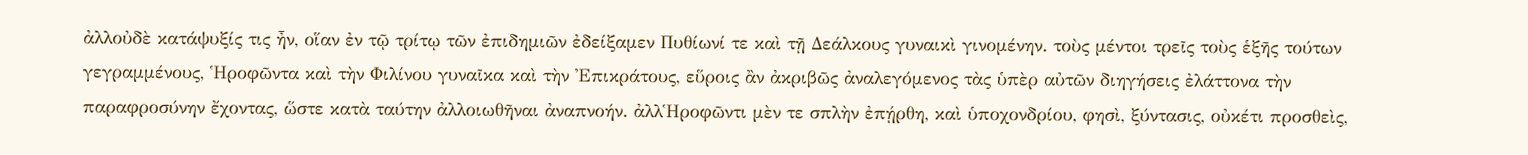ἀλλοὐδὲ κατάψυξίς τις ἦν, οἵαν ἐν τῷ τρίτῳ τῶν ἐπιδημιῶν ἐδείξαμεν Πυθίωνί τε καὶ τῇ Δεάλκους γυναικὶ γινομένην. τοὺς μέντοι τρεῖς τοὺς ἑξῆς τούτων γεγραμμένους, Ἡροφῶντα καὶ τὴν Φιλίνου γυναῖκα καὶ τὴν Ἐπικράτους, εὕροις ἂν ἀκριβῶς ἀναλεγόμενος τὰς ὑπὲρ αὐτῶν διηγήσεις ἐλάττονα τὴν παραφροσύνην ἔχοντας, ὥστε κατὰ ταύτην ἀλλοιωθῆναι ἀναπνοήν. ἀλλἩροφῶντι μὲν τε σπλὴν ἐπῄρθη, καὶ ὑποχονδρίου, φησὶ, ξύντασις, οὐκέτι προσθεὶς,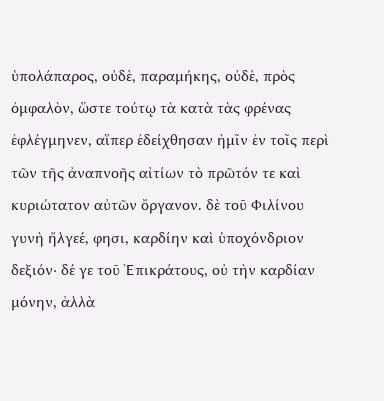ὑπολάπαρος, οὐδὲ, παραμήκης, οὐδὲ, πρὸς ὀμφαλὸν, ὥστε τούτῳ τὰ κατὰ τὰς φρένας ἐφλέγμηνεν, αἵπερ ἐδείχθησαν ἡμῖν ἐν τοῖς περὶ τῶν τῆς ἀναπνοῆς αἰτίων τὸ πρῶτόν τε καὶ κυριώτατον αὐτῶν ὄργανον. δὲ τοῦ Φιλίνου γυνὴ ἤλγεέ, φησι, καρδίην καὶ ὑποχόνδριον δεξιόν· δέ γε τοῦ Ἐπικράτους, οὐ τὴν καρδίαν μόνην, ἀλλὰ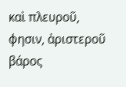καὶ πλευροῦ, φησιν, ἀριστεροῦ βάρος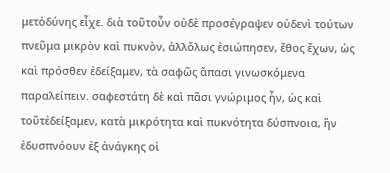μετὀδύνης εἶχε. διὰ τοῦτοὖν οὐδὲ προσέγραψεν οὐδενὶ τούτων πνεῦμα μικρὸν καὶ πυκνὸν, ἀλλὅλως ἐσιώπησεν, ἔθος ἔχων, ὡς καὶ πρόσθεν ἐδείξαμεν, τὰ σαφῶς ἅπασι γινωσκόμενα παραλείπειν. σαφεστάτη δὲ καὶ πᾶσι γνώριμος ἦν, ὡς καὶ τοῦτἐδείξαμεν, κατὰ μικρότητα καὶ πυκνότητα δύσπνοια, ἣν ἐδυσπνόουν ἐξ ἀνάγκης οἱ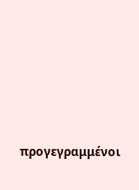προγεγραμμένοι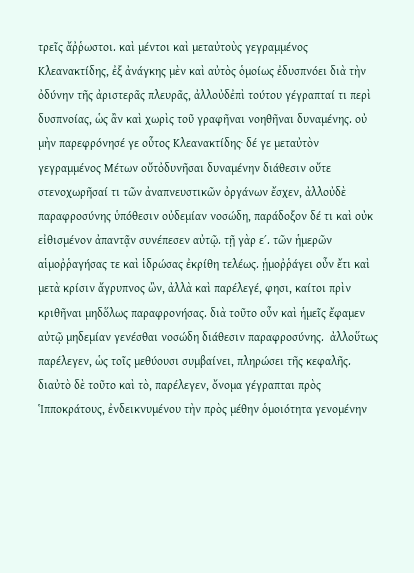τρεῖς ἄῤῥωστοι. καὶ μέντοι καὶ μεταὐτοὺς γεγραμμένος Κλεανακτίδης, ἐξ ἀνάγκης μὲν καὶ αὐτὸς ὁμοίως ἐδυσπνόει διὰ τὴν ὀδύνην τῆς ἀριστερᾶς πλευρᾶς, ἀλλοὐδἐπὶ τούτου γέγραπταί τι περὶ δυσπνοίας, ὡς ἂν καὶ χωρὶς τοῦ γραφῆναι νοηθῆναι δυναμένης. οὐ μὴν παρεφρόνησέ γε οὗτος Κλεανακτίδης· δέ γε μεταὐτὸν γεγραμμένος Μέτων οὔτὀδυνῆσαι δυναμένην διάθεσιν οὔτε στενοχωρῆσαί τι τῶν ἀναπνευστικῶν ὀργάνων ἔσχεν, ἀλλοὐδὲ παραφροσύνης ὑπόθεσιν οὐδεμίαν νοσώδη, παράδοξον δέ τι καὶ οὐκ εἰθισμένον ἀπαντᾷν συνέπεσεν αὐτῷ. τῇ γὰρ ε΄. τῶν ἡμερῶν αἱμοῤῥαγήσας τε καὶ ἱδρώσας ἐκρίθη τελέως. ᾑμοῤῥάγει οὖν ἔτι καὶ μετὰ κρίσιν ἄγρυπνος ὢν, ἀλλὰ καὶ παρέλεγέ, φησι, καίτοι πρὶν κριθῆναι μηδὅλως παραφρονήσας. διὰ τοῦτο οὖν καὶ ἡμεῖς ἔφαμεν αὐτῷ μηδεμίαν γενέσθαι νοσώδη διάθεσιν παραφροσύνης.  ἀλλοὕτως παρέλεγεν, ὡς τοῖς μεθύουσι συμβαίνει, πληρώσει τῆς κεφαλῆς. διαὐτὸ δὲ τοῦτο καὶ τὸ, παρέλεγεν, ὄνομα γέγραπται πρὸς Ἱπποκράτους, ἐνδεικνυμένου τὴν πρὸς μέθην ὁμοιότητα γενομένην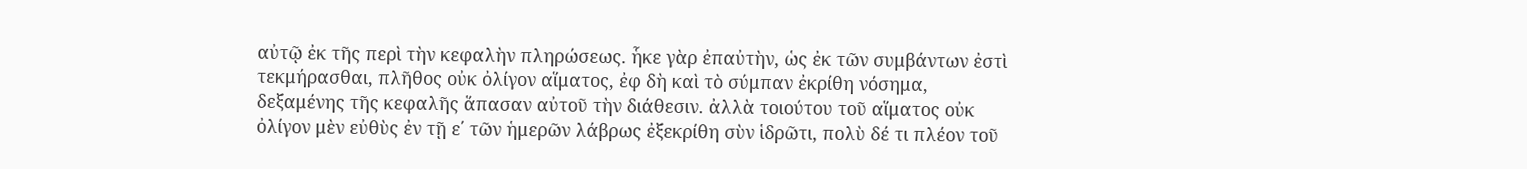αὐτῷ ἐκ τῆς περὶ τὴν κεφαλὴν πληρώσεως. ἧκε γὰρ ἐπαὐτὴν, ὡς ἐκ τῶν συμβάντων ἐστὶ τεκμήρασθαι, πλῆθος οὐκ ὀλίγον αἵματος, ἐφ δὴ καὶ τὸ σύμπαν ἐκρίθη νόσημα, δεξαμένης τῆς κεφαλῆς ἅπασαν αὐτοῦ τὴν διάθεσιν. ἀλλὰ τοιούτου τοῦ αἵματος οὐκ ὀλίγον μὲν εὐθὺς ἐν τῇ ε΄ τῶν ἡμερῶν λάβρως ἐξεκρίθη σὺν ἱδρῶτι, πολὺ δέ τι πλέον τοῦ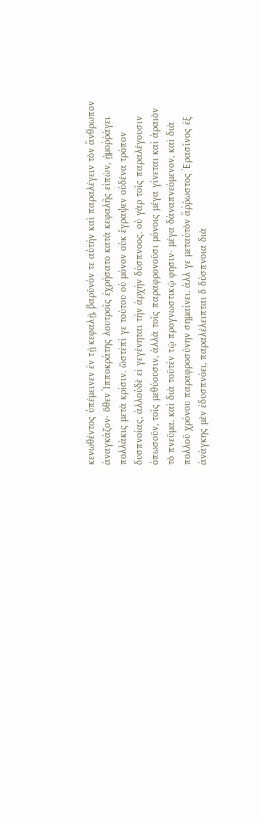κενωθέντος ὑπέμεινεν ἐν τῇ κεφαλῇ, βαρῦνόν τε αὐτὴν καὶ παραλέγειν τὸν ἄνθρωπον ἀναγκάζον· ὅθεν Ἱπποκράτης λουτροῖς ἐχρήσατο κατὰ κεφαλῆς εἰπὼν, ᾑμοῤῥάγει πολλάκις μετὰ κρίσιν. ὥστἐπί γε τούτου οὐ μόνον οὐκ ἔγραψεν οὐδένα τρόπον δυσπνοίας, ἀλλοὐδὲ εἰ γεγένηται τὴν ἀρχὴν δύσπνοος. οὐ γὰρ τοῖς παραλέγουσιν ὁπωσοῦν, τοῖς μεθύουσιν, ἀλλὰ τοῖς παραφρονοῦσι μόνοις μέγα γίνεται καὶ ἀραιὸν τὸ πνεῦμα. καὶ διὰ τοῦτἐν τῷ προγνωστικῷ φησιν· μέγα δἀναπνεόμενον, καὶ διὰ πολλοῦ χρόνου παραφροσύνην σημαίνει. ἀλλ γε μεταὐτὸν ἄῤῥωστος Ἐρασῖνος ἐξ ἀνάγκης μὲν ἐδυσπνόει, παραλέλειπται δ δύσπνοια διὰ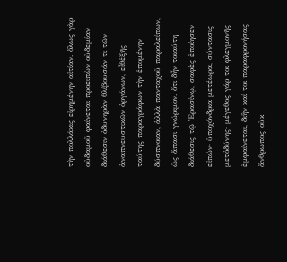τὴν πολλάκις εἰρημένην αἰτίαν. ὅλως γὰρ οὐδαμοῦ φαίνεται προειπὼν οὐδεμίαν διάθεσιν ὀδυνηρὰν θλίβουσάν τι τῶν ἀναπνευστικῶν ὀργάνων, εἶθἑξῆς ταύτης παραγράφων τὴν ἑπομένην δύσπνοιαν, ἀλλὰ πανταχοῦ παραλείπων, ὡς ἅπασι γνώριμον. ὅτι δἦν τοιαύτη διάθεσις τῷ Ἐρασίνῳ, σαφὲς ἐποίησεν εἰπών· ὑποχόνδρια μετέωρα, σύντασις μετὀδύνης· μέγεθος γάρ τοι φλεγμονῆς ἐμφαίνεται, διἣν καί τοι παραφρονήσας ἄνθρωπος οὐκ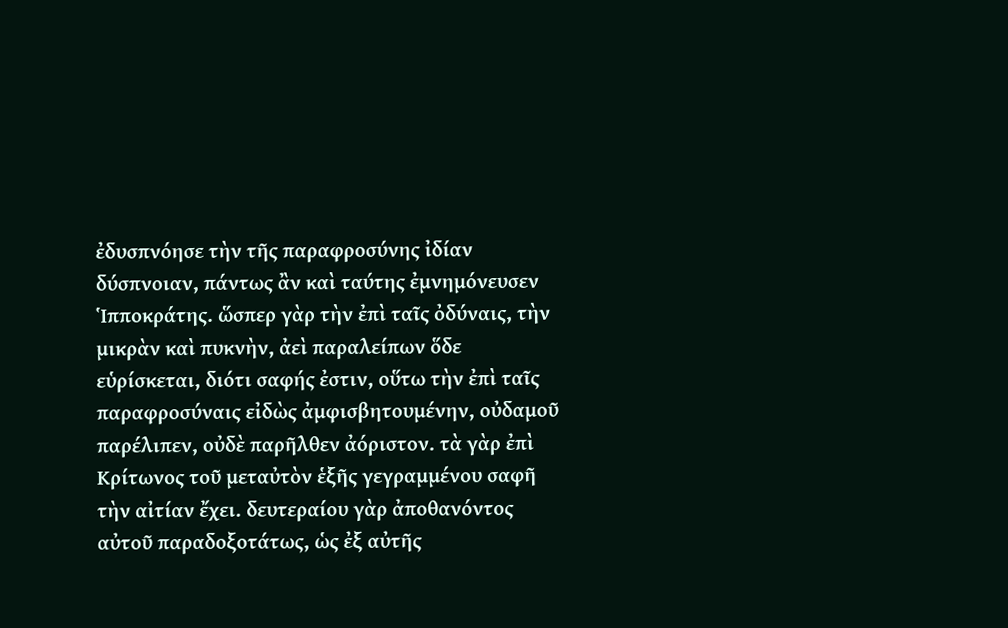ἐδυσπνόησε τὴν τῆς παραφροσύνης ἰδίαν δύσπνοιαν, πάντως ἂν καὶ ταύτης ἐμνημόνευσεν Ἱπποκράτης. ὥσπερ γὰρ τὴν ἐπὶ ταῖς ὀδύναις, τὴν μικρὰν καὶ πυκνὴν, ἀεὶ παραλείπων ὅδε εὑρίσκεται, διότι σαφής ἐστιν, οὕτω τὴν ἐπὶ ταῖς παραφροσύναις εἰδὼς ἀμφισβητουμένην, οὐδαμοῦ παρέλιπεν, οὐδὲ παρῆλθεν ἀόριστον. τὰ γὰρ ἐπὶ Κρίτωνος τοῦ μεταὐτὸν ἑξῆς γεγραμμένου σαφῆ τὴν αἰτίαν ἔχει. δευτεραίου γὰρ ἀποθανόντος αὐτοῦ παραδοξοτάτως, ὡς ἐξ αὐτῆς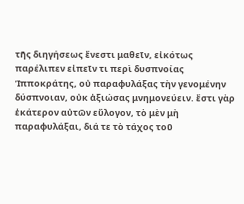τῆς διηγήσεως ἔνεστι μαθεῖν, εἰκότως παρέλιπεν εἰπεῖν τι περὶ δυσπνοίας Ἱπποκράτης, οὐ παραφυλάξας τὴν γενομένην δύσπνοιαν, οὐκ ἀξιώσας μνημονεύειν. ἔστι γὰρ ἑκάτερον αὐτῶν εὔλογον, τὸ μὲν μὴ παραφυλάξαι, διά τε τὸ τάχος τοῦ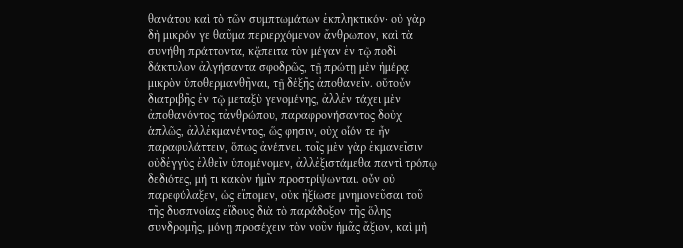θανάτου καὶ τὸ τῶν συμπτωμάτων ἐκπληκτικόν· οὐ γὰρ δὴ μικρόν γε θαῦμα περιερχόμενον ἄνθρωπον, καὶ τὰ συνήθη πράττοντα, κᾄπειτα τὸν μέγαν ἐν τῷ ποδὶ δάκτυλον ἀλγήσαντα σφοδρῶς, τῇ πρώτῃ μὲν ἡμέρᾳ μικρὸν ὑποθερμανθῆναι, τῇ δἑξῆς ἀποθανεῖν. οὔτοὖν διατριβῆς ἐν τῷ μεταξὺ γενομένης, ἀλλἐν τάχει μὲν ἀποθανόντος τἀνθρώπου, παραφρονήσαντος δοὐχ ἁπλῶς, ἀλλἐκμανέντος, ὥς φησιν, οὐχ οἷόν τε ἦν παραφυλάττειν, ὅπως ἀνέπνει. τοῖς μὲν γὰρ ἐκμανεῖσιν οὐδἐγγὺς ἐλθεῖν ὑπομένομεν, ἀλλἐξιστάμεθα παντὶ τρόπῳ δεδιότες, μή τι κακὸν ἡμῖν προστρίψωνται. οὖν οὐ παρεφύλαξεν, ὡς εἴπομεν, οὐκ ἠξίωσε μνημονεῦσαι τοῦ τῆς δυσπνοίας εἴδους διὰ τὸ παράδοξον τῆς ὅλης συνδρομῆς, μόνῃ προσέχειν τὸν νοῦν ἡμᾶς ἄξιον, καὶ μὴ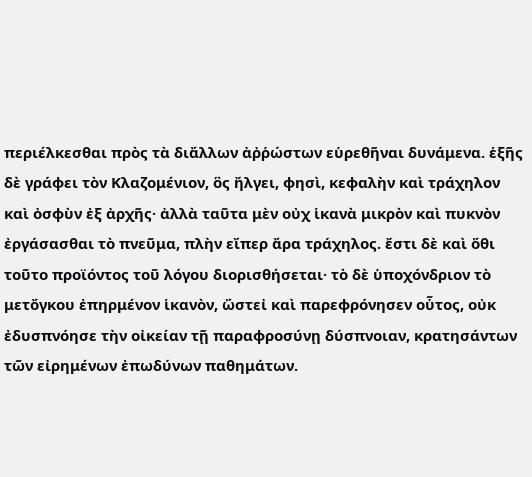περιέλκεσθαι πρὸς τὰ διἄλλων ἀῤῥώστων εὑρεθῆναι δυνάμενα. ἑξῆς δὲ γράφει τὸν Κλαζομένιον, ὃς ἤλγει, φησὶ, κεφαλὴν καὶ τράχηλον καὶ ὀσφὺν ἐξ ἀρχῆς· ἀλλὰ ταῦτα μὲν οὐχ ἱκανὰ μικρὸν καὶ πυκνὸν ἐργάσασθαι τὸ πνεῦμα, πλὴν εἴπερ ἄρα τράχηλος. ἔστι δὲ καὶ ὅθι τοῦτο προϊόντος τοῦ λόγου διορισθήσεται· τὸ δὲ ὑποχόνδριον τὸ μετὄγκου ἐπηρμένον ἱκανὸν, ὥστεἰ καὶ παρεφρόνησεν οὗτος, οὐκ ἐδυσπνόησε τὴν οἰκείαν τῇ παραφροσύνῃ δύσπνοιαν, κρατησάντων τῶν εἰρημένων ἐπωδύνων παθημάτων.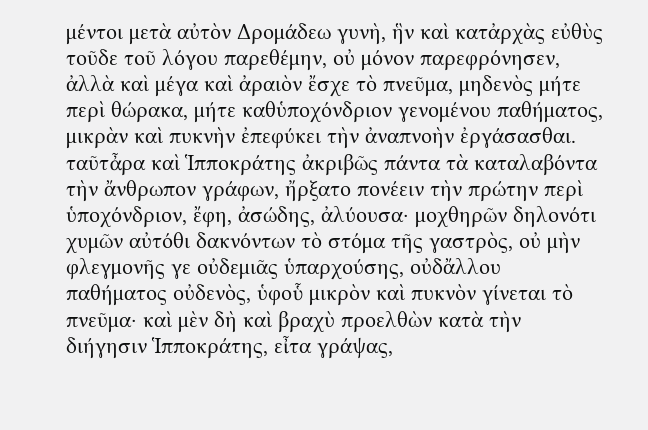μέντοι μετὰ αὐτὸν Δρομάδεω γυνὴ, ἣν καὶ κατἀρχὰς εὐθὺς τοῦδε τοῦ λόγου παρεθέμην, οὐ μόνον παρεφρόνησεν, ἀλλὰ καὶ μέγα καὶ ἀραιὸν ἔσχε τὸ πνεῦμα, μηδενὸς μήτε περὶ θώρακα, μήτε καθὑποχόνδριον γενομένου παθήματος, μικρὰν καὶ πυκνὴν ἐπεφύκει τὴν ἀναπνοὴν ἐργάσασθαι. ταῦτἆρα καὶ Ἱπποκράτης ἀκριβῶς πάντα τὰ καταλαβόντα τὴν ἄνθρωπον γράφων, ἤρξατο πονέειν τὴν πρώτην περὶ ὑποχόνδριον, ἔφη, ἀσώδης, ἀλύουσα· μοχθηρῶν δηλονότι χυμῶν αὐτόθι δακνόντων τὸ στόμα τῆς γαστρὸς, οὐ μὴν φλεγμονῆς γε οὐδεμιᾶς ὑπαρχούσης, οὐδἄλλου παθήματος οὐδενὸς, ὑφοὗ μικρὸν καὶ πυκνὸν γίνεται τὸ πνεῦμα· καὶ μὲν δὴ καὶ βραχὺ προελθὼν κατὰ τὴν διήγησιν Ἱπποκράτης, εἶτα γράψας,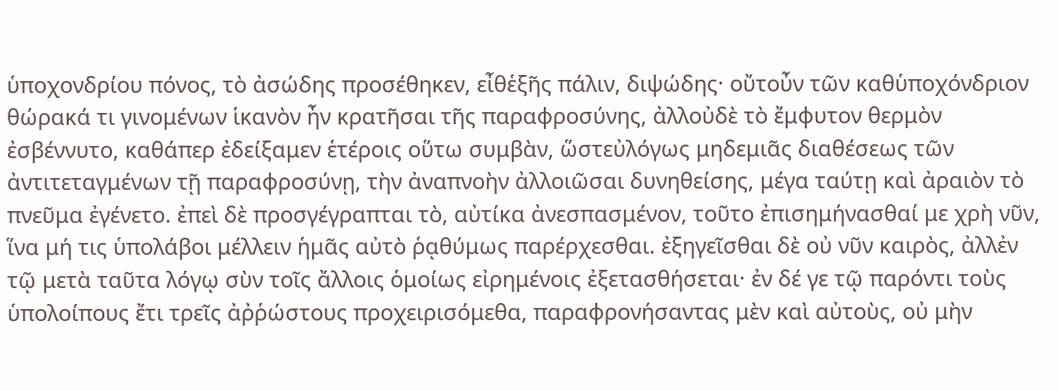ὑποχονδρίου πόνος, τὸ ἀσώδης προσέθηκεν, εἶθἑξῆς πάλιν, διψώδης· οὔτοὖν τῶν καθὑποχόνδριον θώρακά τι γινομένων ἱκανὸν ἦν κρατῆσαι τῆς παραφροσύνης, ἀλλοὐδὲ τὸ ἔμφυτον θερμὸν ἐσβέννυτο, καθάπερ ἐδείξαμεν ἑτέροις οὕτω συμβὰν, ὥστεὐλόγως μηδεμιᾶς διαθέσεως τῶν ἀντιτεταγμένων τῇ παραφροσύνῃ, τὴν ἀναπνοὴν ἀλλοιῶσαι δυνηθείσης, μέγα ταύτῃ καὶ ἀραιὸν τὸ πνεῦμα ἐγένετο. ἐπεὶ δὲ προσγέγραπται τὸ, αὐτίκα ἀνεσπασμένον, τοῦτο ἐπισημήνασθαί με χρὴ νῦν, ἵνα μή τις ὑπολάβοι μέλλειν ἡμᾶς αὐτὸ ῥᾳθύμως παρέρχεσθαι. ἐξηγεῖσθαι δὲ οὐ νῦν καιρὸς, ἀλλἐν τῷ μετὰ ταῦτα λόγῳ σὺν τοῖς ἄλλοις ὁμοίως εἰρημένοις ἐξετασθήσεται· ἐν δέ γε τῷ παρόντι τοὺς ὑπολοίπους ἔτι τρεῖς ἀῤῥώστους προχειρισόμεθα, παραφρονήσαντας μὲν καὶ αὐτοὺς, οὐ μὴν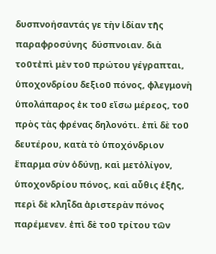δυσπνοήσαντάς γε τὴν ἰδίαν τῆς παραφροσύνης  δύσπνοιαν. διὰ τοῦτἐπὶ μὲν τοῦ πρώτου γέγραπται, ὑποχονδρίου δεξιοῦ πόνος, φλεγμονὴ ὑπολάπαρος ἐκ τοῦ εἴσω μέρεος, τοῦ πρὸς τὰς φρένας δηλονότι. ἐπὶ δὲ τοῦ δευτέρου, κατὰ τὸ ὑποχόνδριον ἔπαρμα σὺν ὀδύνῃ, καὶ μετὀλίγον, ὑποχονδρίου πόνος, καὶ αὖθις ἑξῆς, περὶ δὲ κληῗδα ἀριστερὰν πόνος παρέμενεν. ἐπὶ δὲ τοῦ τρίτου τῶν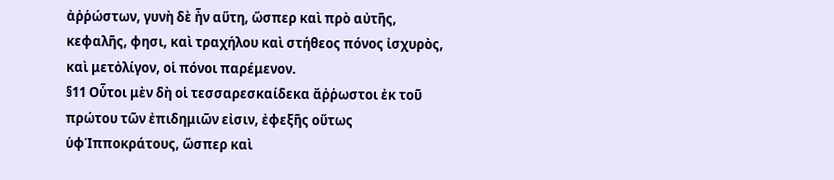ἀῤῥώστων, γυνὴ δὲ ἦν αὕτη, ὥσπερ καὶ πρὸ αὐτῆς, κεφαλῆς, φησι, καὶ τραχήλου καὶ στήθεος πόνος ἰσχυρὸς, καὶ μετὀλίγον, οἱ πόνοι παρέμενον.
§11 Οὗτοι μὲν δὴ οἱ τεσσαρεσκαίδεκα ἄῤῥωστοι ἐκ τοῦ πρώτου τῶν ἐπιδημιῶν εἰσιν, ἐφεξῆς οὕτως ὑφἹπποκράτους, ὥσπερ καὶ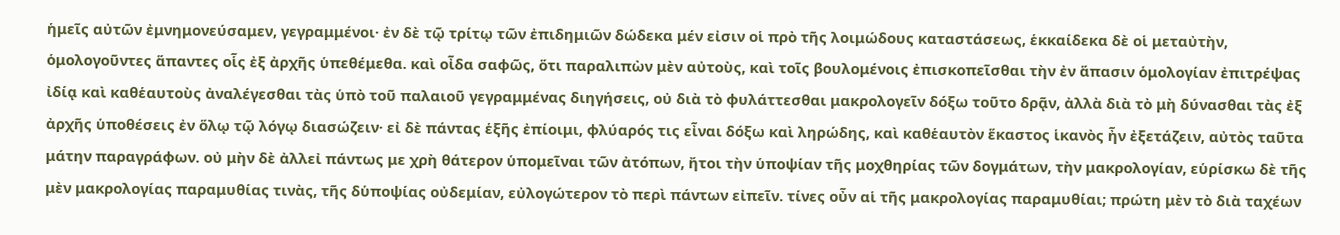ἡμεῖς αὐτῶν ἐμνημονεύσαμεν, γεγραμμένοι· ἐν δὲ τῷ τρίτῳ τῶν ἐπιδημιῶν δώδεκα μέν εἰσιν οἱ πρὸ τῆς λοιμώδους καταστάσεως, ἑκκαίδεκα δὲ οἱ μεταὐτὴν, ὁμολογοῦντες ἅπαντες οἷς ἐξ ἀρχῆς ὑπεθέμεθα. καὶ οἶδα σαφῶς, ὅτι παραλιπὼν μὲν αὐτοὺς, καὶ τοῖς βουλομένοις ἐπισκοπεῖσθαι τὴν ἐν ἅπασιν ὁμολογίαν ἐπιτρέψας ἰδίᾳ καὶ καθἑαυτοὺς ἀναλέγεσθαι τὰς ὑπὸ τοῦ παλαιοῦ γεγραμμένας διηγήσεις, οὐ διὰ τὸ φυλάττεσθαι μακρολογεῖν δόξω τοῦτο δρᾷν, ἀλλὰ διὰ τὸ μὴ δύνασθαι τὰς ἐξ ἀρχῆς ὑποθέσεις ἐν ὅλῳ τῷ λόγῳ διασώζειν· εἰ δὲ πάντας ἑξῆς ἐπίοιμι, φλύαρός τις εἶναι δόξω καὶ ληρώδης, καὶ καθἑαυτὸν ἕκαστος ἱκανὸς ἦν ἐξετάζειν, αὐτὸς ταῦτα μάτην παραγράφων. οὐ μὴν δὲ ἀλλεἰ πάντως με χρὴ θάτερον ὑπομεῖναι τῶν ἀτόπων, ἤτοι τὴν ὑποψίαν τῆς μοχθηρίας τῶν δογμάτων, τὴν μακρολογίαν, εὑρίσκω δὲ τῆς μὲν μακρολογίας παραμυθίας τινὰς, τῆς δὑποψίας οὐδεμίαν, εὐλογώτερον τὸ περὶ πάντων εἰπεῖν. τίνες οὖν αἱ τῆς μακρολογίας παραμυθίαι; πρώτη μὲν τὸ διὰ ταχέων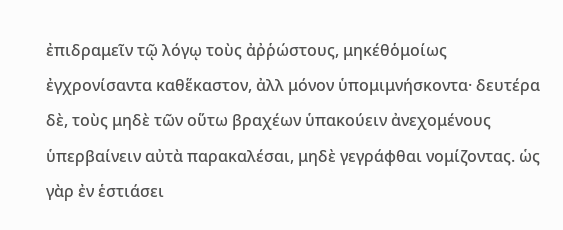ἐπιδραμεῖν τῷ λόγῳ τοὺς ἀῤῥώστους, μηκέθὁμοίως ἐγχρονίσαντα καθἕκαστον, ἀλλ μόνον ὑπομιμνήσκοντα· δευτέρα δὲ, τοὺς μηδὲ τῶν οὕτω βραχέων ὑπακούειν ἀνεχομένους ὑπερβαίνειν αὐτὰ παρακαλέσαι, μηδὲ γεγράφθαι νομίζοντας. ὡς γὰρ ἐν ἑστιάσει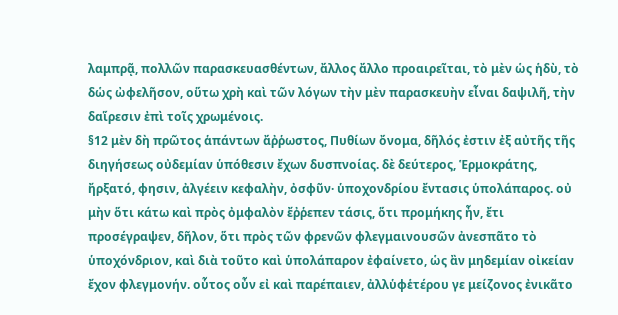λαμπρᾷ, πολλῶν παρασκευασθέντων, ἄλλος ἄλλο προαιρεῖται, τὸ μὲν ὡς ἡδὺ, τὸ δὡς ὠφελῆσον, οὕτω χρὴ καὶ τῶν λόγων τὴν μὲν παρασκευὴν εἶναι δαψιλῆ, τὴν δαἵρεσιν ἐπὶ τοῖς χρωμένοις.
§12 μὲν δὴ πρῶτος ἁπάντων ἄῤῥωστος, Πυθίων ὄνομα, δῆλός ἐστιν ἐξ αὐτῆς τῆς διηγήσεως οὐδεμίαν ὑπόθεσιν ἔχων δυσπνοίας. δὲ δεύτερος, Ἑρμοκράτης, ἤρξατό, φησιν, ἀλγέειν κεφαλὴν, ὀσφῦν· ὑποχονδρίου ἔντασις ὑπολάπαρος. οὐ μὴν ὅτι κάτω καὶ πρὸς ὀμφαλὸν ἔῤῥεπεν τάσις, ὅτι προμήκης ἦν, ἔτι προσέγραψεν, δῆλον, ὅτι πρὸς τῶν φρενῶν φλεγμαινουσῶν ἀνεσπᾶτο τὸ ὑποχόνδριον, καὶ διὰ τοῦτο καὶ ὑπολάπαρον ἐφαίνετο, ὡς ἂν μηδεμίαν οἰκείαν ἔχον φλεγμονήν. οὗτος οὖν εἰ καὶ παρέπαιεν, ἀλλὑφἑτέρου γε μείζονος ἐνικᾶτο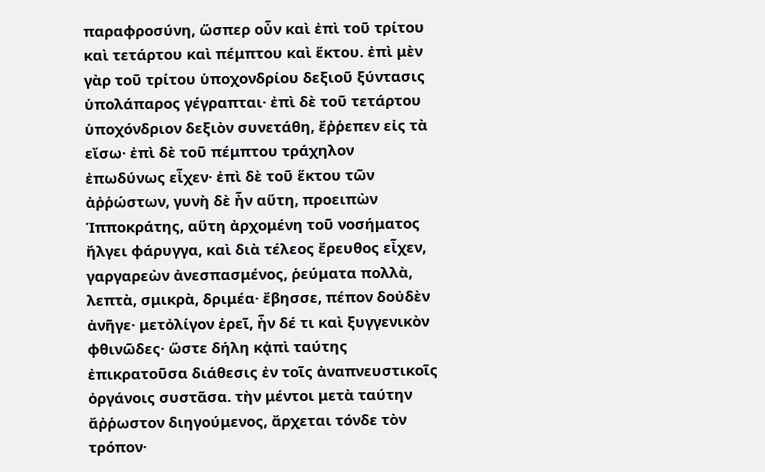παραφροσύνη, ὥσπερ οὖν καὶ ἐπὶ τοῦ τρίτου καὶ τετάρτου καὶ πέμπτου καὶ ἕκτου. ἐπὶ μὲν γὰρ τοῦ τρίτου ὑποχονδρίου δεξιοῦ ξύντασις ὑπολάπαρος γέγραπται· ἐπὶ δὲ τοῦ τετάρτου ὑποχόνδριον δεξιὸν συνετάθη, ἔῤῥεπεν εἰς τὰ εἴσω· ἐπὶ δὲ τοῦ πέμπτου τράχηλον ἐπωδύνως εἶχεν· ἐπὶ δὲ τοῦ ἕκτου τῶν ἀῤῥώστων, γυνὴ δὲ ἦν αὕτη, προειπὼν Ἱπποκράτης, αὕτη ἀρχομένη τοῦ νοσήματος ἤλγει φάρυγγα, καὶ διὰ τέλεος ἔρευθος εἶχεν, γαργαρεὼν ἀνεσπασμένος, ῥεύματα πολλὰ, λεπτὰ, σμικρὰ, δριμέα· ἔβησσε, πέπον δοὐδὲν ἀνῆγε· μετὀλίγον ἐρεῖ, ἦν δέ τι καὶ ξυγγενικὸν φθινῶδες· ὥστε δήλη κᾀπὶ ταύτης ἐπικρατοῦσα διάθεσις ἐν τοῖς ἀναπνευστικοῖς ὀργάνοις συστᾶσα. τὴν μέντοι μετὰ ταύτην ἄῤῥωστον διηγούμενος, ἄρχεται τόνδε τὸν τρόπον·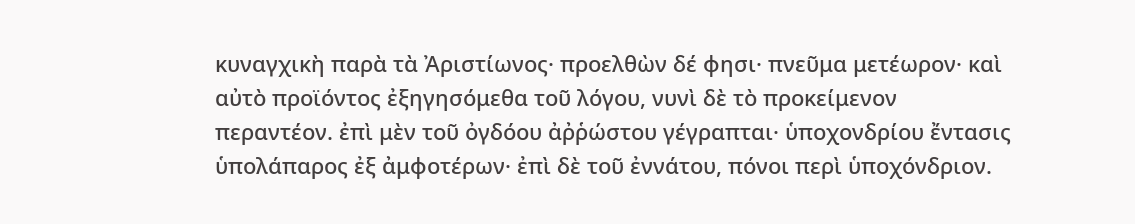κυναγχικὴ παρὰ τὰ Ἀριστίωνος· προελθὼν δέ φησι· πνεῦμα μετέωρον· καὶ αὐτὸ προϊόντος ἐξηγησόμεθα τοῦ λόγου, νυνὶ δὲ τὸ προκείμενον περαντέον. ἐπὶ μὲν τοῦ ὀγδόου ἀῤῥώστου γέγραπται· ὑποχονδρίου ἔντασις ὑπολάπαρος ἐξ ἀμφοτέρων· ἐπὶ δὲ τοῦ ἐννάτου, πόνοι περὶ ὑποχόνδριον.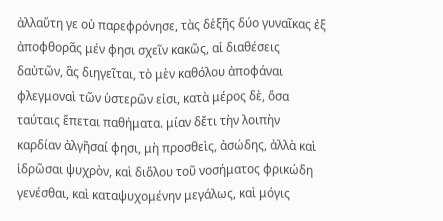ἀλλαὕτη γε οὐ παρεφρόνησε, τὰς δἑξῆς δύο γυναῖκας ἐξ ἀποφθορᾶς μέν φησι σχεῖν κακῶς, αἱ διαθέσεις δαὐτῶν, ἃς διηγεῖται, τὸ μὲν καθόλου ἀποφάναι φλεγμοναὶ τῶν ὑστερῶν εἰσι, κατὰ μέρος δὲ, ὅσα ταύταις ἕπεται παθήματα. μίαν δἔτι τὴν λοιπὴν καρδίαν ἀλγῆσαί φησι, μὴ προσθεὶς, ἀσώδης, ἀλλὰ καὶ ἱδρῶσαι ψυχρὸν, καὶ διὅλου τοῦ νοσήματος φρικώδη γενέσθαι, καὶ καταψυχομένην μεγάλως, καὶ μόγις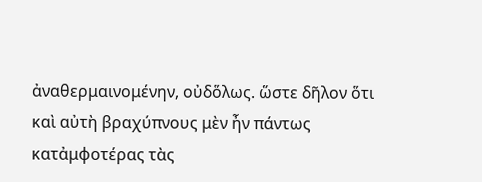ἀναθερμαινομένην, οὐδὅλως. ὥστε δῆλον ὅτι καὶ αὐτὴ βραχύπνους μὲν ἦν πάντως κατἀμφοτέρας τὰς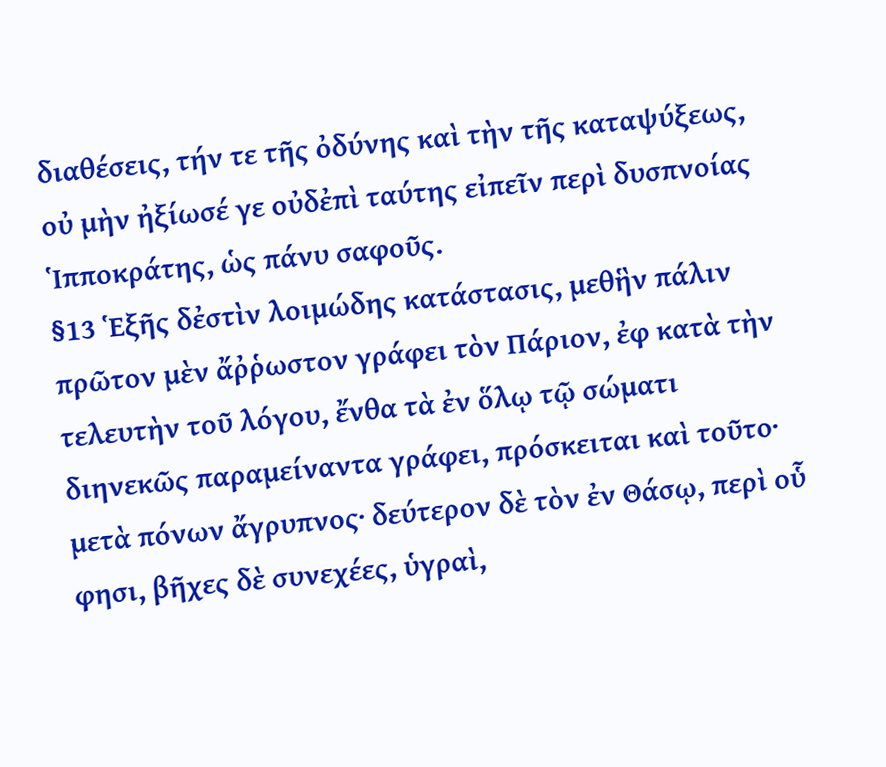διαθέσεις, τήν τε τῆς ὀδύνης καὶ τὴν τῆς καταψύξεως, οὐ μὴν ἠξίωσέ γε οὐδἐπὶ ταύτης εἰπεῖν περὶ δυσπνοίας Ἱπποκράτης, ὡς πάνυ σαφοῦς.
§13 Ἑξῆς δἐστὶν λοιμώδης κατάστασις, μεθἣν πάλιν πρῶτον μὲν ἄῤῥωστον γράφει τὸν Πάριον, ἐφ κατὰ τὴν τελευτὴν τοῦ λόγου, ἔνθα τὰ ἐν ὅλῳ τῷ σώματι διηνεκῶς παραμείναντα γράφει, πρόσκειται καὶ τοῦτο· μετὰ πόνων ἄγρυπνος· δεύτερον δὲ τὸν ἐν Θάσῳ, περὶ οὗ φησι, βῆχες δὲ συνεχέες, ὑγραὶ,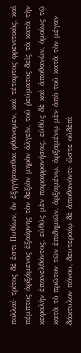πολλαί· τρίτος δέ ἐστι Πυθίων, ὃν ἐξηγήσασθαι φθάνομεν, καὶ τέταρτος φρενιτικὸς, καὶ πέμπτος ἀρξάμενος ἐξαίφνης τὸν δεξιὸν μηρὸν ἀλγεῖν, τοῦ ῥεύματος δεἰς τὰ κατὰ τὴν κεφαλὴν ἐπανελθόντος, εὐθύς μὲν παραφρονήσας, εὐθὺς δὲ καὶ ἀποθανὼν, ὁμοίως τῷ κατὰ τὸ πρῶτον τῶν ἐπιδημιῶν, ἀρξαμένῳ, ἀρξαμένῳ μὲν ἀπὸ τοῦ κατὰ τὸν μέγαν δάκτυλον πόνου, δευτεραίῳ δὲ ἀποθανόντι· ὥστε οὐδἐπὶ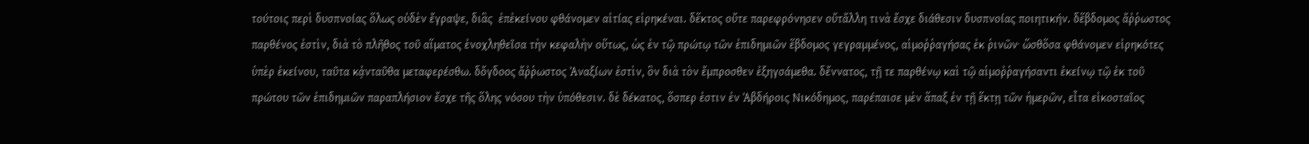τούτοις περὶ δυσπνοίας ὅλως οὐδὲν ἔγραψε, διἃς  ἐπἐκείνου φθάνομεν αἰτίας εἰρηκέναι. δἕκτος οὔτε παρεφρόνησεν οὔτἄλλη τινὰ ἔσχε διάθεσιν δυσπνοίας ποιητικήν. δἕβδομος ἄῤῥωστος παρθένος ἐστὶν, διὰ τὸ πλῆθος τοῦ αἵματος ἐνοχληθεῖσα τὴν κεφαλὴν οὕτως, ὡς ἐν τῷ πρώτῳ τῶν ἐπιδημιῶν ἕβδομος γεγραμμένος, αἱμοῤῥαγήσας ἐκ ῥινῶν· ὥσθὅσα φθάνομεν εἰρηκότες ὑπὲρ ἐκείνου, ταῦτα κᾀνταῦθα μεταφερέσθω. δὄγδοος ἄῤῥωστος Ἀναξίων ἐστὶν, ὃν διὰ τὸν ἔμπροσθεν ἐξηγσάμεθα. δἔννατος, τῇ τε παρθένῳ καὶ τῷ αἱμοῤῥαγήσαντι ἐκείνῳ τῷ ἐκ τοῦ πρώτου τῶν ἐπιδημιῶν παραπλήσιον ἔσχε τῆς ὅλης νόσου τὴν ὑπόθεσιν. δὲ δέκατος, ὅσπερ ἐστιν ἐν Ἀβδήροις Νικόδημος, παρέπαισε μὲν ἅπαξ ἐν τῇ ἕκτῃ τῶν ἡμερῶν, εἶτα εἰκοσταῖος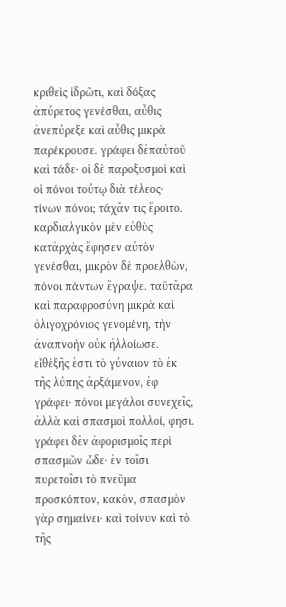κριθεὶς ἱδρῶτι, καὶ δόξας ἀπύρετος γενέσθαι, αὖθις ἀνεπύρεξε καὶ αὖθις μικρὰ παρέκρουσε. γράφει δἐπαὐτοῦ καὶ τάδε· οἱ δὲ παροξυσμοὶ καὶ οἱ πόνοι τούτῳ διὰ τέλεος· τίνων πόνοι; τάχἄν τις ἔροιτο. καρδιαλγικὸν μὲν εὐθὺς κατἀρχὰς ἔφησεν αὐτὸν γενέσθαι, μικρὸν δὲ προελθὼν, πόνοι πάντων ἔγραψε. ταῦτἄρα καὶ παραφροσύνη μικρὰ καὶ ὀλιγοχρόνιος γενομένη, τὴν ἀναπνοὴν οὐκ ἠλλοίωσε. εἶθἑξῆς ἐστι τὸ γύναιον τὸ ἐκ τῆς λύπης ἀρξάμενον, ἐφ γράφει· πόνοι μεγάλοι συνεχεῖς, ἀλλὰ καὶ σπασμοὶ πολλοί, φησι. γράφει δἐν ἀφορισμοῖς περὶ σπασμῶν ὧδε· ἐν τοῖσι πυρετοῖσι τὸ πνεῦμα προσκόπτον, κακὸν, σπασμὸν γὰρ σημαίνει· καὶ τοίνυν καὶ τὸ τῆς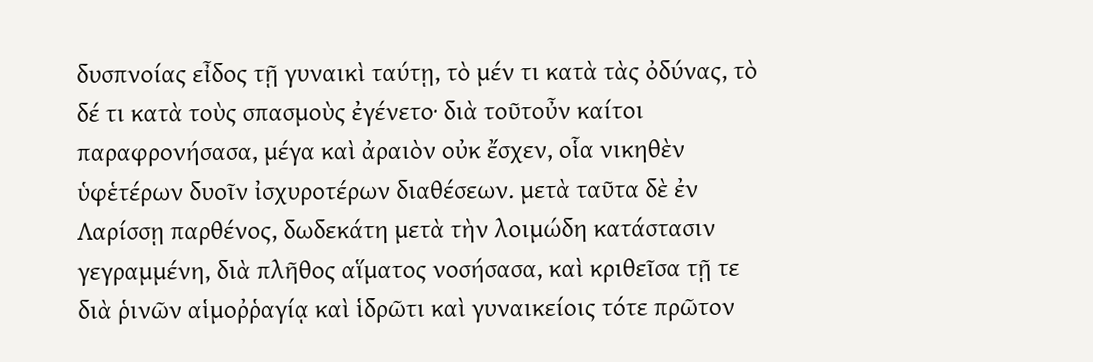δυσπνοίας εἶδος τῇ γυναικὶ ταύτῃ, τὸ μέν τι κατὰ τὰς ὀδύνας, τὸ δέ τι κατὰ τοὺς σπασμοὺς ἐγένετο· διὰ τοῦτοὖν καίτοι παραφρονήσασα, μέγα καὶ ἀραιὸν οὐκ ἔσχεν, οἷα νικηθὲν ὑφἑτέρων δυοῖν ἰσχυροτέρων διαθέσεων. μετὰ ταῦτα δὲ ἐν Λαρίσσῃ παρθένος, δωδεκάτη μετὰ τὴν λοιμώδη κατάστασιν γεγραμμένη, διὰ πλῆθος αἵματος νοσήσασα, καὶ κριθεῖσα τῇ τε διὰ ῥινῶν αἱμοῤῥαγίᾳ καὶ ἱδρῶτι καὶ γυναικείοις τότε πρῶτον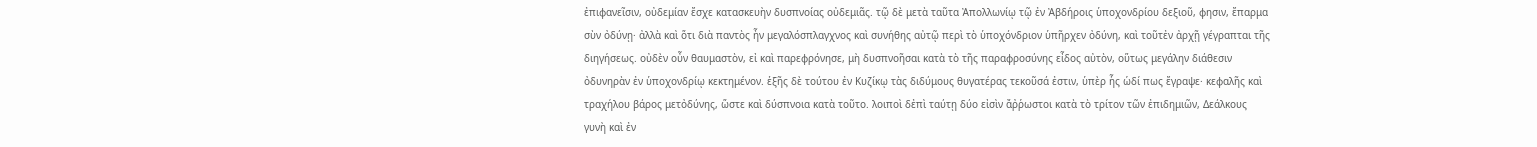ἐπιφανεῖσιν, οὐδεμίαν ἔσχε κατασκευὴν δυσπνοίας οὐδεμιᾶς. τῷ δὲ μετὰ ταῦτα Ἀπολλωνίῳ τῷ ἐν Ἀβδήροις ὑποχονδρίου δεξιοῦ, φησιν, ἔπαρμα σὺν ὀδύνῃ· ἀλλὰ καὶ ὅτι διὰ παντὸς ἦν μεγαλόσπλαγχνος καὶ συνήθης αὐτῷ περὶ τὸ ὑποχόνδριον ὑπῆρχεν ὀδύνη, καὶ τοῦτἐν ἀρχῇ γέγραπται τῆς διηγήσεως. οὐδὲν οὖν θαυμαστὸν, εἰ καὶ παρεφρόνησε, μὴ δυσπνοῆσαι κατὰ τὸ τῆς παραφροσύνης εἶδος αὐτὸν, οὕτως μεγάλην διάθεσιν ὀδυνηρὰν ἐν ὑποχονδρίῳ κεκτημένον. ἑξῆς δὲ τούτου ἐν Κυζίκῳ τὰς διδύμους θυγατέρας τεκοῦσά ἐστιν, ὑπὲρ ἧς ὡδί πως ἔγραψε· κεφαλῆς καὶ τραχήλου βάρος μετὀδύνης, ὥστε καὶ δύσπνοια κατὰ τοῦτο. λοιποὶ δἐπὶ ταύτῃ δύο εἰσὶν ἄῤῥωστοι κατὰ τὸ τρίτον τῶν ἐπιδημιῶν, Δεάλκους γυνὴ καὶ ἐν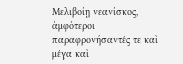Μελιβοίῃ νεανίσκος, ἀμφότεροι παραφρονήσαντές τε καὶ μέγα καὶ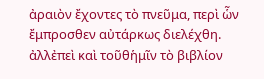ἀραιὸν ἔχοντες τὸ πνεῦμα, περὶ ὧν ἔμπροσθεν αὐτάρκως διελέχθη. ἀλλἐπεὶ καὶ τοῦθἡμῖν τὸ βιβλίον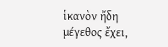ἱκανὸν ἤδη μέγεθος ἔχει,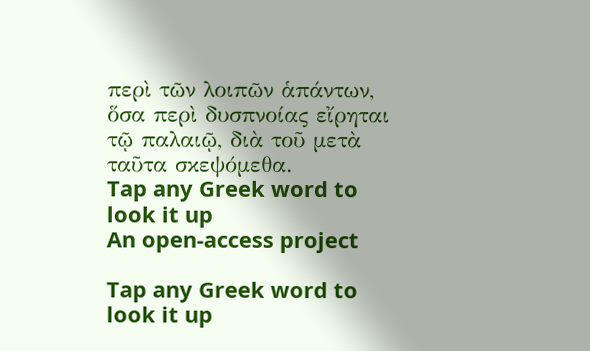περὶ τῶν λοιπῶν ἁπάντων, ὅσα περὶ δυσπνοίας εἴρηται τῷ παλαιῷ, διὰ τοῦ μετὰ ταῦτα σκεψόμεθα.
Tap any Greek word to look it up
An open-access project

Tap any Greek word to look it up